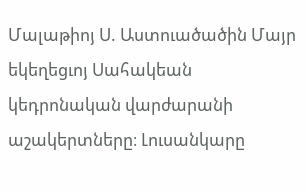Մալաթիոյ Ս. Աստուածածին Մայր եկեղեցւոյ Սահակեան կեդրոնական վարժարանի աշակերտները։ Լուսանկարը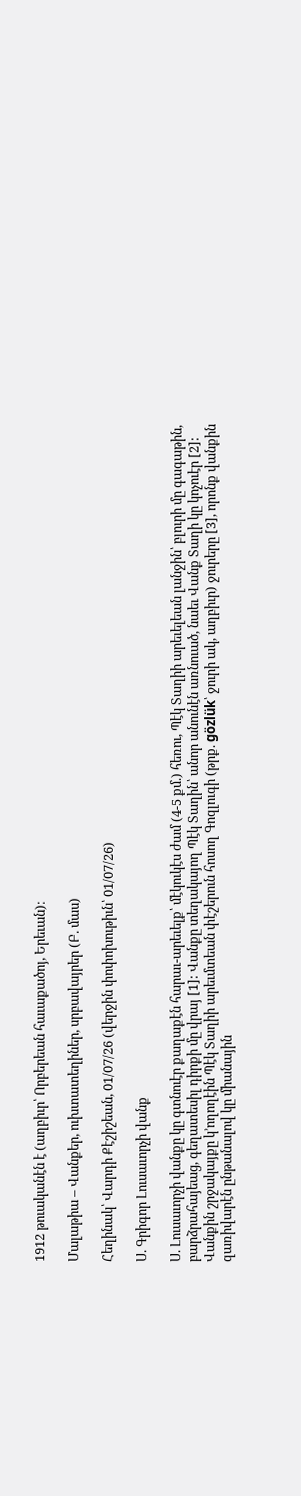1912 թուականէն է (աղբիւր՝ Որբերեան հաւաքածոյ, Երեւան)։

Մալաթիա – Վանքեր, ուխտատեղիներ, սրբավայրեր (Բ. մաս)

Հեղինակ՝ Վարդի Քէշիշեան, 01/07/26 (վերջին փոփոխութիւն՝ 01/07/26)

Ս. Գրիգոր Լուսաւորչի վանք

Ս. Լուսաւորչի վանքը կը գտնուէր քաղաքէն հարաւ-արեւելք՝ մէկուկէս ժամ (4-5 քմ.) հեռու, Պէկ Տաղիի արեւելեան լանջին՝ բլուրի մը գագաթին, բարձրահայեաց, գեղատեսիլ դիրքի մը վրայ [1]: Վանքը տեղակայող Պէկ Տաղին՝ անոր անունէն առնուած, նաեւ Վանք Տաղի կը կոչուէր [2]: Վանքին շրջակայքը կ’ողողէին Պէկ Տաղիի արեւմտեան փէշերուն հոսող Գոզլուգի (թրք. gözlük՝ ջուրի ակ, աղբիւր) ջուրերը [3], որոնք վանքին զառիվարէն ընթանալով կը միանային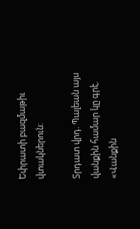Եփրատի բազմաթիւ վտակներուն:

Տրդատ վրդ. Պալեան այս վանքին համար կը գրէ. «Վանքին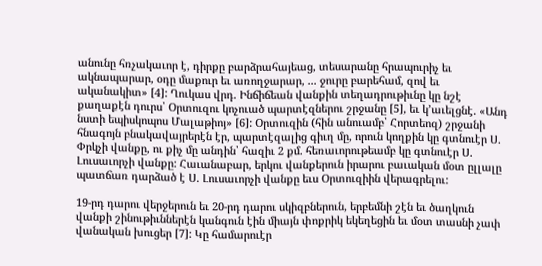անունը հռչակաւոր է, դիրքը բարձրահայեաց, տեսարանը հրապուրիչ եւ ակնապարար, օդը մաքուր եւ առողջարար, ... ջուրը բարեհամ, զով եւ ականակիտ» [4]: Ղուկաս վրդ. Ինճիճեան վանքին տեղադրութիւնը կը նշէ քաղաքէն դուրս՝ Օրտուզու կոչուած պարտէզներու շրջանը [5], եւ կ’աւելցնէ. «Անդ նստի եպիսկոպոս Մալաթիոյ» [6]: Օրտուզին (հին անուամբ՝ Հորտեոզ) շրջանի հնագոյն բնակավայրերէն էր, պարտէզալից գիւղ մը, որուն կողքին կը գտնուէր Ս. Փրկչի վանքը, ու քիչ մը անդին՝ հազիւ 2 քմ. հեռաւորութեամբ կը գտնուէր Ս. Լուսաւորչի վանքը: Հաւանաբար, երկու վանքերուն իրարու բաւական մօտ ըլլալը պատճառ դարձած է Ս. Լուսաւորչի վանքը եւս Օրտուզիին վերագրելու:

19-րդ դարու վերջերուն եւ 20-րդ դարու սկիզբներուն, երբեմնի շէն եւ ծաղկուն վանքի շինութիւններէն կանգուն էին միայն փոքրիկ եկեղեցին եւ մօտ տասնի չափ վանական խուցեր [7]: Կը համարուէր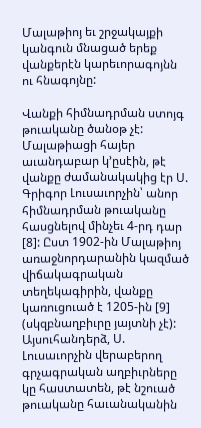Մալաթիոյ եւ շրջակայքի կանգուն մնացած երեք վանքերէն կարեւորագոյնն ու հնագոյնը:

Վանքի հիմնադրման ստոյգ թուականը ծանօթ չէ: Մալաթիացի հայեր աւանդաբար կ’ըսէին, թէ վանքը ժամանակակից էր Ս. Գրիգոր Լուսաւորչին՝ անոր հիմնադրման թուականը հասցնելով մինչեւ 4-րդ դար [8]: Ըստ 1902-ին Մալաթիոյ առաջնորդարանին կազմած վիճակագրական տեղեկագիրին, վանքը կառուցուած է 1205-ին [9] (սկզբնաղբիւրը յայտնի չէ): Այսուհանդերձ, Ս. Լուսաւորչին վերաբերող գրչագրական աղբիւրները կը հաստատեն, թէ նշուած թուականը հաւանականին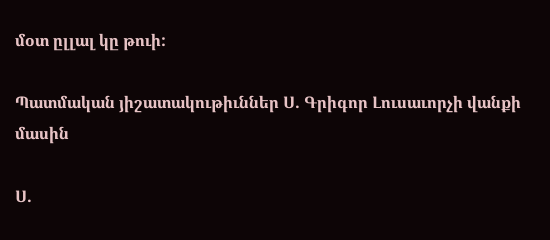մօտ ըլլալ կը թուի:

Պատմական յիշատակութիւններ Ս. Գրիգոր Լուսաւորչի վանքի մասին

Ս.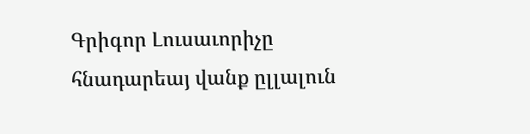Գրիգոր Լուսաւորիչը հնադարեայ վանք ըլլալուն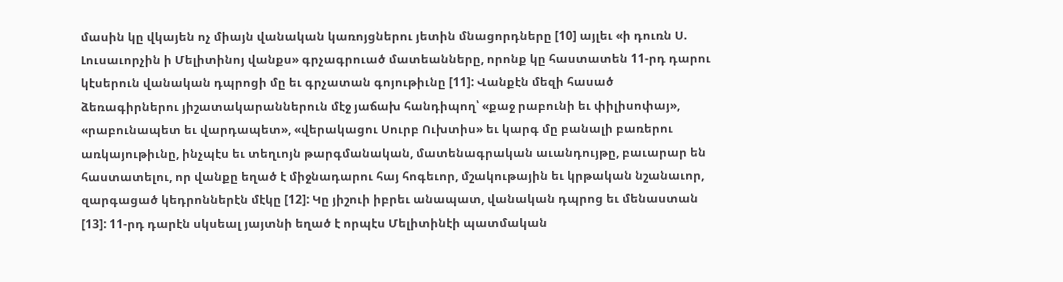մասին կը վկայեն ոչ միայն վանական կառոյցներու յետին մնացորդները [10] այլեւ «ի դուռն Ս. Լուսաւորչին ի Մելիտինոյ վանքս» գրչագրուած մատեանները, որոնք կը հաստատեն 11-րդ դարու կէսերուն վանական դպրոցի մը եւ գրչատան գոյութիւնը [11]: Վանքէն մեզի հասած ձեռագիրներու յիշատակարաններուն մէջ յաճախ հանդիպող՝ «քաջ րաբունի եւ փիլիսոփայ», «րաբունապետ եւ վարդապետ», «վերակացու Սուրբ Ուխտիս» եւ կարգ մը բանալի բառերու առկայութիւնը, ինչպէս եւ տեղւոյն թարգմանական, մատենագրական աւանդույթը, բաւարար են հաստատելու, որ վանքը եղած է միջնադարու հայ հոգեւոր, մշակութային եւ կրթական նշանաւոր, զարգացած կեդրոններէն մէկը [12]: Կը յիշուի իբրեւ անապատ, վանական դպրոց եւ մենաստան [13]: 11-րդ դարէն սկսեալ յայտնի եղած է որպէս Մելիտինէի պատմական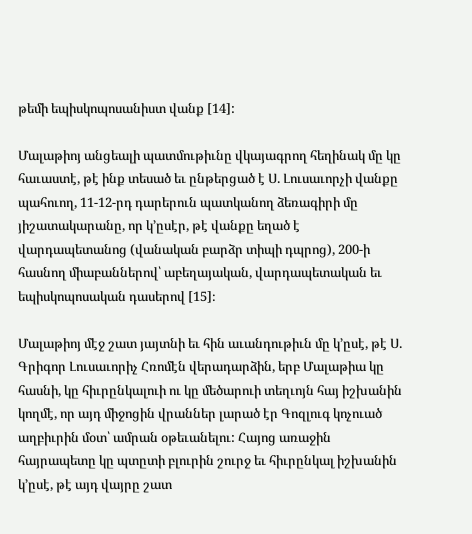թեմի եպիսկոպոսանիստ վանք [14]:

Մալաթիոյ անցեալի պատմութիւնը վկայագրող հեղինակ մը կը հաւաստէ, թէ ինք տեսած եւ ընթերցած է Ս. Լուսաւորչի վանքը պահուող, 11-12-րդ դարերուն պատկանող ձեռագիրի մը յիշատակարանը, որ կ’ըսէր, թէ վանքը եղած է վարդապետանոց (վանական բարձր տիպի դպրոց), 200-ի հասնող միաբաններով՝ աբեղայական, վարդապետական եւ եպիսկոպոսական դասերով [15]։

Մալաթիոյ մէջ շատ յայտնի եւ հին աւանդութիւն մը կ’ըսէ, թէ Ս. Գրիգոր Լուսաւորիչ Հռոմէն վերադարձին, երբ Մալաթիա կը հասնի, կը հիւրընկալուի ու կը մեծարուի տեղւոյն հայ իշխանին կողմէ, որ այդ միջոցին վրաններ լարած էր Գոզլուգ կոչուած աղբիւրին մօտ՝ ամրան օթեւանելու: Հայոց առաջին հայրապետը կը պտըտի բլուրին շուրջ եւ հիւրընկալ իշխանին կ’ըսէ, թէ այդ վայրը շատ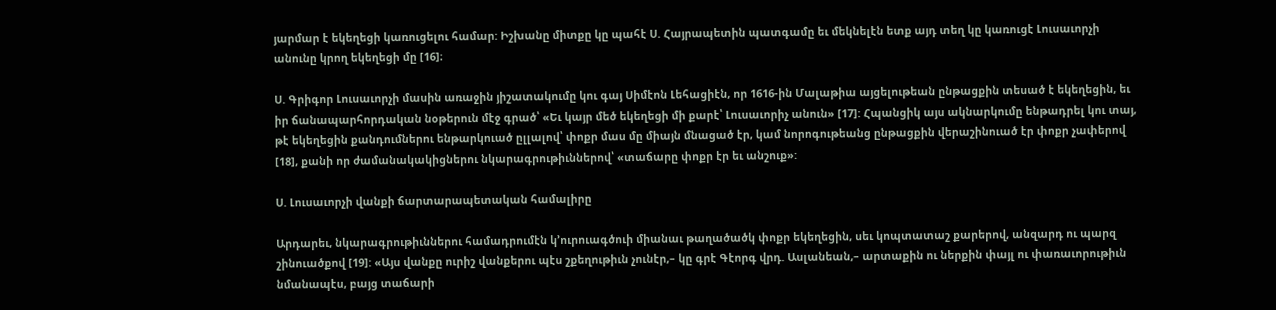յարմար է եկեղեցի կառուցելու համար: Իշխանը միտքը կը պահէ Ս. Հայրապետին պատգամը եւ մեկնելէն ետք այդ տեղ կը կառուցէ Լուսաւորչի անունը կրող եկեղեցի մը [16]։

Ս. Գրիգոր Լուսաւորչի մասին առաջին յիշատակումը կու գայ Սիմէոն Լեհացիէն, որ 1616-ին Մալաթիա այցելութեան ընթացքին տեսած է եկեղեցին, եւ իր ճանապարհորդական նօթերուն մէջ գրած՝ «Եւ կայր մեծ եկեղեցի մի քարէ՝ Լուսաւորիչ անուն» [17]: Հպանցիկ այս ակնարկումը ենթադրել կու տայ, թէ եկեղեցին քանդումներու ենթարկուած ըլլալով՝ փոքր մաս մը միայն մնացած էր, կամ նորոգութեանց ընթացքին վերաշինուած էր փոքր չափերով [18], քանի որ ժամանակակիցներու նկարագրութիւններով՝ «տաճարը փոքր էր եւ անշուք»:

Ս. Լուսաւորչի վանքի ճարտարապետական համալիրը

Արդարեւ, նկարագրութիւններու համադրումէն կ’ուրուագծուի միանաւ թաղածածկ փոքր եկեղեցին, սեւ կոպտատաշ քարերով, անզարդ ու պարզ շինուածքով [19]: «Այս վանքը ուրիշ վանքերու պէս շքեղութիւն չունէր,– կը գրէ Գէորգ վրդ. Ասլանեան,– արտաքին ու ներքին փայլ ու փառաւորութիւն նմանապէս, բայց տաճարի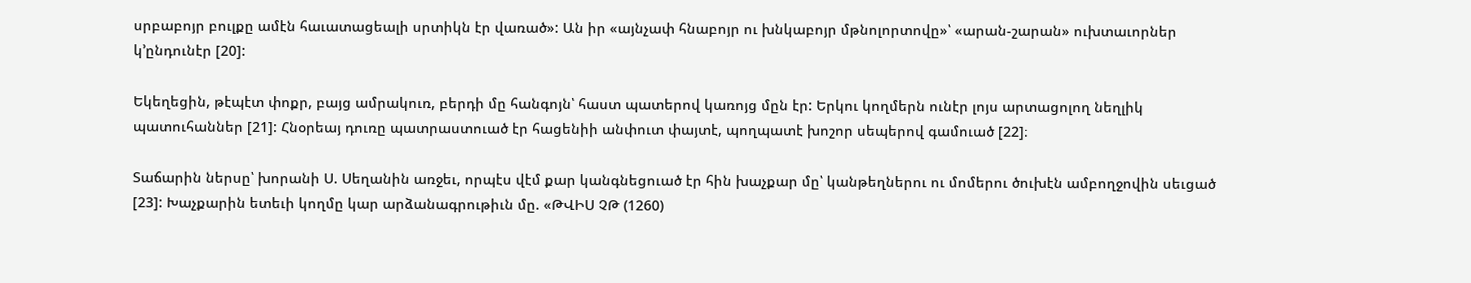սրբաբոյր բուլքը ամէն հաւատացեալի սրտիկն էր վառած»: Ան իր «այնչափ հնաբոյր ու խնկաբոյր մթնոլորտովը»՝ «արան-շարան» ուխտաւորներ կ’ընդունէր [20]:

Եկեղեցին, թէպէտ փոքր, բայց ամրակուռ, բերդի մը հանգոյն՝ հաստ պատերով կառոյց մըն էր: Երկու կողմերն ունէր լոյս արտացոլող նեղլիկ պատուհաններ [21]: Հնօրեայ դուռը պատրաստուած էր հացենիի անփուտ փայտէ, պողպատէ խոշոր սեպերով գամուած [22]։

Տաճարին ներսը՝ խորանի Ս. Սեղանին առջեւ, որպէս վէմ քար կանգնեցուած էր հին խաչքար մը՝ կանթեղներու ու մոմերու ծուխէն ամբողջովին սեւցած [23]: Խաչքարին ետեւի կողմը կար արձանագրութիւն մը. «ԹՎԻՍ ՉԹ (1260)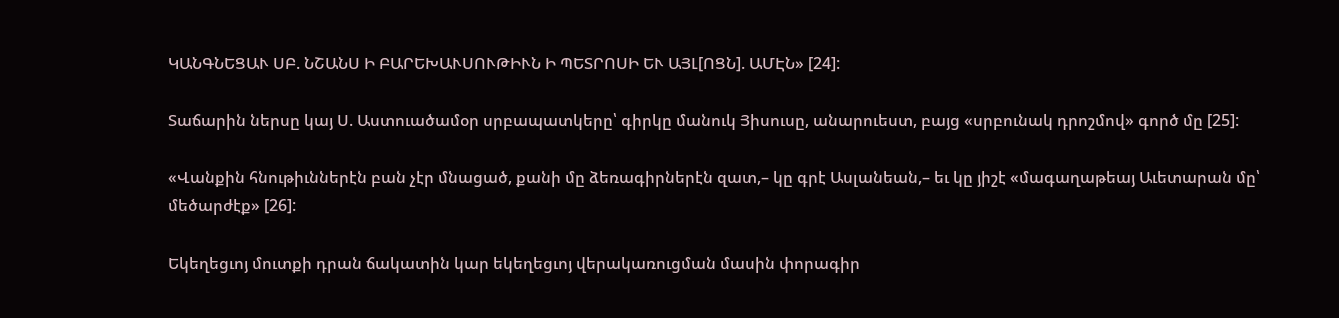ԿԱՆԳՆԵՑԱՒ ՍԲ. ՆՇԱՆՍ Ի ԲԱՐԵԽԱՒՍՈՒԹԻՒՆ Ի ՊԵՏՐՈՍԻ ԵՒ ԱՅԼ[ՈՑՆ]. ԱՄԷՆ» [24]:

Տաճարին ներսը կայ Ս. Աստուածամօր սրբապատկերը՝ գիրկը մանուկ Յիսուսը, անարուեստ, բայց «սրբունակ դրոշմով» գործ մը [25]:

«Վանքին հնութիւններէն բան չէր մնացած, քանի մը ձեռագիրներէն զատ,– կը գրէ Ասլանեան,– եւ կը յիշէ «մագաղաթեայ Աւետարան մը՝ մեծարժէք» [26]:

Եկեղեցւոյ մուտքի դրան ճակատին կար եկեղեցւոյ վերակառուցման մասին փորագիր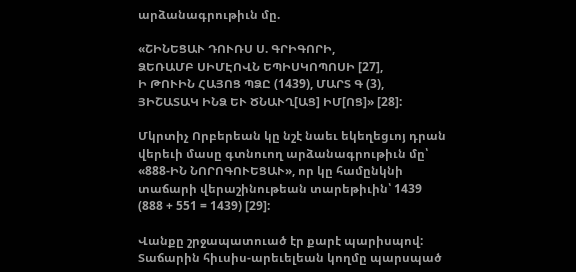արձանագրութիւն մը.

«ՇԻՆԵՑԱՒ ԴՈՒՌՍ Ս. ԳՐԻԳՈՐԻ,
ՁԵՌԱՄԲ ՍԻՄԷՈՎՆ ԵՊԻՍԿՈՊՈՍԻ [27],
Ի ԹՈՒԻՆ ՀԱՅՈՑ ՊՁԸ (1439), ՄԱՐՏ Գ (3),
ՅԻՇԱՏԱԿ ԻՆՁ ԵՒ ԾՆԱՒՂ[ԱՑ] ԻՄ[ՈՑ]» [28]:

Մկրտիչ Որբերեան կը նշէ նաեւ եկեղեցւոյ դրան վերեւի մասը գտնուող արձանագրութիւն մը՝ «888-ԻՆ ՆՈՐՈԳՈՒԵՑԱՒ», որ կը համընկնի տաճարի վերաշինութեան տարեթիւին՝ 1439 (888 + 551 = 1439) [29]:

Վանքը շրջապատուած էր քարէ պարիսպով: Տաճարին հիւսիս-արեւելեան կողմը պարսպած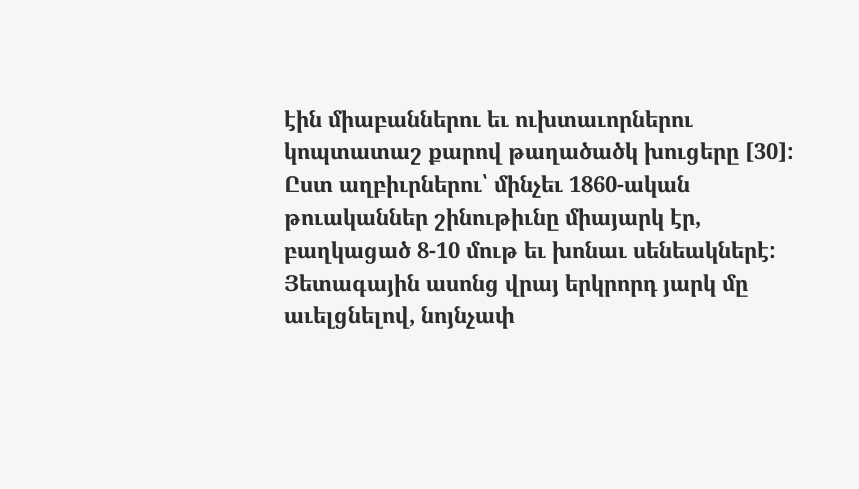էին միաբաններու եւ ուխտաւորներու կոպտատաշ քարով թաղածածկ խուցերը [30]: Ըստ աղբիւրներու՝ մինչեւ 1860-ական թուականներ շինութիւնը միայարկ էր, բաղկացած 8-10 մութ եւ խոնաւ սենեակներէ: Յետագային ասոնց վրայ երկրորդ յարկ մը աւելցնելով, նոյնչափ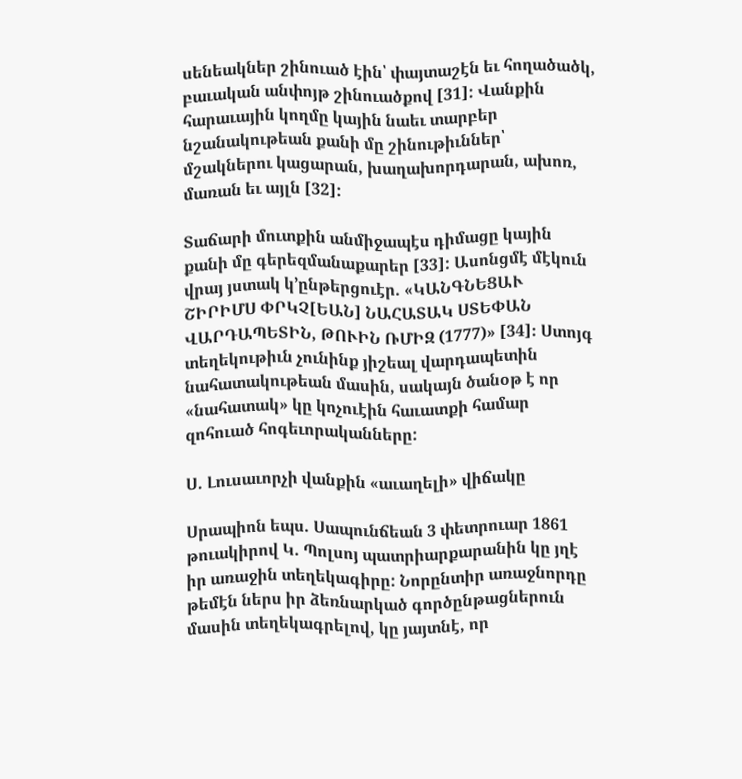սենեակներ շինուած էին՝ փայտաշէն եւ հողածածկ, բաւական անփոյթ շինուածքով [31]: Վանքին հարաւային կողմը կային նաեւ տարբեր նշանակութեան քանի մը շինութիւններ՝ մշակներու կացարան, խաղախորդարան, ախոռ, մառան եւ այլն [32]:

Տաճարի մուտքին անմիջապէս դիմացը կային քանի մը գերեզմանաքարեր [33]: Ասոնցմէ մէկուն վրայ յստակ կ’ընթերցուէր. «ԿԱՆԳՆԵՑԱՒ ՇԻՐԻՄՍ ՓՐԿՉ[ԵԱՆ] ՆԱՀԱՏԱԿ ՍՏԵՓԱՆ ՎԱՐԴԱՊԵՏԻՆ, ԹՈՒԻՆ ՌՄԻԶ (1777)» [34]։ Ստոյգ տեղեկութիւն չունինք յիշեալ վարդապետին նահատակութեան մասին, սակայն ծանօթ է որ «նահատակ» կը կոչուէին հաւատքի համար զոհուած հոգեւորականները:

Ս. Լուսաւորչի վանքին «աւաղելի» վիճակը

Սրապիոն եպս. Սապունճեան 3 փետրուար 1861 թուակիրով Կ. Պոլսոյ պատրիարքարանին կը յղէ իր առաջին տեղեկագիրը: Նորընտիր առաջնորդը թեմէն ներս իր ձեռնարկած գործընթացներուն մասին տեղեկագրելով, կը յայտնէ, որ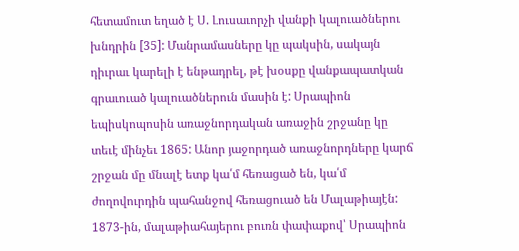հետամուտ եղած է Ս. Լուսաւորչի վանքի կալուածներու խնդրին [35]: Մանրամասները կը պակսին, սակայն դիւրաւ կարելի է ենթադրել, թէ խօսքը վանքապատկան գրաւուած կալուածներուն մասին է: Սրապիոն եպիսկոպոսին առաջնորդական առաջին շրջանը կը տեւէ մինչեւ 1865: Անոր յաջորդած առաջնորդները կարճ շրջան մը մնալէ ետք կա՛մ հեռացած են, կա՛մ ժողովուրդին պահանջով հեռացուած են Մալաթիայէն: 1873-ին, մալաթիահայերու բուռն փափաքով՝ Սրապիոն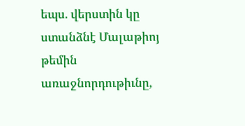եպս. վերստին կը ստանձնէ Մալաթիոյ թեմին առաջնորդութիւնը,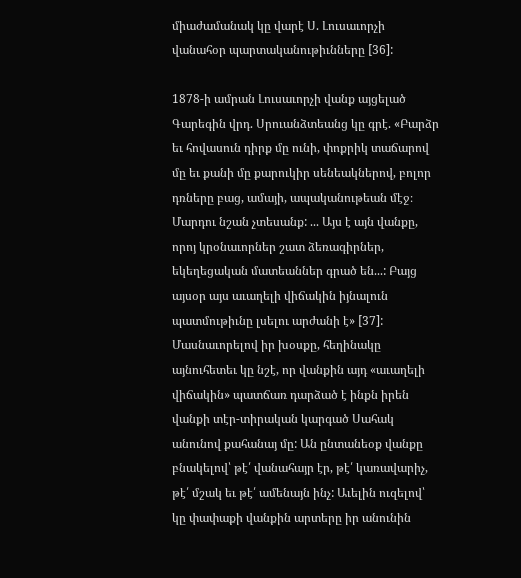միաժամանակ կը վարէ Ս. Լուսաւորչի վանահօր պարտականութիւնները [36]:

1878-ի ամրան Լուսաւորչի վանք այցելած Գարեգին վրդ. Սրուանձտեանց կը գրէ. «Բարձր եւ հովասուն դիրք մը ունի, փոքրիկ տաճարով մը եւ քանի մը քարուկիր սենեակներով, բոլոր դռները բաց, ամայի, ապականութեան մէջ։ Մարդու նշան չտեսանք: ... Այս է այն վանքը, որոյ կրօնաւորներ շատ ձեռագիրներ, եկեղեցական մատեաններ գրած են...: Բայց այսօր այս աւաղելի վիճակին իյնալուն պատմութիւնը լսելու արժանի է» [37]: Մասնաւորելով իր խօսքը, հեղինակը այնուհետեւ կը նշէ, որ վանքին այդ «աւաղելի վիճակին» պատճառ դարձած է ինքն իրեն վանքի տէր-տիրական կարգած Սահակ անունով քահանայ մը: Ան ընտանեօք վանքը բնակելով՝ թէ՛ վանահայր էր, թէ՛ կառավարիչ, թէ՛ մշակ եւ թէ՛ ամենայն ինչ: Աւելին ուզելով՝ կը փափաքի վանքին արտերը իր անունին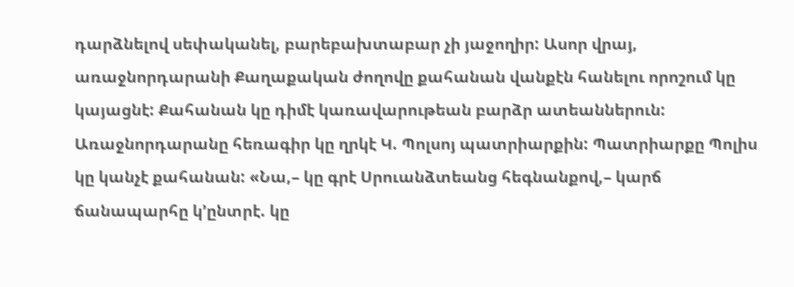դարձնելով սեփականել, բարեբախտաբար չի յաջողիր: Ասոր վրայ, առաջնորդարանի Քաղաքական ժողովը քահանան վանքէն հանելու որոշում կը կայացնէ: Քահանան կը դիմէ կառավարութեան բարձր ատեաններուն: Առաջնորդարանը հեռագիր կը ղրկէ Կ. Պոլսոյ պատրիարքին: Պատրիարքը Պոլիս կը կանչէ քահանան: «Նա,– կը գրէ Սրուանձտեանց հեգնանքով,– կարճ ճանապարհը կ’ընտրէ. կը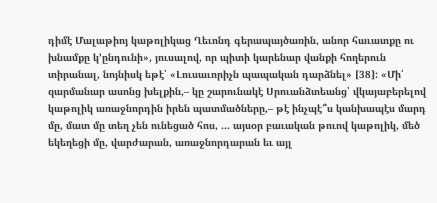դիմէ Մալաթիոյ կաթոլիկաց Ղեւոնդ գերապայծառին, անոր հաւատքը ու խնամքը կ’ընդունի», յուսալով, որ պիտի կարենար վանքի հողերուն տիրանալ, նոյնիսկ եթէ՝ «Լուսաւորիչն պապական դարձնել» [38]: «Մի՛ զարմանար ասոնց խելքին,– կը շարունակէ Սրուանձտեանց՝ վկայաբերելով կաթոլիկ առաջնորդին իրեն պատմածները,– թէ ինչպէ՞ս կանխապէս մարդ մը, մատ մը տեղ չեն ունեցած հոս, ... այսօր բաւական թուով կաթոլիկ, մեծ եկեղեցի մը, վարժարան, առաջնորդարան եւ այլ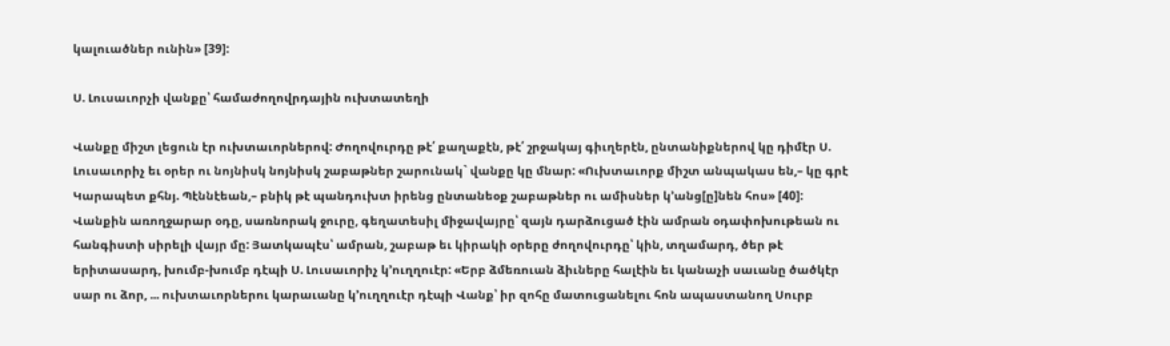կալուածներ ունին» [39]:

Ս. Լուսաւորչի վանքը՝ համաժողովրդային ուխտատեղի

Վանքը միշտ լեցուն էր ուխտաւորներով: Ժողովուրդը թէ՛ քաղաքէն, թէ՛ շրջակայ գիւղերէն, ընտանիքներով կը դիմէր Ս. Լուսաւորիչ եւ օրեր ու նոյնիսկ նոյնիսկ շաբաթներ շարունակ` վանքը կը մնար: «Ուխտաւորք միշտ անպակաս են,– կը գրէ Կարապետ քհնյ. Պէննէեան,– բնիկ թէ պանդուխտ իրենց ընտանեօք շաբաթներ ու ամիսներ կ’անց[ը]նեն հոս» [40]: Վանքին առողջարար օդը, սառնորակ ջուրը, գեղատեսիլ միջավայրը՝ զայն դարձուցած էին ամրան օդափոխութեան ու հանգիստի սիրելի վայր մը: Յատկապէս՝ ամրան, շաբաթ եւ կիրակի օրերը ժողովուրդը՝ կին, տղամարդ, ծեր թէ երիտասարդ, խումբ-խումբ դէպի Ս. Լուսաւորիչ կ’ուղղուէր: «Երբ ձմեռուան ձիւները հալէին եւ կանաչի սաւանը ծածկէր սար ու ձոր, ... ուխտաւորներու կարաւանը կ’ուղղուէր դէպի Վանք՝ իր զոհը մատուցանելու հոն ապաստանող Սուրբ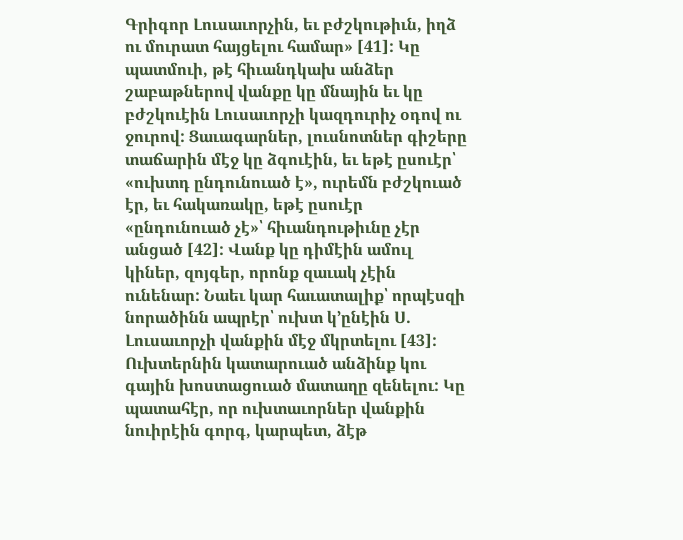Գրիգոր Լուսաւորչին, եւ բժշկութիւն, իղձ ու մուրատ հայցելու համար» [41]: Կը պատմուի, թէ հիւանդկախ անձեր շաբաթներով վանքը կը մնային եւ կը բժշկուէին Լուսաւորչի կազդուրիչ օդով ու ջուրով: Ցաւագարներ, լուսնոտներ գիշերը տաճարին մէջ կը ձգուէին, եւ եթէ ըսուէր՝ «ուխտդ ընդունուած է», ուրեմն բժշկուած էր, եւ հակառակը, եթէ ըսուէր «ընդունուած չէ»՝ հիւանդութիւնը չէր անցած [42]: Վանք կը դիմէին ամուլ կիներ, զոյգեր, որոնք զաւակ չէին ունենար: Նաեւ կար հաւատալիք՝ որպէսզի նորածինն ապրէր՝ ուխտ կ’ընէին Ս. Լուսաւորչի վանքին մէջ մկրտելու [43]: Ուխտերնին կատարուած անձինք կու գային խոստացուած մատաղը զենելու: Կը պատահէր, որ ուխտաւորներ վանքին նուիրէին գորգ, կարպետ, ձէթ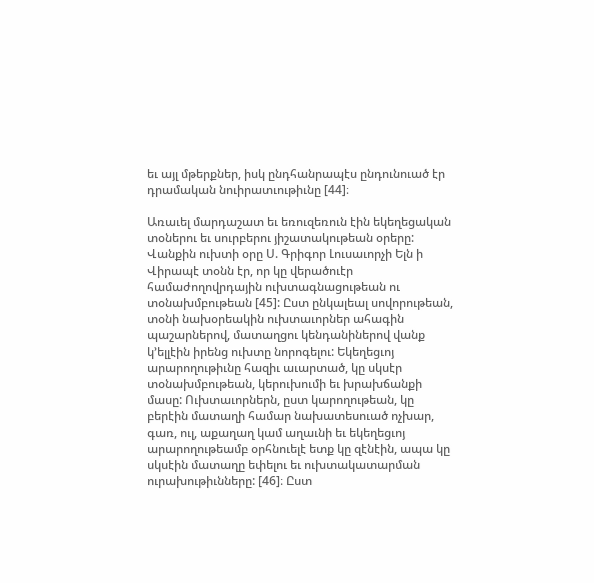եւ այլ մթերքներ, իսկ ընդհանրապէս ընդունուած էր դրամական նուիրատւութիւնը [44]։

Առաւել մարդաշատ եւ եռուզեռուն էին եկեղեցական տօներու եւ սուրբերու յիշատակութեան օրերը: Վանքին ուխտի օրը Ս. Գրիգոր Լուսաւորչի Ելն ի Վիրապէ տօնն էր, որ կը վերածուէր համաժողովրդային ուխտագնացութեան ու տօնախմբութեան [45]: Ըստ ընկալեալ սովորութեան, տօնի նախօրեակին ուխտաւորներ ահագին պաշարներով, մատաղցու կենդանիներով վանք կ’ելլէին իրենց ուխտը նորոգելու: Եկեղեցւոյ արարողութիւնը հազիւ աւարտած, կը սկսէր տօնախմբութեան, կերուխումի եւ խրախճանքի մասը: Ուխտաւորներն, ըստ կարողութեան, կը բերէին մատաղի համար նախատեսուած ոչխար, գառ, ուլ, աքաղաղ կամ աղաւնի եւ եկեղեցւոյ արարողութեամբ օրհնուելէ ետք կը զէնէին, ապա կը սկսէին մատաղը եփելու եւ ուխտակատարման ուրախութիւնները: [46]։ Ըստ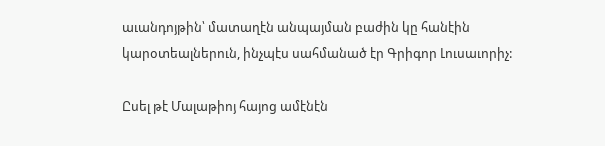աւանդոյթին՝ մատաղէն անպայման բաժին կը հանէին կարօտեալներուն, ինչպէս սահմանած էր Գրիգոր Լուսաւորիչ:

Ըսել թէ Մալաթիոյ հայոց ամէնէն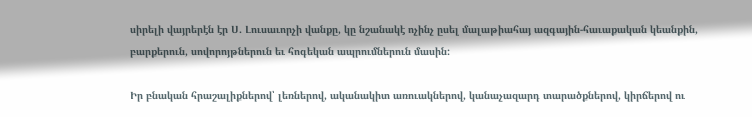սիրելի վայրերէն էր Ս. Լուսաւորչի վանքը, կը նշանակէ ոչինչ ըսել մալաթիահայ ազգային-հաւաքական կեանքին, բարքերուն, սովորոյթներուն եւ հոգեկան ապրումներուն մասին:

Իր բնական հրաշալիքներով՝ լեռներով, ականակիտ առուակներով, կանաչազարդ տարածքներով, կիրճերով ու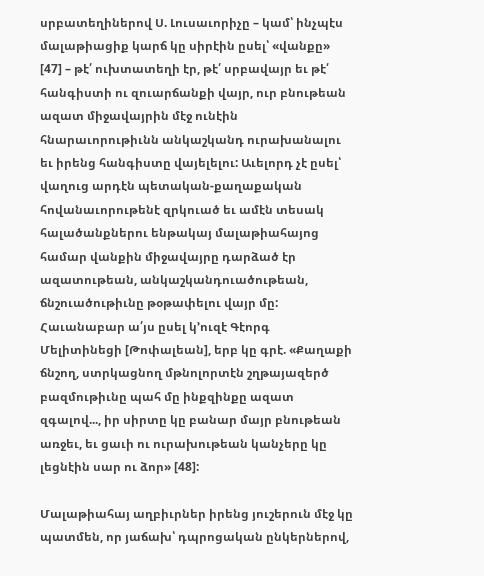սրբատեղիներով Ս. Լուսաւորիչը – կամ՝ ինչպէս մալաթիացիք կարճ կը սիրէին ըսել՝ «վանքը» [47] – թէ՛ ուխտատեղի էր, թէ՛ սրբավայր եւ թէ՛ հանգիստի ու զուարճանքի վայր, ուր բնութեան ազատ միջավայրին մէջ ունէին հնարաւորութիւնն անկաշկանդ ուրախանալու եւ իրենց հանգիստը վայելելու: Աւելորդ չէ ըսել՝ վաղուց արդէն պետական-քաղաքական հովանաւորութենէ զրկուած եւ ամէն տեսակ հալածանքներու ենթակայ մալաթիահայոց համար վանքին միջավայրը դարձած էր ազատութեան, անկաշկանդուածութեան, ճնշուածութիւնը թօթափելու վայր մը: Հաւանաբար ա՛յս ըսել կ’ուզէ Գէորգ Մելիտինեցի [Թոփալեան], երբ կը գրէ. «Քաղաքի ճնշող, ստրկացնող մթնոլորտէն շղթայազերծ բազմութիւնը պահ մը ինքզինքը ազատ զգալով..., իր սիրտը կը բանար մայր բնութեան առջեւ, եւ ցաւի ու ուրախութեան կանչերը կը լեցնէին սար ու ձոր» [48]:

Մալաթիահայ աղբիւրներ իրենց յուշերուն մէջ կը պատմեն, որ յաճախ՝ դպրոցական ընկերներով,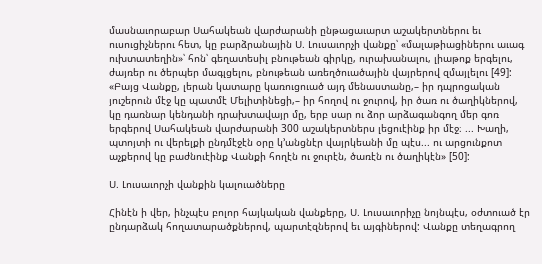մասնաւորաբար Սահակեան վարժարանի ընթացաւարտ աշակերտներու եւ ուսուցիչներու հետ, կը բարձրանային Ս. Լուսաւորչի վանքը՝ «մալաթիացիներու աւագ ուխտատեղին»՝ հոն՝ գեղատեսիլ բնութեան գիրկը, ուրախանալու, լիաթոք երգելու, ժայռեր ու ծերպեր մագլցելու, բնութեան առեղծուածային վայրերով զմայլելու [49]: «Բայց Վանքը, լերան կատարը կառուցուած այդ մենաստանը,– իր դպրոցական յուշերուն մէջ կը պատմէ Մելիտինեցի,– իր հողով ու ջուրով, իր ծառ ու ծաղիկներով, կը դառնար կենդանի դրախտավայր մը, երբ սար ու ձոր արձագանգող մեր գոռ երգերով Սահակեան վարժարանի 300 աշակերտներս լեցուէինք իր մէջ։ ... Խաղի, պտոյտի ու վերելքի ընդմէջէն օրը կ’անցնէր վայրկեանի մը պէս... ու արցունքոտ աչքերով կը բաժնուէինք Վանքի հողէն ու ջուրէն, ծառէն ու ծաղիկէն» [50]:

Ս. Լուսաւորչի վանքին կալուածները

Հինէն ի վեր, ինչպէս բոլոր հայկական վանքերը, Ս. Լուսաւորիչը նոյնպէս, օժտուած էր ընդարձակ հողատարածքներով, պարտէզներով եւ այգիներով: Վանքը տեղագրող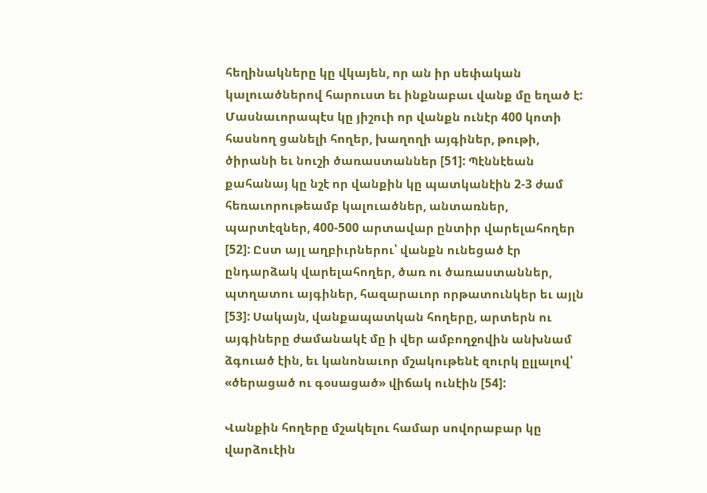հեղինակները կը վկայեն, որ ան իր սեփական կալուածներով հարուստ եւ ինքնաբաւ վանք մը եղած է: Մասնաւորապէս կը յիշուի որ վանքն ունէր 400 կոտի հասնող ցանելի հողեր, խաղողի այգիներ, թութի, ծիրանի եւ նուշի ծառաստաններ [51]: Պէննէեան քահանայ կը նշէ որ վանքին կը պատկանէին 2-3 ժամ հեռաւորութեամբ կալուածներ, անտառներ, պարտէզներ, 400-500 արտավար ընտիր վարելահողեր [52]: Ըստ այլ աղբիւրներու՝ վանքն ունեցած էր ընդարձակ վարելահողեր, ծառ ու ծառաստաններ, պտղատու այգիներ, հազարաւոր որթատունկեր եւ այլն [53]: Սակայն, վանքապատկան հողերը, արտերն ու այգիները ժամանակէ մը ի վեր ամբողջովին անխնամ ձգուած էին, եւ կանոնաւոր մշակութենէ զուրկ ըլլալով՝ «ծերացած ու գօսացած» վիճակ ունէին [54]:

Վանքին հողերը մշակելու համար սովորաբար կը վարձուէին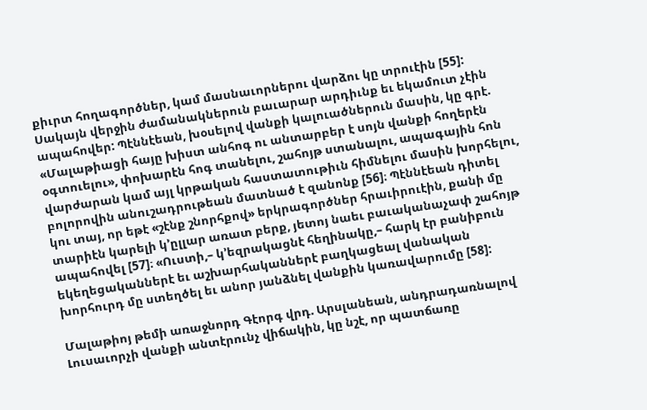քիւրտ հողագործներ, կամ մասնաւորներու վարձու կը տրուէին [55]: Սակայն վերջին ժամանակներուն բաւարար արդիւնք եւ եկամուտ չէին ապահովեր: Պէննէեան, խօսելով վանքի կալուածներուն մասին, կը գրէ. «Մալաթիացի հայը խիստ անհոգ ու անտարբեր է սոյն վանքի հողերէն օգտուելու», փոխարէն հոգ տանելու, շահոյթ ստանալու, ապագային հոն վարժարան կամ այլ կրթական հաստատութիւն հիմնելու մասին խորհելու, բոլորովին անուշադրութեան մատնած է զանոնք [56]։ Պէննէեան դիտել կու տայ, որ եթէ «շէնք շնորհքով» երկրագործներ հրաւիրուէին, քանի մը տարիէն կարելի կ’ըլլար առատ բերք, յետոյ նաեւ բաւականաչափ շահոյթ ապահովել [57]։ «Ուստի,– կ’եզրակացնէ հեղինակը,– հարկ էր բանիբուն եկեղեցականներէ եւ աշխարհականներէ բաղկացեալ վանական խորհուրդ մը ստեղծել եւ անոր յանձնել վանքին կառավարումը [58]:

Մալաթիոյ թեմի առաջնորդ Գէորգ վրդ. Արսլանեան, անդրադառնալով Լուսաւորչի վանքի անտէրունչ վիճակին, կը նշէ, որ պատճառը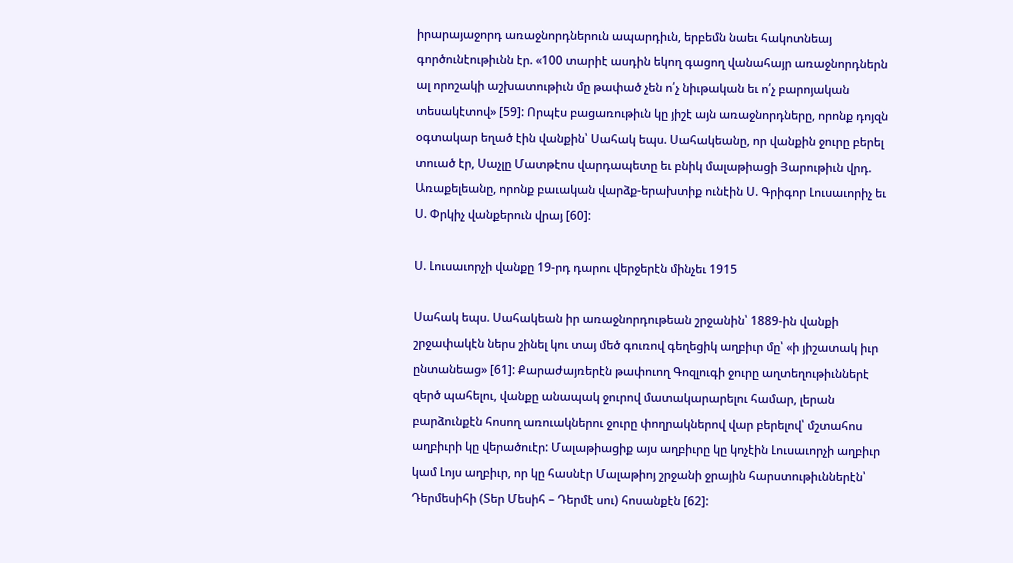իրարայաջորդ առաջնորդներուն ապարդիւն, երբեմն նաեւ հակոտնեայ գործունէութիւնն էր. «100 տարիէ ասդին եկող գացող վանահայր առաջնորդներն ալ որոշակի աշխատութիւն մը թափած չեն ո՛չ նիւթական եւ ո՛չ բարոյական տեսակէտով» [59]: Որպէս բացառութիւն կը յիշէ այն առաջնորդները, որոնք դոյզն օգտակար եղած էին վանքին՝ Սահակ եպս. Սահակեանը, որ վանքին ջուրը բերել տուած էր, Սաչլը Մատթէոս վարդապետը եւ բնիկ մալաթիացի Յարութիւն վրդ. Առաքելեանը, որոնք բաւական վարձք-երախտիք ունէին Ս. Գրիգոր Լուսաւորիչ եւ Ս. Փրկիչ վանքերուն վրայ [60]:

Ս. Լուսաւորչի վանքը 19-րդ դարու վերջերէն մինչեւ 1915

Սահակ եպս. Սահակեան իր առաջնորդութեան շրջանին՝ 1889-ին վանքի շրջափակէն ներս շինել կու տայ մեծ գուռով գեղեցիկ աղբիւր մը՝ «ի յիշատակ իւր ընտանեաց» [61]: Քարաժայռերէն թափուող Գոզլուգի ջուրը աղտեղութիւններէ զերծ պահելու, վանքը անապակ ջուրով մատակարարելու համար, լերան բարձունքէն հոսող առուակներու ջուրը փողրակներով վար բերելով՝ մշտահոս աղբիւրի կը վերածուէր: Մալաթիացիք այս աղբիւրը կը կոչէին Լուսաւորչի աղբիւր կամ Լոյս աղբիւր, որ կը հասնէր Մալաթիոյ շրջանի ջրային հարստութիւններէն՝ Դերմեսիհի (Տեր Մեսիհ – Դերմէ սու) հոսանքէն [62]: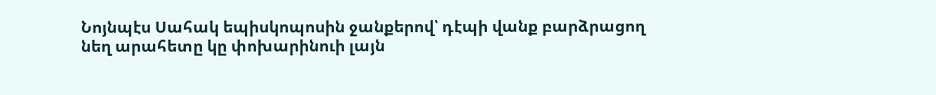Նոյնպէս Սահակ եպիսկոպոսին ջանքերով՝ դէպի վանք բարձրացող նեղ արահետը կը փոխարինուի լայն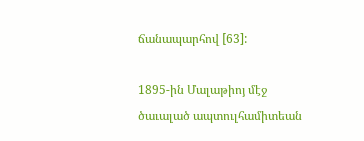ճանապարհով [63]:

1895-ին Մալաթիոյ մէջ ծաւալած ապտուլհամիտեան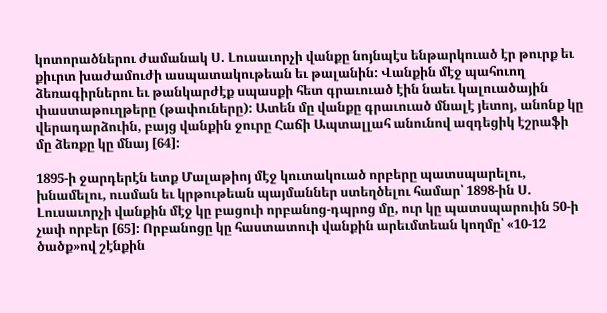կոտորածներու ժամանակ Ս. Լուսաւորչի վանքը նոյնպէս ենթարկուած էր թուրք եւ քիւրտ խաժամուժի ասպատակութեան եւ թալանին: Վանքին մէջ պահուող ձեռագիրներու եւ թանկարժէք սպասքի հետ գրաւուած էին նաեւ կալուածային փաստաթուղթերը (թափուները): Ատեն մը վանքը գրաւուած մնալէ յետոյ, անոնք կը վերադարձուին, բայց վանքին ջուրը Հաճի Ապտալլահ անունով ազդեցիկ էշրաֆի մը ձեռքը կը մնայ [64]:

1895-ի ջարդերէն ետք Մալաթիոյ մէջ կուտակուած որբերը պատսպարելու, խնամելու, ուսման եւ կրթութեան պայմաններ ստեղծելու համար՝ 1898-ին Ս. Լուսաւորչի վանքին մէջ կը բացուի որբանոց-դպրոց մը, ուր կը պատսպարուին 50-ի չափ որբեր [65]: Որբանոցը կը հաստատուի վանքին արեւմտեան կողմը՝ «10-12 ծածք»ով շէնքին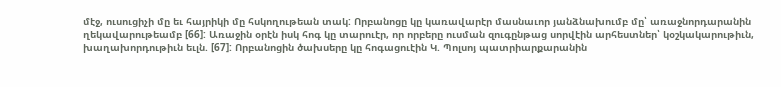մէջ, ուսուցիչի մը եւ հայրիկի մը հսկողութեան տակ: Որբանոցը կը կառավարէր մասնաւոր յանձնախումբ մը՝ առաջնորդարանին ղեկավարութեամբ [66]: Առաջին օրէն իսկ հոգ կը տարուէր, որ որբերը ուսման զուգընթաց սորվէին արհեստներ՝ կօշկակարութիւն, խաղախորդութիւն եւլն. [67]: Որբանոցին ծախսերը կը հոգացուէին Կ. Պոլսոյ պատրիարքարանին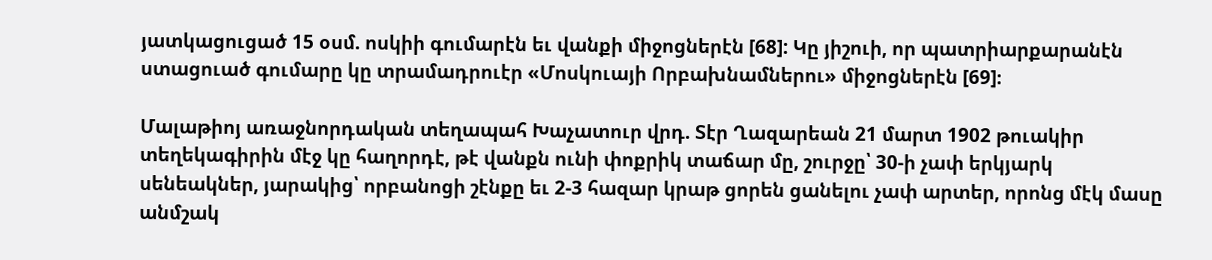յատկացուցած 15 օսմ. ոսկիի գումարէն եւ վանքի միջոցներէն [68]: Կը յիշուի, որ պատրիարքարանէն ստացուած գումարը կը տրամադրուէր «Մոսկուայի Որբախնամներու» միջոցներէն [69]։

Մալաթիոյ առաջնորդական տեղապահ Խաչատուր վրդ. Տէր Ղազարեան 21 մարտ 1902 թուակիր տեղեկագիրին մէջ կը հաղորդէ, թէ վանքն ունի փոքրիկ տաճար մը, շուրջը՝ 30-ի չափ երկյարկ սենեակներ, յարակից՝ որբանոցի շէնքը եւ 2-3 հազար կրաթ ցորեն ցանելու չափ արտեր, որոնց մէկ մասը անմշակ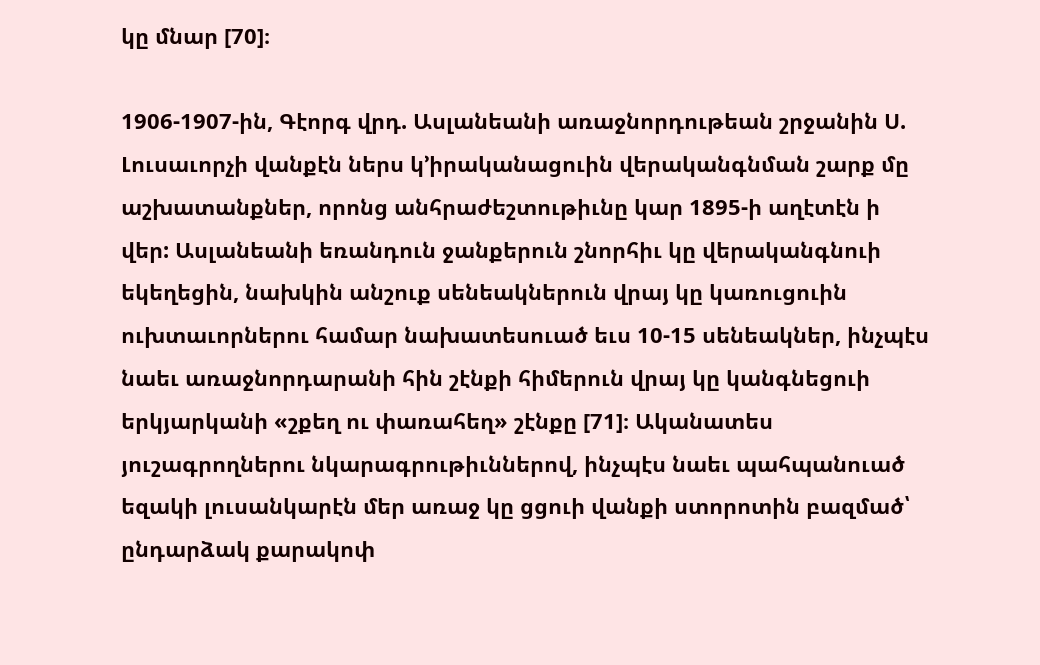կը մնար [70]։

1906-1907-ին, Գէորգ վրդ. Ասլանեանի առաջնորդութեան շրջանին Ս. Լուսաւորչի վանքէն ներս կ’իրականացուին վերականգնման շարք մը աշխատանքներ, որոնց անհրաժեշտութիւնը կար 1895-ի աղէտէն ի վեր: Ասլանեանի եռանդուն ջանքերուն շնորհիւ կը վերականգնուի եկեղեցին, նախկին անշուք սենեակներուն վրայ կը կառուցուին ուխտաւորներու համար նախատեսուած եւս 10-15 սենեակներ, ինչպէս նաեւ առաջնորդարանի հին շէնքի հիմերուն վրայ կը կանգնեցուի երկյարկանի «շքեղ ու փառահեղ» շէնքը [71]։ Ականատես յուշագրողներու նկարագրութիւններով, ինչպէս նաեւ պահպանուած եզակի լուսանկարէն մեր առաջ կը ցցուի վանքի ստորոտին բազմած՝ ընդարձակ քարակոփ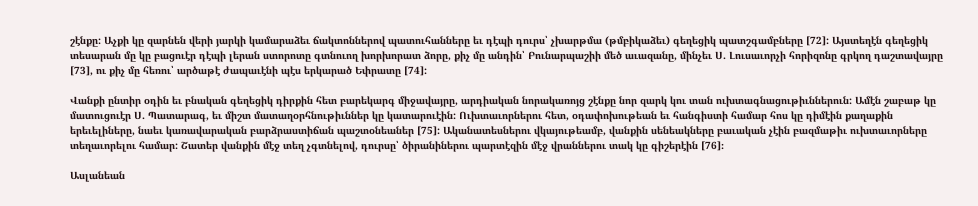շէնքը: Աչքի կը զարնեն վերի յարկի կամարաձեւ ճակտոններով պատուհանները եւ դէպի դուրս՝ չխարթմա (թմբիկաձեւ) գեղեցիկ պատշգամբները [72]: Այստեղէն գեղեցիկ տեսարան մը կը բացուէր դէպի լերան ստորոտը գտնուող խորխորատ ձորը, քիչ մը անդին՝ Բունարպաշիի մեծ աւազանը, մինչեւ Ս. Լուսաւորչի հորիզոնը գրկող դաշտավայրը [73], ու քիչ մը հեռու՝ արծաթէ ժապաւէնի պէս երկարած Եփրատը [74]:

Վանքի ընտիր օդին եւ բնական գեղեցիկ դիրքին հետ բարեկարգ միջավայրը, արդիական նորակառոյց շէնքը նոր զարկ կու տան ուխտագնացութիւններուն: Ամէն շաբաթ կը մատուցուէր Ս. Պատարագ, եւ միշտ մատաղօրհնութիւններ կը կատարուէին: Ուխտաւորներու հետ, օդափոխութեան եւ հանգիստի համար հոս կը դիմէին քաղաքին երեւելիները, նաեւ կառավարական բարձրաստիճան պաշտօնեաներ [75]: Ականատեսներու վկայութեամբ, վանքին սենեակները բաւական չէին բազմաթիւ ուխտաւորները տեղաւորելու համար: Շատեր վանքին մէջ տեղ չգտնելով, դուրսը՝ ծիրանիներու պարտէզին մէջ վրաններու տակ կը գիշերէին [76]։

Ասլանեան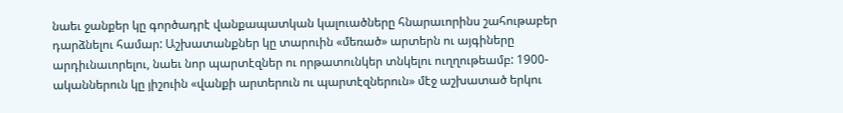նաեւ ջանքեր կը գործադրէ վանքապատկան կալուածները հնարաւորինս շահութաբեր դարձնելու համար: Աշխատանքներ կը տարուին «մեռած» արտերն ու այգիները արդիւնաւորելու, նաեւ նոր պարտէզներ ու որթատունկեր տնկելու ուղղութեամբ: 1900-ականներուն կը յիշուին «վանքի արտերուն ու պարտէզներուն» մէջ աշխատած երկու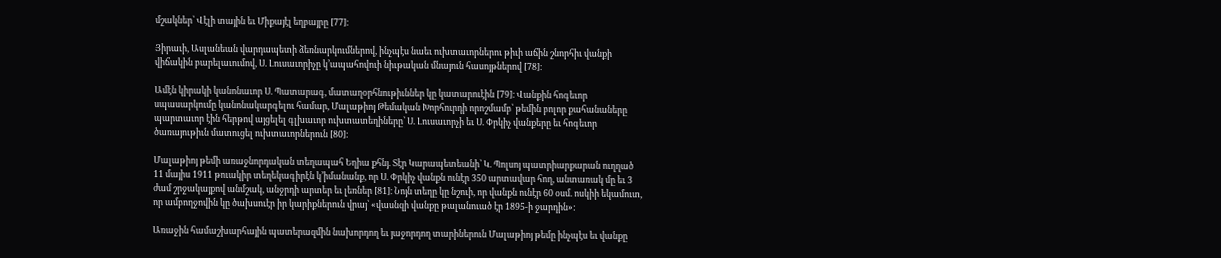մշակներ՝ Վէլի տային եւ Միքայէլ եղբայրը [77]։

Յիրաւի, Ասլանեան վարդապետի ձեռնարկումներով, ինչպէս նաեւ ուխտաւորներու թիւի աճին շնորհիւ վանքի վիճակին բարելաւումով, Ս. Լուսաւորիչը կ’ապահովուի նիւթական մնայուն հասոյթներով [78]։

Ամէն կիրակի կանոնաւոր Ս. Պատարագ, մատաղօրհնութիւններ կը կատարուէին [79]։ Վանքին հոգեւոր սպասարկումը կանոնակարգելու համար, Մալաթիոյ Թեմական Խորհուրդի որոշմամբ՝ թեմին բոլոր քահանաները պարտաւոր էին հերթով այցելել գլխաւոր ուխտատեղիները՝ Ս. Լուսաւորչի եւ Ս. Փրկիչ վանքերը եւ հոգեւոր ծառայութիւն մատուցել ուխտաւորներուն [80]։

Մալաթիոյ թեմի առաջնորդական տեղապահ Եղիա քհնյ. Տէր Կարապետեանի՝ Կ. Պոլսոյ պատրիարքարան ուղղած 11 մայիս 1911 թուակիր տեղեկագիրէն կ’իմանանք, որ Ս. Փրկիչ վանքն ունէր 350 արտավար հող, անտառակ մը եւ 3 ժամ շրջակայքով անմշակ, անջրդի արտեր եւ լեռներ [81]։ Նոյն տեղը կը նշուի, որ վանքն ունէր 60 օսմ. ոսկիի եկամուտ, որ ամբողջովին կը ծախսուէր իր կարիքներուն վրայ՝ «վասնզի վանքը թալանուած էր 1895-ի ջարդին»:

Առաջին համաշխարհային պատերազմին նախորդող եւ յաջորդող տարիներուն Մալաթիոյ թեմը ինչպէս եւ վանքը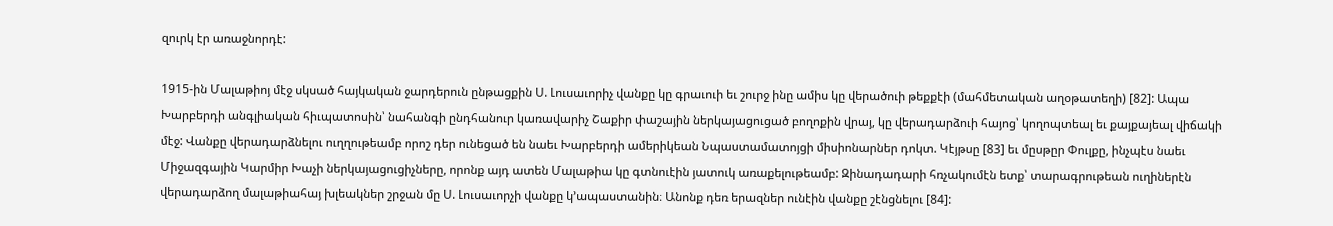զուրկ էր առաջնորդէ:

1915-ին Մալաթիոյ մէջ սկսած հայկական ջարդերուն ընթացքին Ս. Լուսաւորիչ վանքը կը գրաւուի եւ շուրջ ինը ամիս կը վերածուի թեքքէի (մահմետական աղօթատեղի) [82]: Ապա Խարբերդի անգլիական հիւպատոսին՝ նահանգի ընդհանուր կառավարիչ Շաքիր փաշային ներկայացուցած բողոքին վրայ, կը վերադարձուի հայոց՝ կողոպտեալ եւ քայքայեալ վիճակի մէջ: Վանքը վերադարձնելու ուղղութեամբ որոշ դեր ունեցած են նաեւ Խարբերդի ամերիկեան Նպաստամատոյցի միսիոնարներ դոկտ. Կէյթսը [83] եւ մըսթըր Փուլքը, ինչպէս նաեւ Միջազգային Կարմիր Խաչի ներկայացուցիչները, որոնք այդ ատեն Մալաթիա կը գտնուէին յատուկ առաքելութեամբ: Զինադադարի հռչակումէն ետք՝ տարագրութեան ուղիներէն վերադարձող մալաթիահայ խլեակներ շրջան մը Ս. Լուսաւորչի վանքը կ’ապաստանին։ Անոնք դեռ երազներ ունէին վանքը շէնցնելու [84]: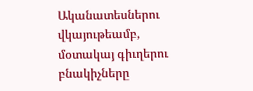Ականատեսներու վկայութեամբ, մօտակայ գիւղերու բնակիչները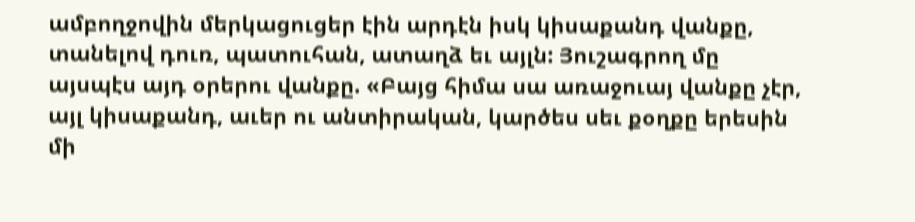ամբողջովին մերկացուցեր էին արդէն իսկ կիսաքանդ վանքը, տանելով դուռ, պատուհան, ատաղձ եւ այլն: Յուշագրող մը այսպէս այդ օրերու վանքը. «Բայց հիմա սա առաջուայ վանքը չէր, այլ կիսաքանդ, աւեր ու անտիրական, կարծես սեւ քօղքը երեսին մի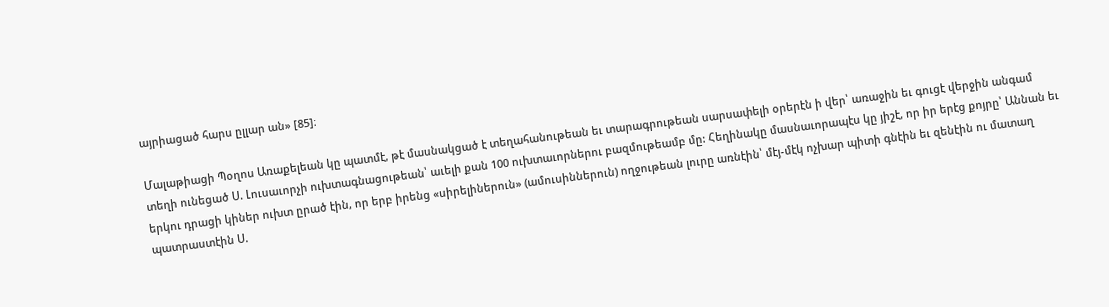այրիացած հարս ըլլար ան» [85]։

Մալաթիացի Պօղոս Առաքելեան կը պատմէ, թէ մասնակցած է տեղահանութեան եւ տարագրութեան սարսափելի օրերէն ի վեր՝ առաջին եւ գուցէ վերջին անգամ տեղի ունեցած Ս. Լուսաւորչի ուխտագնացութեան՝ աւելի քան 100 ուխտաւորներու բազմութեամբ մը: Հեղինակը մասնաւորապէս կը յիշէ, որ իր երէց քոյրը՝ Աննան եւ երկու դրացի կիներ ուխտ ըրած էին, որ երբ իրենց «սիրելիներուն» (ամուսիններուն) ողջութեան լուրը առնէին՝ մէյ-մէկ ոչխար պիտի գնէին եւ զենէին ու մատաղ պատրաստէին Ս.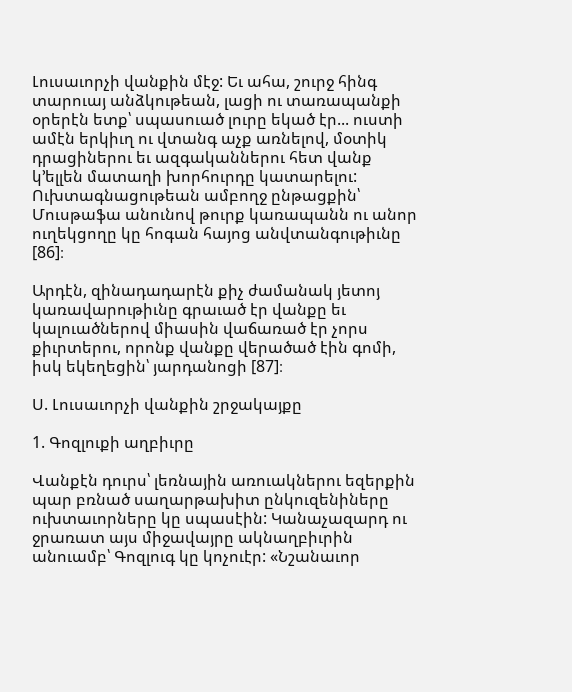Լուսաւորչի վանքին մէջ: Եւ ահա, շուրջ հինգ տարուայ անձկութեան, լացի ու տառապանքի օրերէն ետք՝ սպասուած լուրը եկած էր... ուստի ամէն երկիւղ ու վտանգ աչք առնելով, մօտիկ դրացիներու եւ ազգականներու հետ վանք կ’ելլեն մատաղի խորհուրդը կատարելու: Ուխտագնացութեան ամբողջ ընթացքին՝ Մուսթաֆա անունով թուրք կառապանն ու անոր ուղեկցողը կը հոգան հայոց անվտանգութիւնը [86]։

Արդէն, զինադադարէն քիչ ժամանակ յետոյ կառավարութիւնը գրաւած էր վանքը եւ կալուածներով միասին վաճառած էր չորս քիւրտերու, որոնք վանքը վերածած էին գոմի, իսկ եկեղեցին՝ յարդանոցի [87]։

Ս. Լուսաւորչի վանքին շրջակայքը

1. Գոզլուքի աղբիւրը

Վանքէն դուրս՝ լեռնային առուակներու եզերքին պար բռնած սաղարթախիտ ընկուզենիները ուխտաւորները կը սպասէին: Կանաչազարդ ու ջրառատ այս միջավայրը ակնաղբիւրին անուամբ՝ Գոզլուգ կը կոչուէր: «Նշանաւոր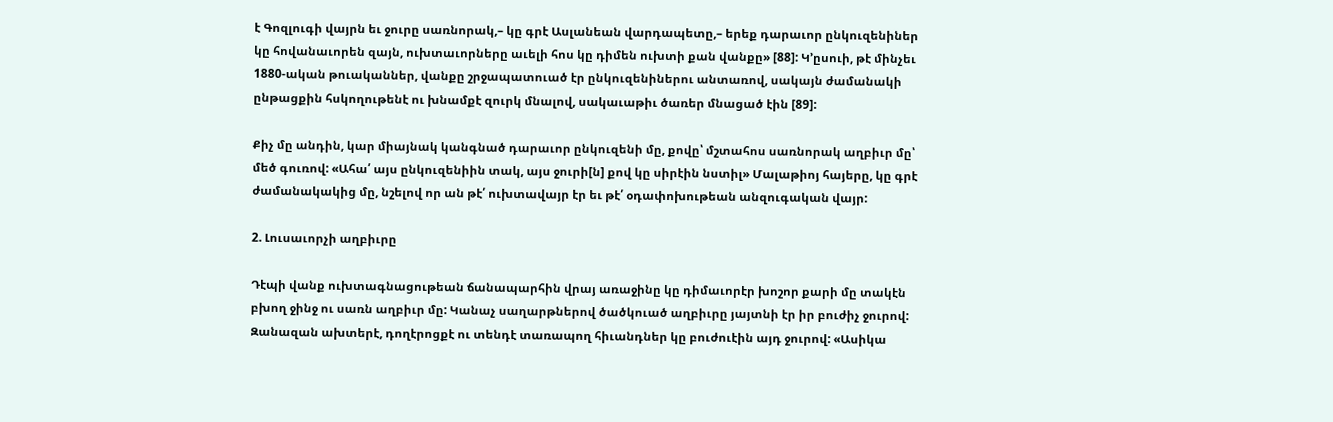է Գոզլուգի վայրն եւ ջուրը սառնորակ,– կը գրէ Ասլանեան վարդապետը,– երեք դարաւոր ընկուզենիներ կը հովանաւորեն զայն, ուխտաւորները աւելի հոս կը դիմեն ուխտի քան վանքը» [88]: Կ’ըսուի, թէ մինչեւ 1880-ական թուականներ, վանքը շրջապատուած էր ընկուզենիներու անտառով, սակայն ժամանակի ընթացքին հսկողութենէ ու խնամքէ զուրկ մնալով, սակաւաթիւ ծառեր մնացած էին [89]:

Քիչ մը անդին, կար միայնակ կանգնած դարաւոր ընկուզենի մը, քովը՝ մշտահոս սառնորակ աղբիւր մը՝ մեծ գուռով: «Ահա՛ այս ընկուզենիին տակ, այս ջուրի[ն] քով կը սիրէին նստիլ» Մալաթիոյ հայերը, կը գրէ ժամանակակից մը, նշելով որ ան թէ՛ ուխտավայր էր եւ թէ՛ օդափոխութեան անզուգական վայր:

2. Լուսաւորչի աղբիւրը

Դէպի վանք ուխտագնացութեան ճանապարհին վրայ առաջինը կը դիմաւորէր խոշոր քարի մը տակէն բխող ջինջ ու սառն աղբիւր մը: Կանաչ սաղարթներով ծածկուած աղբիւրը յայտնի էր իր բուժիչ ջուրով: Զանազան ախտերէ, դողէրոցքէ ու տենդէ տառապող հիւանդներ կը բուժուէին այդ ջուրով: «Ասիկա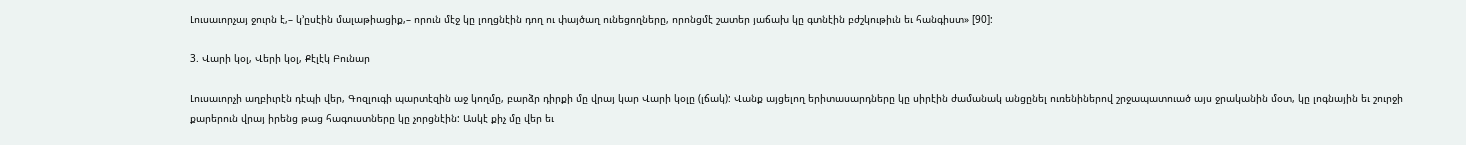Լուսաւորչայ ջուրն է,– կ’ըսէին մալաթիացիք,– որուն մէջ կը լողցնէին դող ու փայծաղ ունեցողները, որոնցմէ շատեր յաճախ կը գտնէին բժշկութիւն եւ հանգիստ» [90]:

3. Վարի կօլ, Վերի կօլ, Քէլէկ Բունար

Լուսաւորչի աղբիւրէն դէպի վեր, Գոզլուգի պարտէզին աջ կողմը, բարձր դիրքի մը վրայ կար Վարի կօլը (լճակ): Վանք այցելող երիտասարդները կը սիրէին ժամանակ անցընել ուռենիներով շրջապատուած այս ջրականին մօտ, կը լոգնային եւ շուրջի քարերուն վրայ իրենց թաց հագուստները կը չորցնէին: Ասկէ քիչ մը վեր եւ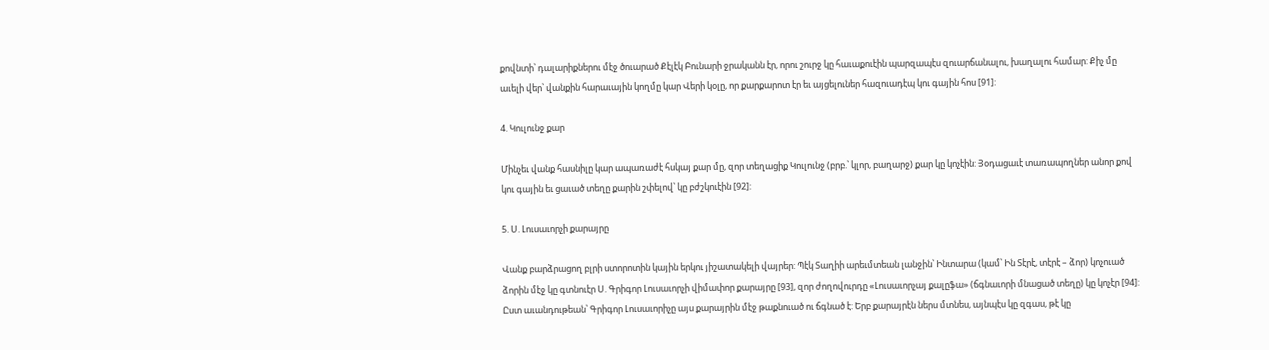քովնտի՝ դալարիքներու մէջ ծուարած Քէլէկ Բունարի ջրականն էր, որու շուրջ կը հաւաքուէին պարզապէս զուարճանալու, խաղալու համար: Քիչ մը աւելի վեր՝ վանքին հարաւային կողմը կար Վերի կօլը, որ քարքարոտ էր եւ այցելուներ հազուադէպ կու գային հոս [91]:

4. Կուլունջ քար

Մինչեւ վանք հասնիլը կար ապառաժէ հսկայ քար մը, զոր տեղացիք Կուլունջ (բրբ.՝ կլոր, բաղարջ) քար կը կոչէին: Յօդացաւէ տառապողներ անոր քով կու գային եւ ցաւած տեղը քարին շփելով՝ կը բժշկուէին [92]:

5. Ս. Լուսաւորչի քարայրը

Վանք բարձրացող բլրի ստորոտին կային երկու յիշատակելի վայրեր: Պէկ Տաղիի արեւմտեան լանջին՝ Ինտարա (կամ՝ Ին Տէրէ, տէրէ – ձոր) կոչուած ձորին մէջ կը գտնուէր Ս. Գրիգոր Լուսաւորչի վիմափոր քարայրը [93], զոր ժողովուրդը «Լուսաւորչայ քալըֆա» (ճգնաւորի մնացած տեղը) կը կոչէր [94]: Ըստ աւանդութեան՝ Գրիգոր Լուսաւորիչը այս քարայրին մէջ թաքնուած ու ճգնած է: Երբ քարայրէն ներս մտնես, այնպէս կը զգաս, թէ կը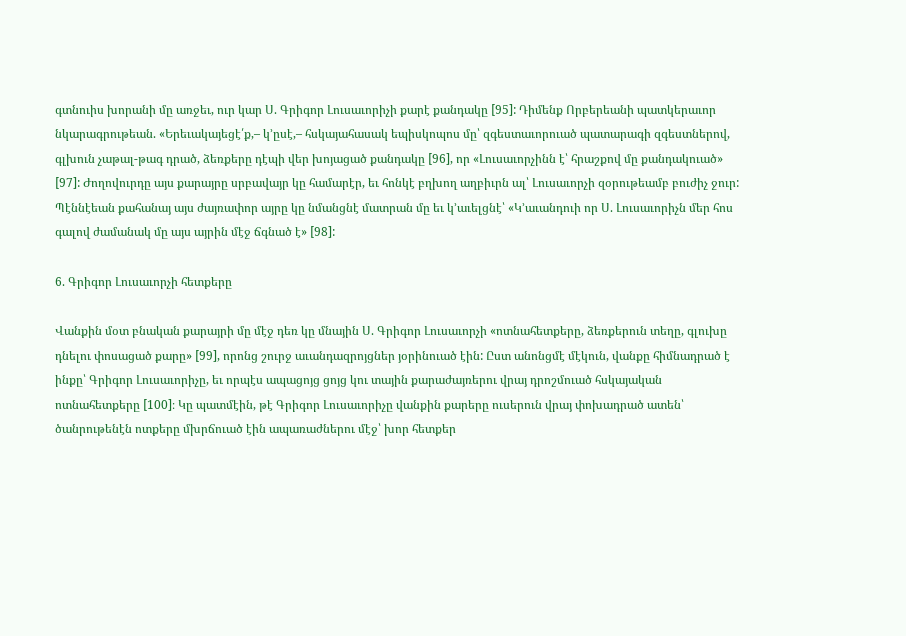գտնուիս խորանի մը առջեւ, ուր կար Ս. Գրիգոր Լուսաւորիչի քարէ քանդակը [95]: Դիմենք Որբերեանի պատկերաւոր նկարագրութեան. «Երեւակայեցէ՛ք,– կ’ըսէ,– հսկայահասակ եպիսկոպոս մը՝ զգեստաւորուած պատարագի զգեստներով, գլխուն չաթալ-թագ դրած, ձեռքերը դէպի վեր խոյացած քանդակը [96], որ «Լուսաւորչինն է՝ հրաշքով մը քանդակուած» [97]: Ժողովուրդը այս քարայրը սրբավայր կը համարէր, եւ հոնկէ բղխող աղբիւրն ալ՝ Լուսաւորչի զօրութեամբ բուժիչ ջուր: Պէննէեան քահանայ այս ժայռափոր այրը կը նմանցնէ մատրան մը եւ կ’աւելցնէ՝ «Կ’աւանդուի որ Ս. Լուսաւորիչն մեր հոս գալով ժամանակ մը այս այրին մէջ ճգնած է» [98]:

6. Գրիգոր Լուսաւորչի հետքերը

Վանքին մօտ բնական քարայրի մը մէջ դեռ կը մնային Ս. Գրիգոր Լուսաւորչի «ոտնահետքերը, ձեռքերուն տեղը, գլուխը դնելու փոսացած քարը» [99], որոնց շուրջ աւանդազրոյցներ յօրինուած էին: Ըստ անոնցմէ մէկուն, վանքը հիմնադրած է ինքը՝ Գրիգոր Լուսաւորիչը, եւ որպէս ապացոյց ցոյց կու տային քարաժայռերու վրայ դրոշմուած հսկայական ոտնահետքերը [100]։ Կը պատմէին, թէ Գրիգոր Լուսաւորիչը վանքին քարերը ուսերուն վրայ փոխադրած ատեն՝ ծանրութենէն ոտքերը մխրճուած էին ապառաժներու մէջ՝ խոր հետքեր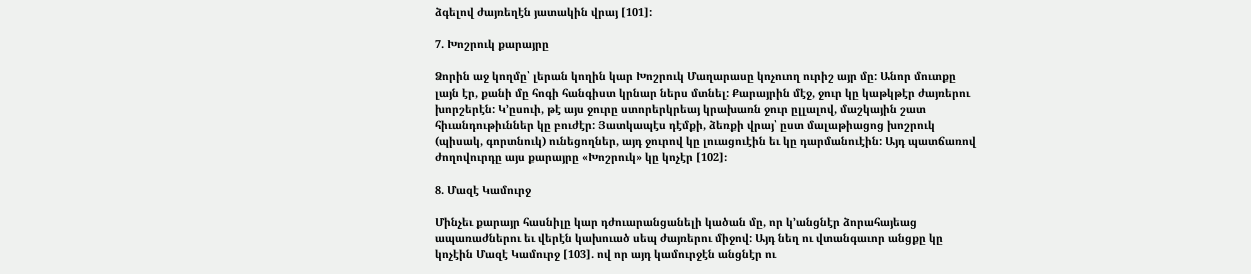ձգելով ժայռեղէն յատակին վրայ [101]:

7. Խոշրուկ քարայրը

Ձորին աջ կողմը՝ լերան կողին կար Խոշրուկ Մաղարասը կոչուող ուրիշ այր մը: Անոր մուտքը լայն էր, քանի մը հոգի հանգիստ կրնար ներս մտնել: Քարայրին մէջ, ջուր կը կաթկթէր ժայռերու խորշերէն: Կ’ըսուի, թէ այս ջուրը ստորերկրեայ կրախառն ջուր ըլլալով, մաշկային շատ հիւանդութիւններ կը բուժէր: Յատկապէս դէմքի, ձեռքի վրայ՝ ըստ մալաթիացոց խոշրուկ (պիսակ, գորտնուկ) ունեցողներ, այդ ջուրով կը լուացուէին եւ կը դարմանուէին: Այդ պատճառով ժողովուրդը այս քարայրը «Խոշրուկ» կը կոչէր [102]։

8. Մազէ Կամուրջ

Մինչեւ քարայր հասնիլը կար դժուարանցանելի կածան մը, որ կ’անցնէր ձորահայեաց ապառաժներու եւ վերէն կախուած սեպ ժայռերու միջով: Այդ նեղ ու վտանգաւոր անցքը կը կոչէին Մազէ Կամուրջ [103]. ով որ այդ կամուրջէն անցնէր ու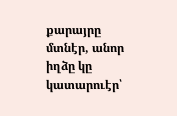քարայրը մտնէր, անոր իղձը կը կատարուէր՝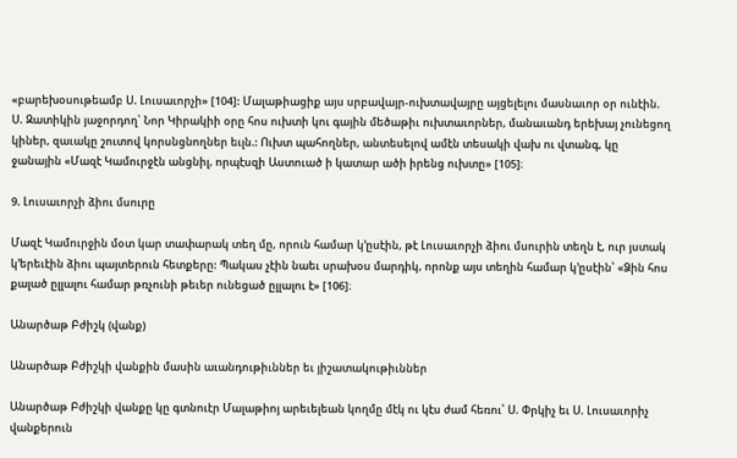«բարեխօսութեամբ Ս. Լուսաւորչի» [104]: Մալաթիացիք այս սրբավայր-ուխտավայրը այցելելու մասնաւոր օր ունէին. Ս. Զատիկին յաջորդող՝ Նոր Կիրակիի օրը հոս ուխտի կու գային մեծաթիւ ուխտաւորներ, մանաւանդ երեխայ չունեցող կիներ, զաւակը շուտով կորսնցնողներ եւլն.: Ուխտ պահողներ, անտեսելով ամէն տեսակի վախ ու վտանգ, կը ջանային «Մազէ Կամուրջէն անցնիլ, որպէսզի Աստուած ի կատար ածի իրենց ուխտը» [105]։

9. Լուսաւորչի ձիու մսուրը

Մազէ Կամուրջին մօտ կար տափարակ տեղ մը, որուն համար կ’ըսէին, թէ Լուսաւորչի ձիու մսուրին տեղն է, ուր յստակ կ’երեւէին ձիու պայտերուն հետքերը: Պակաս չէին նաեւ սրախօս մարդիկ, որոնք այս տեղին համար կ’ըսէին՝ «Ձին հոս քալած ըլլալու համար թռչունի թեւեր ունեցած ըլլալու է» [106]։

Անարծաթ Բժիշկ (վանք)

Անարծաթ Բժիշկի վանքին մասին աւանդութիւններ եւ յիշատակութիւններ

Անարծաթ Բժիշկի վանքը կը գտնուէր Մալաթիոյ արեւելեան կողմը մէկ ու կէս ժամ հեռու՝ Ս. Փրկիչ եւ Ս. Լուսաւորիչ վանքերուն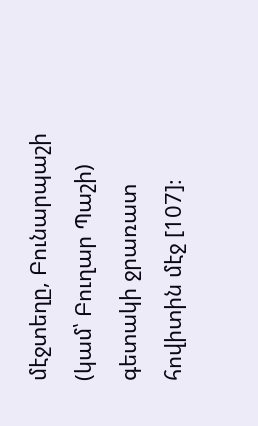մէջտեղը, Բունարպաշի (կամ՝ Բուղար Պաշի) գետակի ջրառատ հովիտին մէջ [107]։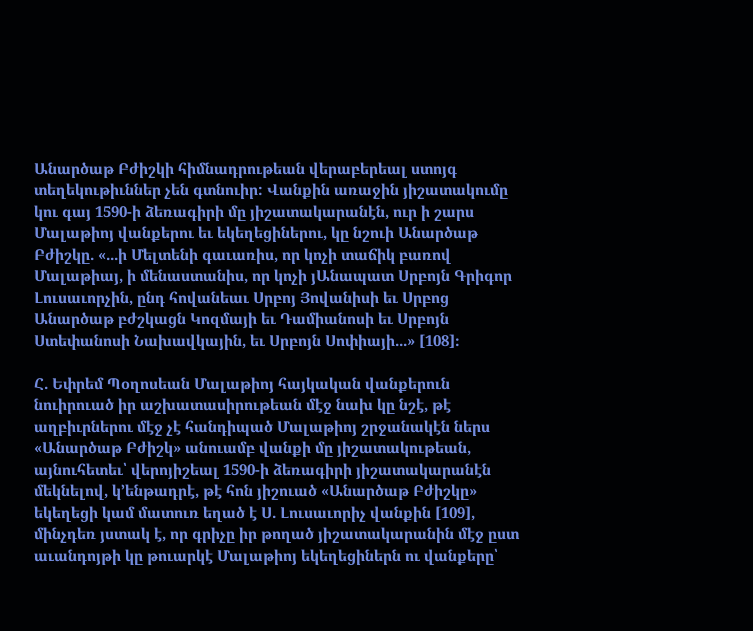Անարծաթ Բժիշկի հիմնադրութեան վերաբերեալ ստոյգ տեղեկութիւններ չեն գտնուիր: Վանքին առաջին յիշատակումը կու գայ 1590-ի ձեռագիրի մը յիշատակարանէն, ուր ի շարս Մալաթիոյ վանքերու եւ եկեղեցիներու, կը նշուի Անարծաթ Բժիշկը. «...ի Մելտենի գաւառիս, որ կոչի տաճիկ բառով Մալաթիայ, ի մենաստանիս, որ կոչի յԱնապատ Սրբոյն Գրիգոր Լուսաւորչին, ընդ հովանեաւ Սրբոյ Յովանիսի եւ Սրբոց Անարծաթ բժշկացն Կոզմայի եւ Դամիանոսի եւ Սրբոյն Ստեփանոսի Նախավկային, եւ Սրբոյն Սոփիայի...» [108]։

Հ. Եփրեմ Պօղոսեան Մալաթիոյ հայկական վանքերուն նուիրուած իր աշխատասիրութեան մէջ նախ կը նշէ, թէ աղբիւրներու մէջ չէ հանդիպած Մալաթիոյ շրջանակէն ներս «Անարծաթ Բժիշկ» անուամբ վանքի մը յիշատակութեան, այնուհետեւ՝ վերոյիշեալ 1590-ի ձեռագիրի յիշատակարանէն մեկնելով, կ’ենթադրէ, թէ հոն յիշուած «Անարծաթ Բժիշկը» եկեղեցի կամ մատուռ եղած է Ս. Լուսաւորիչ վանքին [109], մինչդեռ յստակ է, որ գրիչը իր թողած յիշատակարանին մէջ ըստ աւանդոյթի կը թուարկէ Մալաթիոյ եկեղեցիներն ու վանքերը՝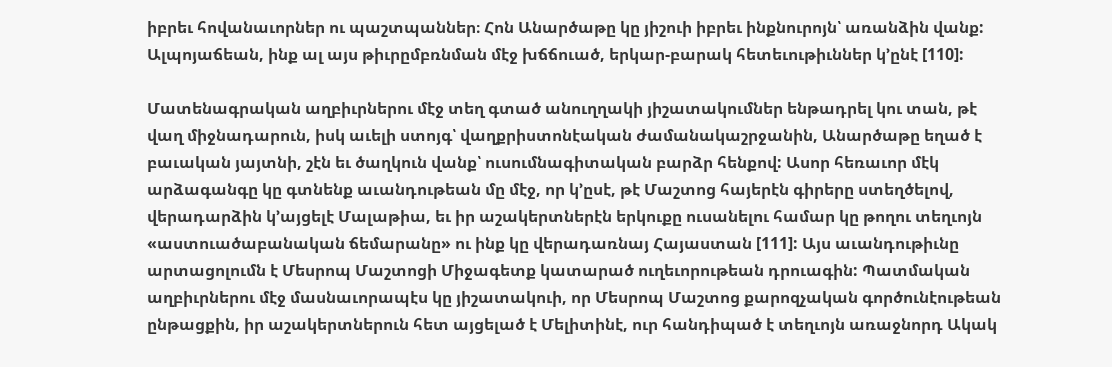իբրեւ հովանաւորներ ու պաշտպաններ։ Հոն Անարծաթը կը յիշուի իբրեւ ինքնուրոյն՝ առանձին վանք: Ալպոյաճեան, ինք ալ այս թիւրըմբռնման մէջ խճճուած, երկար-բարակ հետեւութիւններ կ’ընէ [110]:

Մատենագրական աղբիւրներու մէջ տեղ գտած անուղղակի յիշատակումներ ենթադրել կու տան, թէ վաղ միջնադարուն, իսկ աւելի ստոյգ՝ վաղքրիստոնէական ժամանակաշրջանին, Անարծաթը եղած է բաւական յայտնի, շէն եւ ծաղկուն վանք՝ ուսումնագիտական բարձր հենքով: Ասոր հեռաւոր մէկ արձագանգը կը գտնենք աւանդութեան մը մէջ, որ կ’ըսէ, թէ Մաշտոց հայերէն գիրերը ստեղծելով, վերադարձին կ’այցելէ Մալաթիա, եւ իր աշակերտներէն երկուքը ուսանելու համար կը թողու տեղւոյն «աստուածաբանական ճեմարանը» ու ինք կը վերադառնայ Հայաստան [111]: Այս աւանդութիւնը արտացոլումն է Մեսրոպ Մաշտոցի Միջագետք կատարած ուղեւորութեան դրուագին: Պատմական աղբիւրներու մէջ մասնաւորապէս կը յիշատակուի, որ Մեսրոպ Մաշտոց քարոզչական գործունէութեան ընթացքին, իր աշակերտներուն հետ այցելած է Մելիտինէ, ուր հանդիպած է տեղւոյն առաջնորդ Ակակ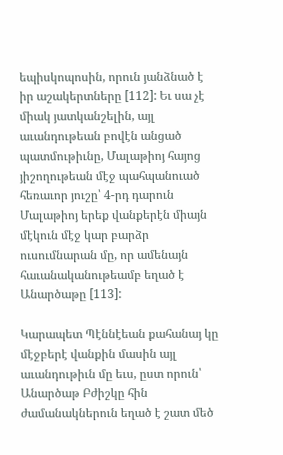եպիսկոպոսին, որուն յանձնած է իր աշակերտները [112]: Եւ սա չէ միակ յատկանշելին, այլ աւանդութեան բովէն անցած պատմութիւնը, Մալաթիոյ հայոց յիշողութեան մէջ պահպանուած հեռաւոր յուշը՝ 4-րդ դարուն Մալաթիոյ երեք վանքերէն միայն մէկուն մէջ կար բարձր ուսումնարան մը, որ ամենայն հաւանականութեամբ եղած է Անարծաթը [113]:

Կարապետ Պէննէեան քահանայ կը մէջբերէ վանքին մասին այլ աւանդութիւն մը եւս, ըստ որուն՝ Անարծաթ Բժիշկը հին ժամանակներուն եղած է շատ մեծ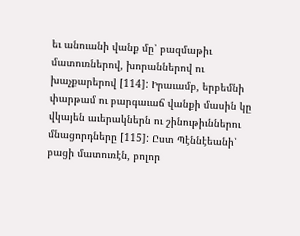եւ անուանի վանք մը՝ բազմաթիւ մատուռներով, խորաններով ու խաչքարերով [114]: Իրաւամբ, երբեմնի փարթամ ու բարգաւաճ վանքի մասին կը վկայեն աւերակներն ու շինութիւններու մնացորդները [115]: Ըստ Պէննէեանի՝ բացի մատուռէն, բոլոր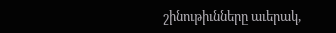շինութիւնները աւերակ,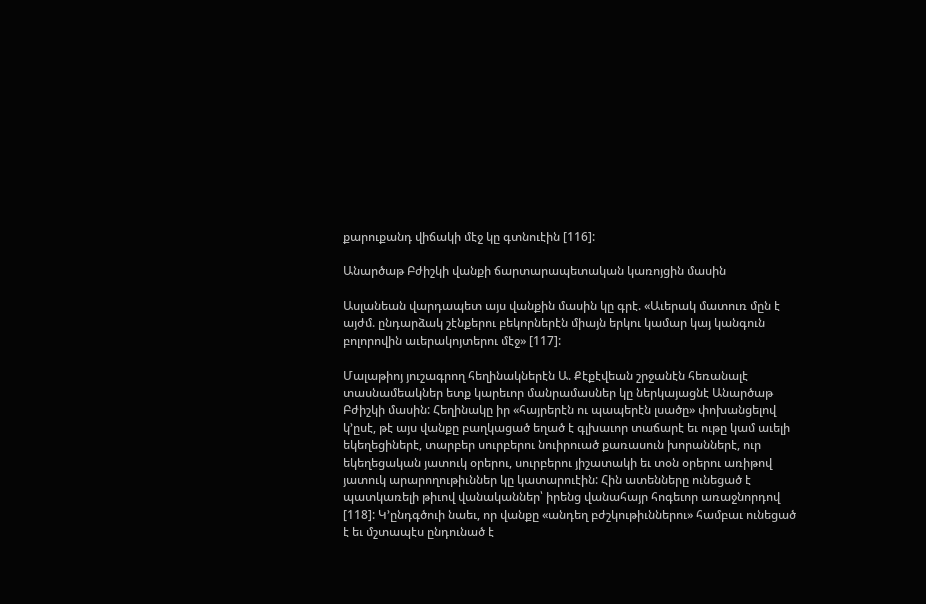քարուքանդ վիճակի մէջ կը գտնուէին [116]:

Անարծաթ Բժիշկի վանքի ճարտարապետական կառոյցին մասին

Ասլանեան վարդապետ այս վանքին մասին կը գրէ. «Աւերակ մատուռ մըն է այժմ. ընդարձակ շէնքերու բեկորներէն միայն երկու կամար կայ կանգուն բոլորովին աւերակոյտերու մէջ» [117]:

Մալաթիոյ յուշագրող հեղինակներէն Ա. Քէքէվեան շրջանէն հեռանալէ տասնամեակներ ետք կարեւոր մանրամասներ կը ներկայացնէ Անարծաթ Բժիշկի մասին: Հեղինակը իր «հայրերէն ու պապերէն լսածը» փոխանցելով կ’ըսէ, թէ այս վանքը բաղկացած եղած է գլխաւոր տաճարէ եւ ութը կամ աւելի եկեղեցիներէ, տարբեր սուրբերու նուիրուած քառասուն խորաններէ, ուր եկեղեցական յատուկ օրերու, սուրբերու յիշատակի եւ տօն օրերու առիթով յատուկ արարողութիւններ կը կատարուէին: Հին ատենները ունեցած է պատկառելի թիւով վանականներ՝ իրենց վանահայր հոգեւոր առաջնորդով [118]: Կ’ընդգծուի նաեւ, որ վանքը «անդեղ բժշկութիւններու» համբաւ ունեցած է եւ մշտապէս ընդունած է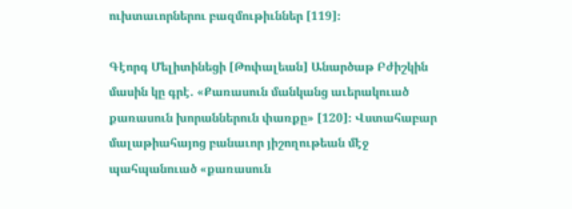ուխտաւորներու բազմութիւններ [119]։

Գէորգ Մելիտինեցի [Թոփալեան] Անարծաթ Բժիշկին մասին կը գրէ. «Քառասուն մանկանց աւերակուած քառասուն խորաններուն փառքը» [120]։ Վստահաբար մալաթիահայոց բանաւոր յիշողութեան մէջ պահպանուած «քառասուն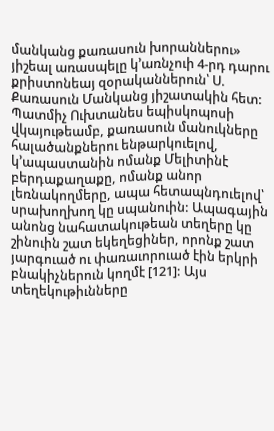մանկանց քառասուն խորաններու» յիշեալ առասպելը կ’առնչուի 4-րդ դարու քրիստոնեայ զօրականներուն՝ Ս. Քառասուն Մանկանց յիշատակին հետ: Պատմիչ Ուխտանես եպիսկոպոսի վկայութեամբ, քառասուն մանուկները հալածանքներու ենթարկուելով, կ’ապաստանին ոմանք Մելիտինէ բերդաքաղաքը, ոմանք անոր լեռնակողմերը, ապա հետապնդուելով՝ սրախողխող կը սպանուին: Ապագային անոնց նահատակութեան տեղերը կը շինուին շատ եկեղեցիներ, որոնք շատ յարգուած ու փառաւորուած էին երկրի բնակիչներուն կողմէ [121]: Այս տեղեկութիւնները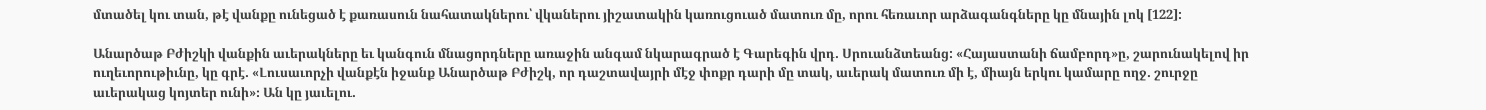մտածել կու տան, թէ վանքը ունեցած է քառասուն նահատակներու՝ վկաներու յիշատակին կառուցուած մատուռ մը, որու հեռաւոր արձագանգները կը մնային լոկ [122]:

Անարծաթ Բժիշկի վանքին աւերակները եւ կանգուն մնացորդները առաջին անգամ նկարագրած է Գարեգին վրդ. Սրուանձտեանց: «Հայաստանի ճամբորդ»ը, շարունակելով իր ուղեւորութիւնը, կը գրէ. «Լուսաւորչի վանքէն իջանք Անարծաթ Բժիշկ, որ դաշտավայրի մէջ փոքր դարի մը տակ, աւերակ մատուռ մի է, միայն երկու կամարը ողջ. շուրջը աւերակաց կոյտեր ունի»։ Ան կը յաւելու.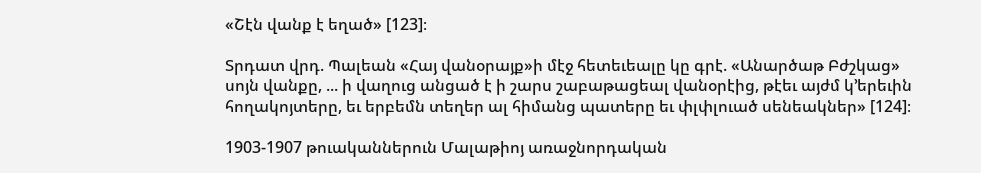«Շէն վանք է եղած» [123]։

Տրդատ վրդ. Պալեան «Հայ վանօրայք»ի մէջ հետեւեալը կը գրէ. «Անարծաթ Բժշկաց» սոյն վանքը, ... ի վաղուց անցած է ի շարս շաբաթացեալ վանօրէից, թէեւ այժմ կ’երեւին հողակոյտերը, եւ երբեմն տեղեր ալ հիմանց պատերը եւ փլփլուած սենեակներ» [124]։

1903-1907 թուականներուն Մալաթիոյ առաջնորդական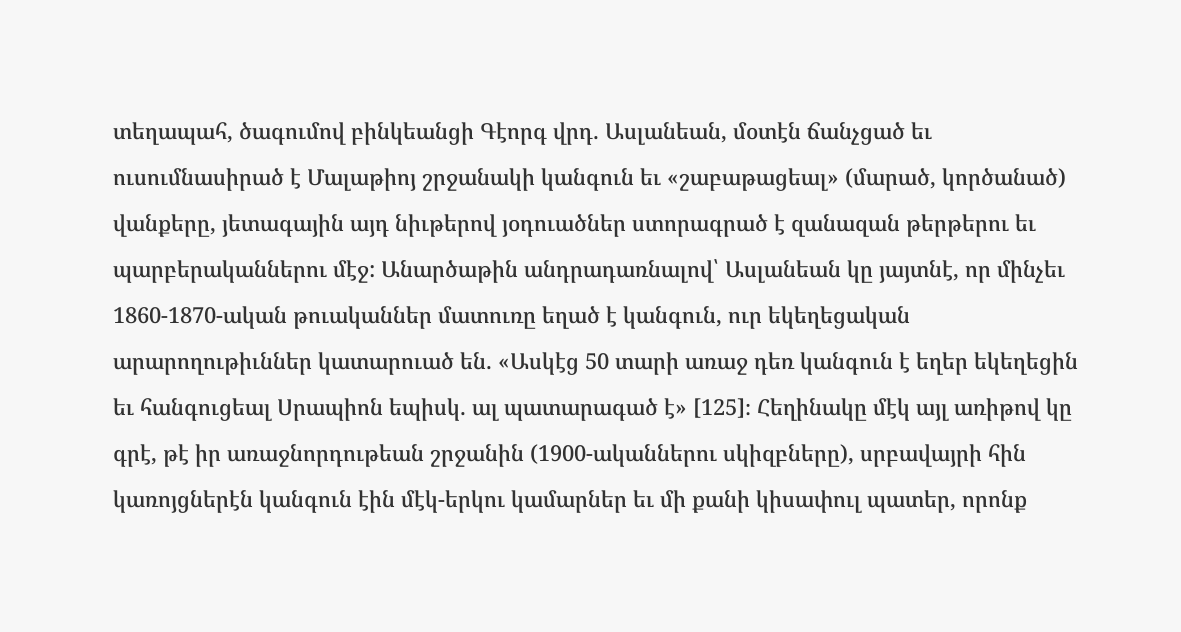տեղապահ, ծագումով բինկեանցի Գէորգ վրդ. Ասլանեան, մօտէն ճանչցած եւ ուսումնասիրած է Մալաթիոյ շրջանակի կանգուն եւ «շաբաթացեալ» (մարած, կործանած) վանքերը, յետագային այդ նիւթերով յօդուածներ ստորագրած է զանազան թերթերու եւ պարբերականներու մէջ: Անարծաթին անդրադառնալով՝ Ասլանեան կը յայտնէ, որ մինչեւ 1860-1870-ական թուականներ մատուռը եղած է կանգուն, ուր եկեղեցական արարողութիւններ կատարուած են. «Ասկէց 50 տարի առաջ դեռ կանգուն է եղեր եկեղեցին եւ հանգուցեալ Սրապիոն եպիսկ. ալ պատարագած է» [125]։ Հեղինակը մէկ այլ առիթով կը գրէ, թէ իր առաջնորդութեան շրջանին (1900-ականներու սկիզբները), սրբավայրի հին կառոյցներէն կանգուն էին մէկ-երկու կամարներ եւ մի քանի կիսափուլ պատեր, որոնք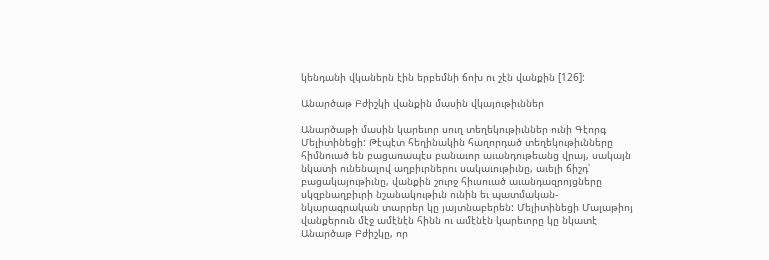կենդանի վկաներն էին երբեմնի ճոխ ու շէն վանքին [126]:

Անարծաթ Բժիշկի վանքին մասին վկայութիւններ

Անարծաթի մասին կարեւոր սուղ տեղեկութիւններ ունի Գէորգ Մելիտինեցի: Թէպէտ հեղինակին հաղորդած տեղեկութիւնները հիմնուած են բացառապէս բանաւոր աւանդութեանց վրայ, սակայն նկատի ունենալով աղբիւրներու սակաւութիւնը, աւելի ճիշդ՝ բացակայութիւնը, վանքին շուրջ հիւսուած աւանդազրոյցները սկզբնաղբիւրի նշանակութիւն ունին եւ պատմական-նկարագրական տարրեր կը յայտնաբերեն: Մելիտինեցի Մալաթիոյ վանքերուն մէջ ամէնէն հինն ու ամէնէն կարեւորը կը նկատէ Անարծաթ Բժիշկը, որ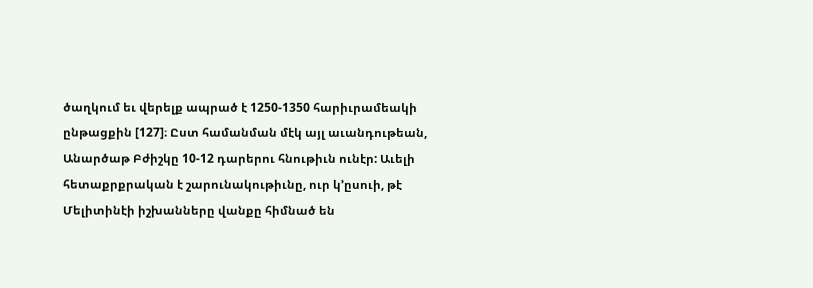ծաղկում եւ վերելք ապրած է 1250-1350 հարիւրամեակի ընթացքին [127]։ Ըստ համանման մէկ այլ աւանդութեան, Անարծաթ Բժիշկը 10-12 դարերու հնութիւն ունէր: Աւելի հետաքրքրական է շարունակութիւնը, ուր կ’ըսուի, թէ Մելիտինէի իշխանները վանքը հիմնած են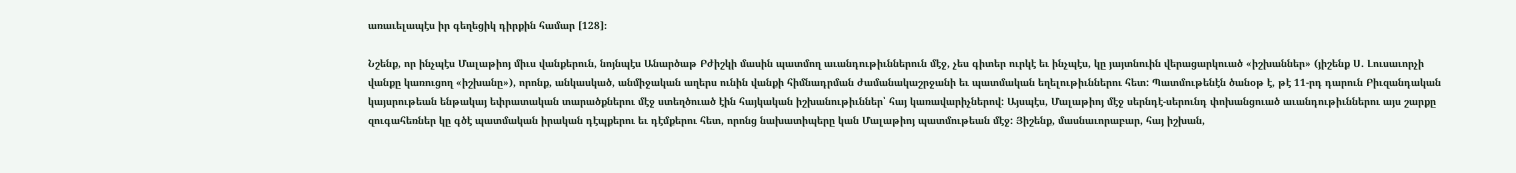առաւելապէս իր գեղեցիկ դիրքին համար [128]։

Նշենք, որ ինչպէս Մալաթիոյ միւս վանքերուն, նոյնպէս Անարծաթ Բժիշկի մասին պատմող աւանդութիւններուն մէջ, չես գիտեր ուրկէ եւ ինչպէս, կը յայտնուին վերացարկուած «իշխաններ» (յիշենք Ս. Լուսաւորչի վանքը կառուցող «իշխանը»), որոնք, անկասկած, անմիջական աղերս ունին վանքի հիմնադրման ժամանակաշրջանի եւ պատմական եղելութիւններու հետ: Պատմութենէն ծանօթ է, թէ 11-րդ դարուն Բիւզանդական կայսրութեան ենթակայ եփրատական տարածքներու մէջ ստեղծուած էին հայկական իշխանութիւններ՝ հայ կառավարիչներով: Այսպէս, Մալաթիոյ մէջ սերնդէ-սերունդ փոխանցուած աւանդութիւններու այս շարքը զուգահեռներ կը գծէ պատմական իրական դէպքերու եւ դէմքերու հետ, որոնց նախատիպերը կան Մալաթիոյ պատմութեան մէջ: Յիշենք, մասնաւորաբար, հայ իշխան,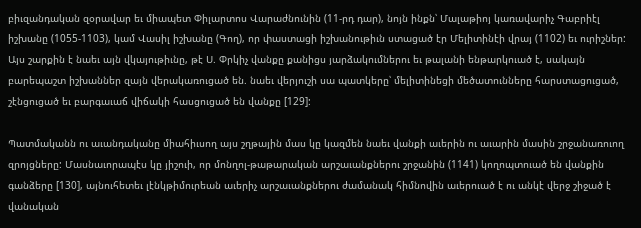բիւզանդական զօրավար եւ միապետ Փիլարտոս Վարաժնունին (11-րդ դար), նոյն ինքն՝ Մալաթիոյ կառավարիչ Գաբրիէլ իշխանը (1055-1103), կամ Վասիլ իշխանը (Գող), որ փաստացի իշխանութիւն ստացած էր Մելիտինէի վրայ (1102) եւ ուրիշներ: Այս շարքին է նաեւ այն վկայութիւնը, թէ Ս. Փրկիչ վանքը քանիցս յարձակումներու եւ թալանի ենթարկուած է, սակայն բարեպաշտ իշխաններ զայն վերակառուցած են. նաեւ վերյուշի սա պատկերը՝ մելիտինեցի մեծատունները հարստացուցած, շէնցուցած եւ բարգաւաճ վիճակի հասցուցած են վանքը [129]:

Պատմականն ու աւանդականը միահիւսող այս շղթային մաս կը կազմեն նաեւ վանքի աւերին ու աւարին մասին շրջանառուող զրոյցները: Մասնաւորապէս կը յիշուի, որ մոնղոլ-թաթարական արշաւանքներու շրջանին (1141) կողոպտուած են վանքին գանձերը [130], այնուհետեւ լէնկթիմուրեան աւերիչ արշաւանքներու ժամանակ հիմնովին աւերուած է ու անկէ վերջ շիջած է վանական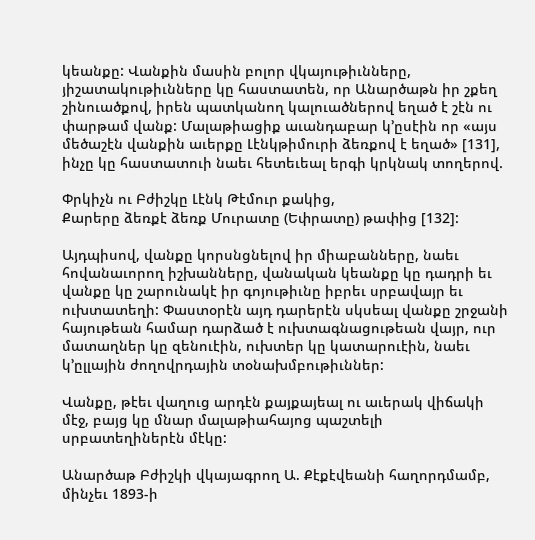կեանքը: Վանքին մասին բոլոր վկայութիւնները, յիշատակութիւնները կը հաստատեն, որ Անարծաթն իր շքեղ շինուածքով, իրեն պատկանող կալուածներով եղած է շէն ու փարթամ վանք: Մալաթիացիք աւանդաբար կ’ըսէին որ «այս մեծաշէն վանքին աւերքը Լէնկթիմուրի ձեռքով է եղած» [131], ինչը կը հաստատուի նաեւ հետեւեալ երգի կրկնակ տողերով.

Փրկիչն ու Բժիշկը Լէնկ Թէմուր քակից,
Քարերը ձեռքէ ձեռք Մուրատը (Եփրատը) թափից [132]:

Այդպիսով, վանքը կորսնցնելով իր միաբանները, նաեւ հովանաւորող իշխանները, վանական կեանքը կը դադրի եւ վանքը կը շարունակէ իր գոյութիւնը իբրեւ սրբավայր եւ ուխտատեղի: Փաստօրէն այդ դարերէն սկսեալ վանքը շրջանի հայութեան համար դարձած է ուխտագնացութեան վայր, ուր մատաղներ կը զենուէին, ուխտեր կը կատարուէին, նաեւ կ’ըլլային ժողովրդային տօնախմբութիւններ:

Վանքը, թէեւ վաղուց արդէն քայքայեալ ու աւերակ վիճակի մէջ, բայց կը մնար մալաթիահայոց պաշտելի սրբատեղիներէն մէկը:

Անարծաթ Բժիշկի վկայագրող Ա. Քէքէվեանի հաղորդմամբ, մինչեւ 1893-ի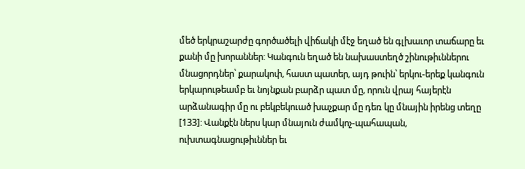մեծ երկրաշարժը գործածելի վիճակի մէջ եղած են գլխաւոր տաճարը եւ քանի մը խորաններ: Կանգուն եղած են նախաստեղծ շինութիւններու մնացորդներ՝ քարակոփ, հաստ պատեր, այդ թուին՝ երկու-երեք կանգուն երկարութեամբ եւ նոյնքան բարձր պատ մը, որուն վրայ հայերէն արձանագիր մը ու բեկբեկուած խաչքար մը դեռ կը մնային իրենց տեղը [133]: Վանքէն ներս կար մնայուն ժամկոչ-պահապան, ուխտագնացութիւններ եւ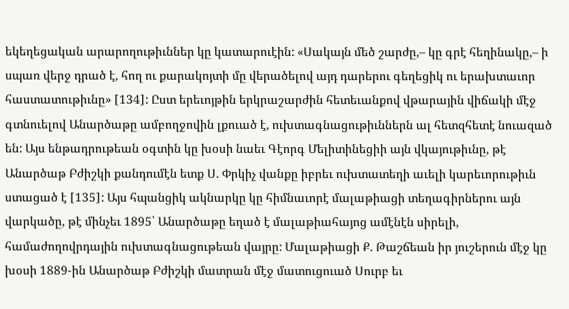եկեղեցական արարողութիւններ կը կատարուէին: «Սակայն մեծ շարժը,– կը գրէ հեղինակը,– ի սպառ վերջ դրած է, հող ու քարակոյտի մը վերածելով այդ դարերու գեղեցիկ ու երախտաւոր հաստատութիւնը» [134]: Ըստ երեւոյթին երկրաշարժին հետեւանքով վթարային վիճակի մէջ գտնուելով Անարծաթը ամբողջովին լքուած է, ուխտագնացութիւններն ալ հետզհետէ նուազած են: Այս ենթադրութեան օգտին կը խօսի նաեւ Գէորգ Մելիտինեցիի այն վկայութիւնը, թէ Անարծաթ Բժիշկի քանդումէն ետք Ս. Փրկիչ վանքը իբրեւ ուխտատեղի աւելի կարեւորութիւն ստացած է [135]: Այս հպանցիկ ակնարկը կը հիմնաւորէ մալաթիացի տեղագիրներու այն վարկածը, թէ մինչեւ 1895՝ Անարծաթը եղած է մալաթիահայոց ամէնէն սիրելի, համաժողովրդային ուխտագնացութեան վայրը: Մալաթիացի Ք. Թաշճեան իր յուշերուն մէջ կը խօսի 1889-ին Անարծաթ Բժիշկի մատրան մէջ մատուցուած Սուրբ եւ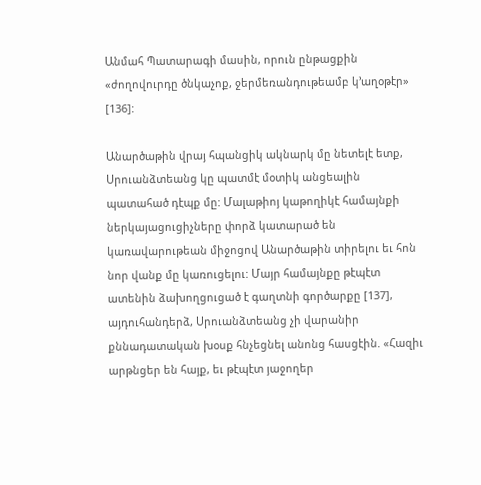Անմահ Պատարագի մասին, որուն ընթացքին «ժողովուրդը ծնկաչոք, ջերմեռանդութեամբ կ’աղօթէր» [136]:

Անարծաթին վրայ հպանցիկ ակնարկ մը նետելէ ետք, Սրուանձտեանց կը պատմէ մօտիկ անցեալին պատահած դէպք մը: Մալաթիոյ կաթողիկէ համայնքի ներկայացուցիչները փորձ կատարած են կառավարութեան միջոցով Անարծաթին տիրելու եւ հոն նոր վանք մը կառուցելու: Մայր համայնքը թէպէտ ատենին ձախողցուցած է գաղտնի գործարքը [137], այդուհանդերձ, Սրուանձտեանց չի վարանիր քննադատական խօսք հնչեցնել անոնց հասցէին. «Հազիւ արթնցեր են հայք, եւ թէպէտ յաջողեր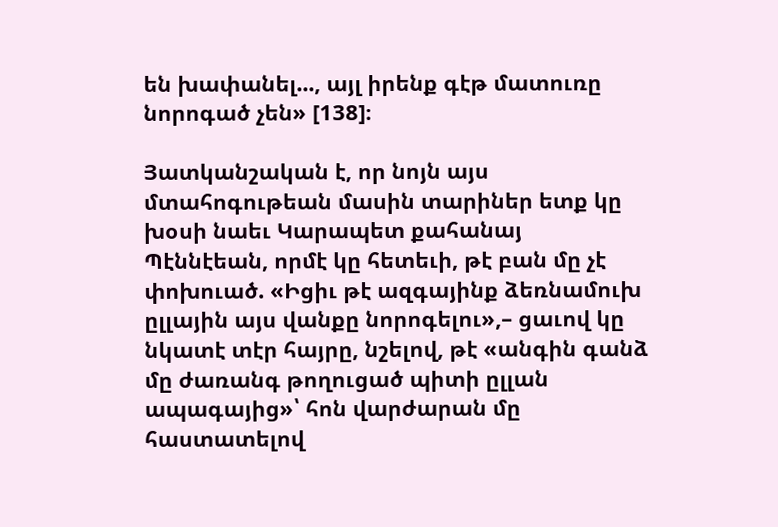են խափանել..., այլ իրենք գէթ մատուռը նորոգած չեն» [138]։

Յատկանշական է, որ նոյն այս մտահոգութեան մասին տարիներ ետք կը խօսի նաեւ Կարապետ քահանայ Պէննէեան, որմէ կը հետեւի, թէ բան մը չէ փոխուած. «Իցիւ թէ ազգայինք ձեռնամուխ ըլլային այս վանքը նորոգելու»,– ցաւով կը նկատէ տէր հայրը, նշելով, թէ «անգին գանձ մը ժառանգ թողուցած պիտի ըլլան ապագայից»՝ հոն վարժարան մը հաստատելով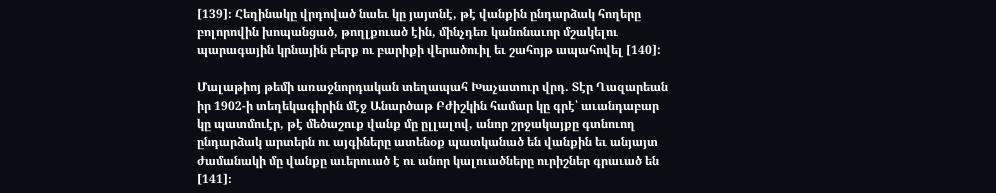[139]։ Հեղինակը վրդոված նաեւ կը յայտնէ, թէ վանքին ընդարձակ հողերը բոլորովին խոպանցած, թողլքուած էին, մինչդեռ կանոնաւոր մշակելու պարագային կրնային բերք ու բարիքի վերածուիլ եւ շահոյթ ապահովել [140]:

Մալաթիոյ թեմի առաջնորդական տեղապահ Խաչատուր վրդ. Տէր Ղազարեան իր 1902-ի տեղեկագիրին մէջ Անարծաթ Բժիշկին համար կը գրէ՝ աւանդաբար կը պատմուէր, թէ մեծաշուք վանք մը ըլլալով, անոր շրջակայքը գտնուող ընդարձակ արտերն ու այգիները ատենօք պատկանած են վանքին եւ անյայտ ժամանակի մը վանքը աւերուած է ու անոր կալուածները ուրիշներ գրաւած են [141]։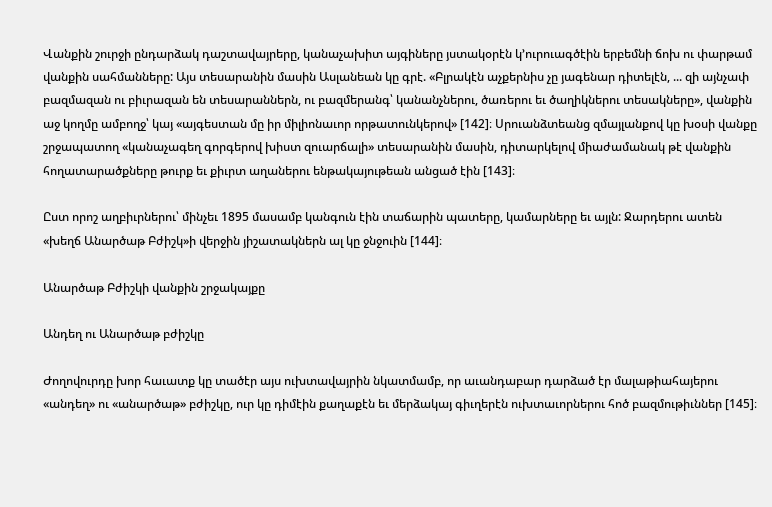Վանքին շուրջի ընդարձակ դաշտավայրերը, կանաչախիտ այգիները յստակօրէն կ’ուրուագծէին երբեմնի ճոխ ու փարթամ վանքին սահմանները: Այս տեսարանին մասին Ասլանեան կը գրէ. «Բլրակէն աչքերնիս չը յագենար դիտելէն, ... զի այնչափ բազմազան ու բիւրազան են տեսարաններն, ու բազմերանգ՝ կանանչներու, ծառերու եւ ծաղիկներու տեսակները», վանքին աջ կողմը ամբողջ՝ կայ «այգեստան մը իր միլիոնաւոր որթատունկերով» [142]։ Սրուանձտեանց զմայլանքով կը խօսի վանքը շրջապատող «կանաչագեղ գորգերով խիստ զուարճալի» տեսարանին մասին, դիտարկելով միաժամանակ թէ վանքին հողատարածքները թուրք եւ քիւրտ աղաներու ենթակայութեան անցած էին [143]։

Ըստ որոշ աղբիւրներու՝ մինչեւ 1895 մասամբ կանգուն էին տաճարին պատերը, կամարները եւ այլն: Ջարդերու ատեն «խեղճ Անարծաթ Բժիշկ»ի վերջին յիշատակներն ալ կը ջնջուին [144]։

Անարծաթ Բժիշկի վանքին շրջակայքը

Անդեղ ու Անարծաթ բժիշկը

Ժողովուրդը խոր հաւատք կը տածէր այս ուխտավայրին նկատմամբ, որ աւանդաբար դարձած էր մալաթիահայերու «անդեղ» ու «անարծաթ» բժիշկը, ուր կը դիմէին քաղաքէն եւ մերձակայ գիւղերէն ուխտաւորներու հոծ բազմութիւններ [145]։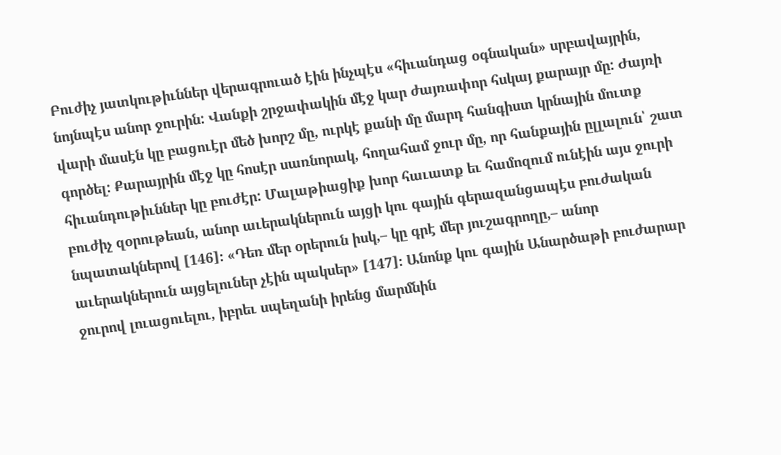Բուժիչ յատկութիւններ վերագրուած էին ինչպէս «հիւանդաց օգնական» սրբավայրին, նոյնպէս անոր ջուրին: Վանքի շրջափակին մէջ կար ժայռափոր հսկայ քարայր մը: Ժայռի վարի մասէն կը բացուէր մեծ խորշ մը, ուրկէ քանի մը մարդ հանգիստ կրնային մուտք գործել: Քարայրին մէջ կը հոսէր սառնորակ, հողահամ ջուր մը, որ հանքային ըլլալուն՝ շատ հիւանդութիւններ կը բուժէր: Մալաթիացիք խոր հաւատք եւ համոզում ունէին այս ջուրի բուժիչ զօրութեան, անոր աւերակներուն այցի կու գային գերազանցապէս բուժական նպատակներով [146]։ «Դեռ մեր օրերուն իսկ,– կը գրէ մեր յուշագրողը,– անոր աւերակներուն այցելուներ չէին պակսեր» [147]։ Անոնք կու գային Անարծաթի բուժարար ջուրով լուացուելու, իբրեւ սպեղանի իրենց մարմնին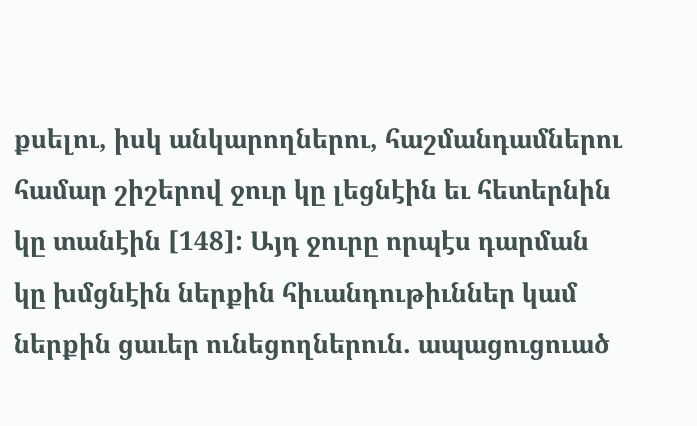քսելու, իսկ անկարողներու, հաշմանդամներու համար շիշերով ջուր կը լեցնէին եւ հետերնին կը տանէին [148]: Այդ ջուրը որպէս դարման կը խմցնէին ներքին հիւանդութիւններ կամ ներքին ցաւեր ունեցողներուն. ապացուցուած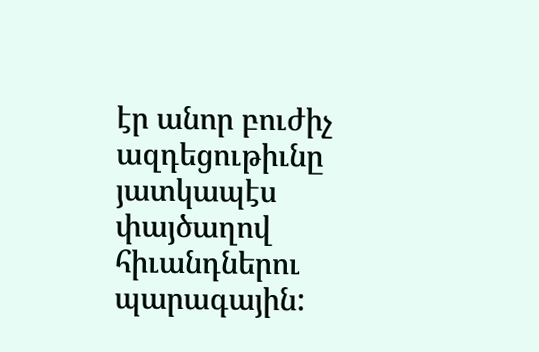էր անոր բուժիչ ազդեցութիւնը յատկապէս փայծաղով հիւանդներու պարագային: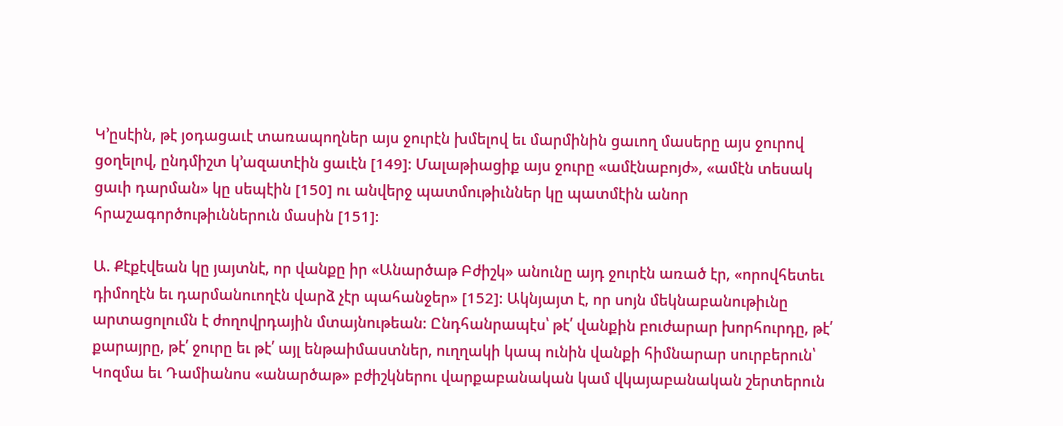Կ’ըսէին, թէ յօդացաւէ տառապողներ այս ջուրէն խմելով եւ մարմինին ցաւող մասերը այս ջուրով ցօղելով, ընդմիշտ կ’ազատէին ցաւէն [149]: Մալաթիացիք այս ջուրը «ամէնաբոյժ», «ամէն տեսակ ցաւի դարման» կը սեպէին [150] ու անվերջ պատմութիւններ կը պատմէին անոր հրաշագործութիւններուն մասին [151]:

Ա. Քէքէվեան կը յայտնէ, որ վանքը իր «Անարծաթ Բժիշկ» անունը այդ ջուրէն առած էր, «որովհետեւ դիմողէն եւ դարմանուողէն վարձ չէր պահանջեր» [152]: Ակնյայտ է, որ սոյն մեկնաբանութիւնը արտացոլումն է ժողովրդային մտայնութեան: Ընդհանրապէս՝ թէ՛ վանքին բուժարար խորհուրդը, թէ՛ քարայրը, թէ՛ ջուրը եւ թէ՛ այլ ենթաիմաստներ, ուղղակի կապ ունին վանքի հիմնարար սուրբերուն՝ Կոզմա եւ Դամիանոս «անարծաթ» բժիշկներու վարքաբանական կամ վկայաբանական շերտերուն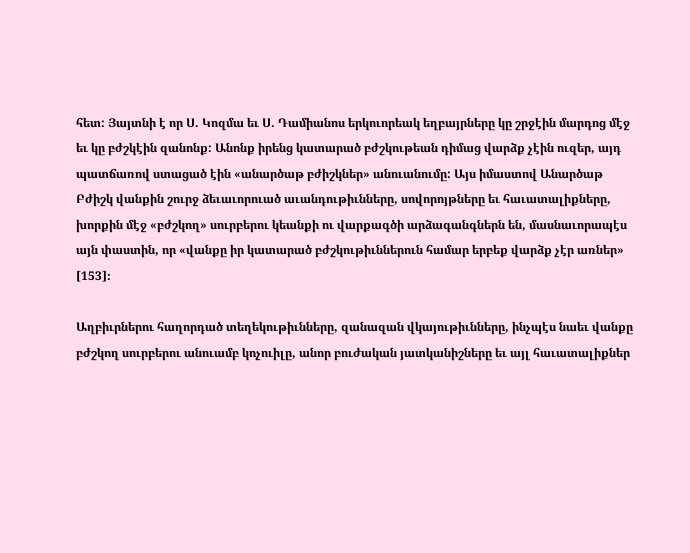հետ: Յայտնի է որ Ս. Կոզմա եւ Ս. Դամիանոս երկուորեակ եղբայրները կը շրջէին մարդոց մէջ եւ կը բժշկէին զանոնք: Անոնք իրենց կատարած բժշկութեան դիմաց վարձք չէին ուզեր, այդ պատճառով ստացած էին «անարծաթ բժիշկներ» անուանումը: Այս իմաստով Անարծաթ Բժիշկ վանքին շուրջ ձեւաւորուած աւանդութիւնները, սովորոյթները եւ հաւատալիքները, խորքին մէջ «բժշկող» սուրբերու կեանքի ու վարքագծի արձագանգներն են, մասնաւորապէս այն փաստին, որ «վանքը իր կատարած բժշկութիւններուն համար երբեք վարձք չէր առներ» [153]։

Աղբիւրներու հաղորդած տեղեկութիւնները, զանազան վկայութիւնները, ինչպէս նաեւ վանքը բժշկող սուրբերու անուամբ կոչուիլը, անոր բուժական յատկանիշները եւ այլ հաւատալիքներ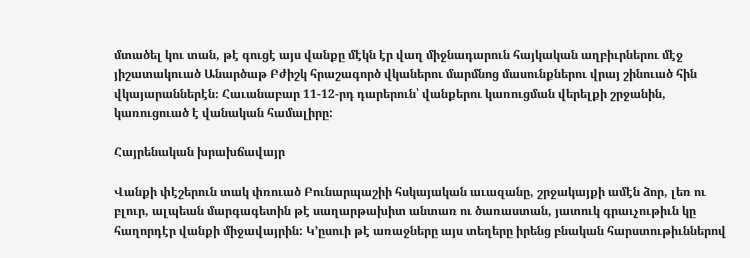մտածել կու տան, թէ գուցէ այս վանքը մէկն էր վաղ միջնադարուն հայկական աղբիւրներու մէջ յիշատակուած Անարծաթ Բժիշկ հրաշագործ վկաներու մարմնոց մասունքներու վրայ շինուած հին վկայարաններէն։ Հաւանաբար 11-12-րդ դարերուն՝ վանքերու կառուցման վերելքի շրջանին, կառուցուած է վանական համալիրը:

Հայրենական խրախճավայր

Վանքի փէշերուն տակ փռուած Բունարպաշիի հսկայական աւազանը, շրջակայքի ամէն ձոր, լեռ ու բլուր, ալպեան մարգագետին թէ սաղարթախիտ անտառ ու ծառաստան, յատուկ գրաւչութիւն կը հաղորդէր վանքի միջավայրին: Կ’ըսուի թէ առաջները այս տեղերը իրենց բնական հարստութիւններով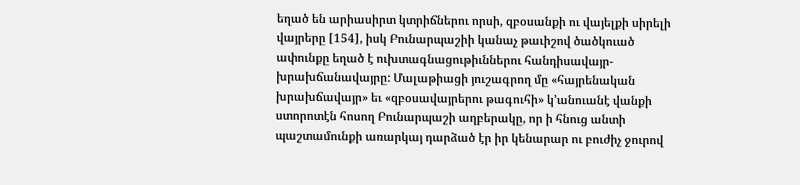եղած են արիասիրտ կտրիճներու որսի, զբօսանքի ու վայելքի սիրելի վայրերը [154], իսկ Բունարպաշիի կանաչ թաւիշով ծածկուած ափունքը եղած է ուխտագնացութիւններու հանդիսավայր-խրախճանավայրը: Մալաթիացի յուշագրող մը «հայրենական խրախճավայր» եւ «զբօսավայրերու թագուհի» կ’անուանէ վանքի ստորոտէն հոսող Բունարպաշի աղբերակը, որ ի հնուց անտի պաշտամունքի առարկայ դարձած էր իր կենարար ու բուժիչ ջուրով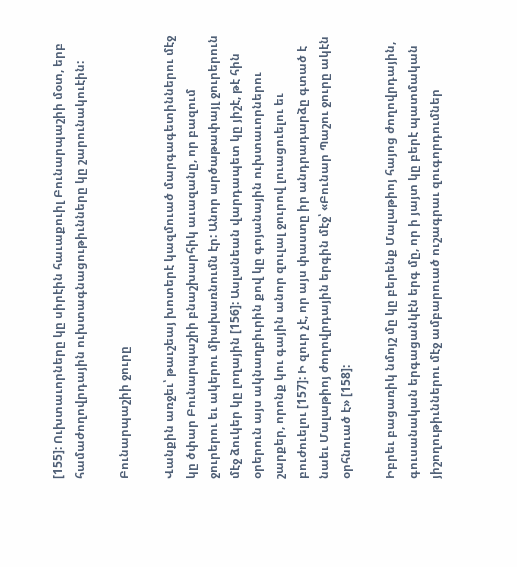[155]: Ուխտաւորները կը սիրէին հաւաքուիլ Բունարպաշիի մօտ, երբ համաժողովրդային ուխտագնացութիւնները կը շարունակուէին:

Բունարպաշիի ջուրը

Վանքին առջեւ՝ թաւշեայ խոտերէ կազմուած մարգագետիններու մէջ կը ծփար Բունարպաշիի բնաշխարհիկ աւազանը, որ բազում ջուրերու եւ ակերու միախառնումն էր: Անոր արծաթափայլ ջուրերուն մէջ ձուկեր կը լողային [156]: Ասլանեան վարդապետ կը յիշէ, թէ հին օրերուն այս ակնաղբիւրին քով կը գոյանային ուխտաւորներու շարքեր, որոնք կու գային անոր զուլալ ջուրով լուացուելու եւ բուժուելու [157]: Ի զուր չէ, որ այս փաստը իր անդրադարձը գտած է նաեւ Մալաթիոյ ժողովրդային երգին մէջ՝ «Բունար Պաշու ջուրը ակէն օրհնուած է» [158]:

Իբրեւ բացառիկ նմոյշ մը կը բերենք Մալաթիոյ հայոց ժողովրդային, գուսանական երգացանկէն երգ մը, որ ի յայտ կը բերէ պատմական յիշողութիւններու մէջ ամբարուած ուշագրաւ զուգորդումներ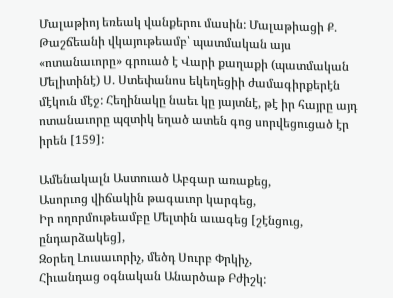Մալաթիոյ եռեակ վանքերու մասին: Մալաթիացի Ք. Թաշճեանի վկայութեամբ՝ պատմական այս «ոտանաւորը» գրուած է Վարի քաղաքի (պատմական Մելիտինէ) Ս. Ստեփանոս եկեղեցիի ժամագիրքերէն մէկուն մէջ: Հեղինակը նաեւ կը յայտնէ, թէ իր հայրը այդ ոտանաւորը պզտիկ եղած ատեն գոց սորվեցուցած էր իրեն [159]:

Ամենակալն Աստուած Աբգար առաքեց,
Ասորւոց վիճակին թագաւոր կարգեց,
Իր ողորմութեամբը Մելտին աւագեց [շէնցուց, ընդարձակեց],
Զօրեղ Լուսաւորիչ, մեծդ Սուրբ Փրկիչ,
Հիւանդաց օգնական Անարծաթ Բժիշկ: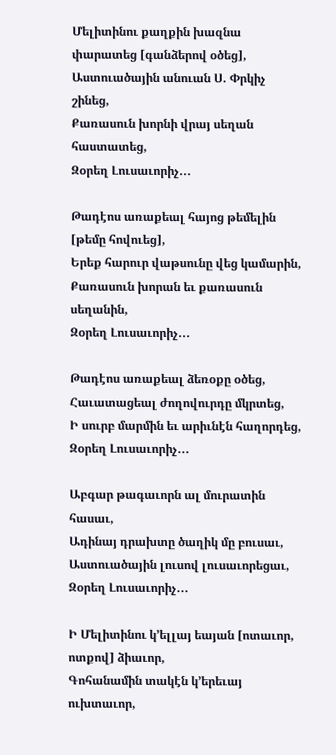Մելիտինու քաղքին խազնա փարատեց [գանձերով օծեց],
Աստուածային անուան Ս. Փրկիչ շինեց,
Քառասուն խորնի վրայ սեղան հաստատեց,
Զօրեղ Լուսաւորիչ...

Թադէոս առաքեալ հայոց թեմելին [թեմը հովուեց],
Երեք հարուր վաթսունը վեց կամարին,
Քառասուն խորան եւ քառասուն սեղանին,
Զօրեղ Լուսաւորիչ...

Թադէոս առաքեալ ձեռօքը օծեց,
Հաւատացեալ ժողովուրդը մկրտեց,
Ի սուրբ մարմին եւ արիւնէն հաղորդեց,
Զօրեղ Լուսաւորիչ...

Աբգար թագաւորն ալ մուրատին հասաւ,
Ադինայ դրախտը ծաղիկ մը բուսաւ,
Աստուածային լուսով լուսաւորեցաւ,
Զօրեղ Լուսաւորիչ...

Ի Մելիտինու կ’ելլայ եայան [ոտաւոր, ոտքով] ձիաւոր,
Գոհանամին տակէն կ’երեւայ ուխտաւոր,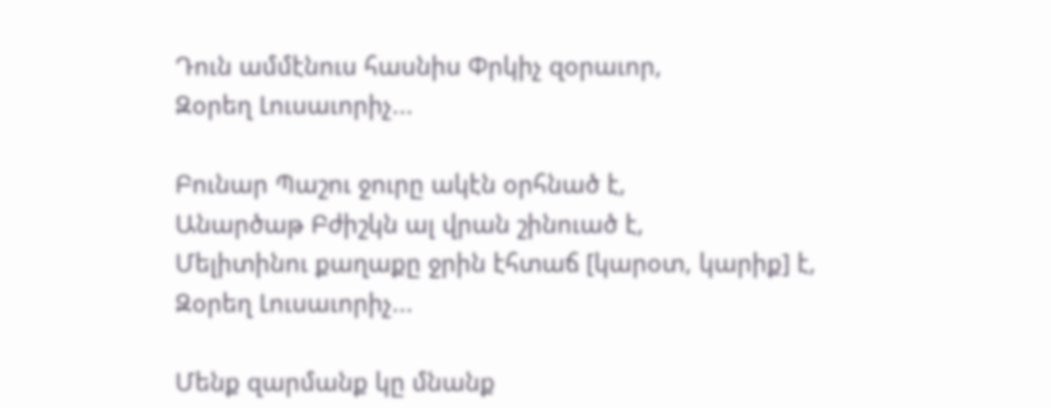Դուն ամմէնուս հասնիս Փրկիչ զօրաւոր,
Զօրեղ Լուսաւորիչ...

Բունար Պաշու ջուրը ակէն օրհնած է,
Անարծաթ Բժիշկն ալ վրան շինուած է,
Մելիտինու քաղաքը ջրին էհտաճ [կարօտ, կարիք] է,
Զօրեղ Լուսաւորիչ...

Մենք զարմանք կը մնանք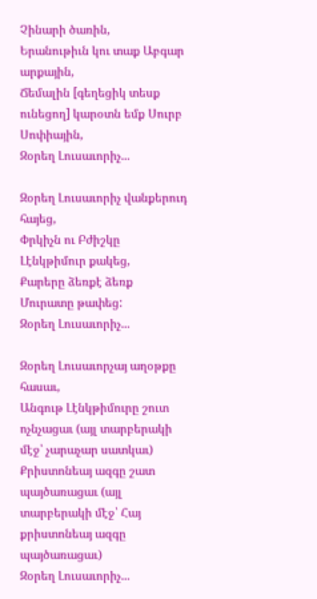Չինարի ծառին,
Երանութիւն կու տաք Աբգար արքային,
Ճեմալին [գեղեցիկ տեսք ունեցող] կարօտն եմք Սուրբ Սոփիային,
Զօրեղ Լուսաւորիչ...

Զօրեղ Լուսաւորիչ վանքերուդ հայեց,
Փրկիչն ու Բժիշկը Լէնկթիմուր քակեց,
Քարերը ձեռքէ ձեռք Մուրատը թափեց:
Զօրեղ Լուսաւորիչ...

Զօրեղ Լուսաւորչայ աղօթքը հասաւ,
Անգութ Լէնկթիմուրը շուտ ոչնչացաւ (այլ տարբերակի մէջ՝ չարաչար սատկաւ)
Քրիստոնեայ ազգը շատ պայծառացաւ (այլ տարբերակի մէջ՝ Հայ քրիստոնեայ ազգը պայծառացաւ)
Զօրեղ Լուսաւորիչ...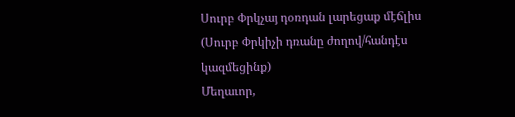Սուրբ Փրկչայ դօռդան լարեցաք մէճլիս (Սուրբ Փրկիչի դռանը ժողով/հանդէս կազմեցինք)
Մեղաւոր,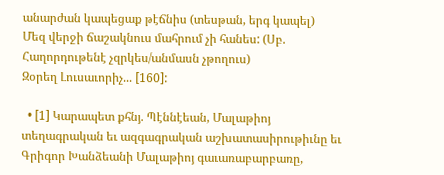անարժան կապեցաք թէճնիս (տեսթան, երգ կապել)
Մեզ վերջի ճաշակնուս մահրում չի հանես: (Սբ. Հաղորդութենէ չզրկես/անմասն չթողուս)
Զօրեղ Լուսաւորիչ... [160]:

  • [1] Կարապետ քհնյ. Պէննէեան, Մալաթիոյ տեղագրական եւ ազգագրական աշխատասիրութիւնը եւ Գրիգոր Խանձեանի Մալաթիոյ գաւառաբարբառը,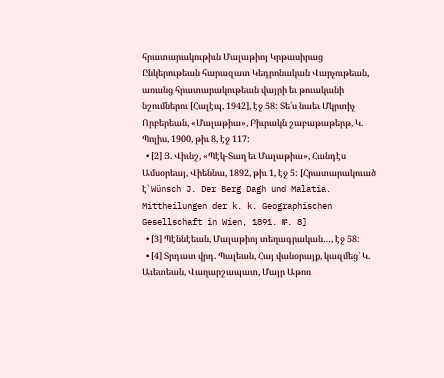հրատարակութիւն Մալաթիոյ Կրթասիրաց Ընկերութեան հարազատ Կեդրոնական Վարչութեան, առանց հրատարակութեան վայրի եւ թուականի նշումներու [Հալէպ, 1942], էջ 58: Տե՛ս նաեւ Մկրտիչ Որբերեան, «Մալաթիա», Բիւրակն շաբաթաթերթ, Կ. Պոլիս, 1900, թիւ 8, էջ 117:
  • [2] Յ. Վիւնշ, «Պէկ-Տաղ եւ Մալաթիա», Հանդէս Ամսօրեայ, Վիեննա, 1892, թիւ 1, էջ 5: [Հրատարակուած է՝ Wünsch J. Der Berg Dagh und Malatia. Mittheilungen der k. k. Geographischen Gesellschaft in Wien, 1891. №. 8]
  • [3] Պէննէեան, Մալաթիոյ տեղագրական…, էջ 58:
  • [4] Տրդատ վրդ. Պալեան, Հայ վանօրայք, կազմեց՝ Կ. Աւետեան, Վաղարշապատ, Մայր Աթոռ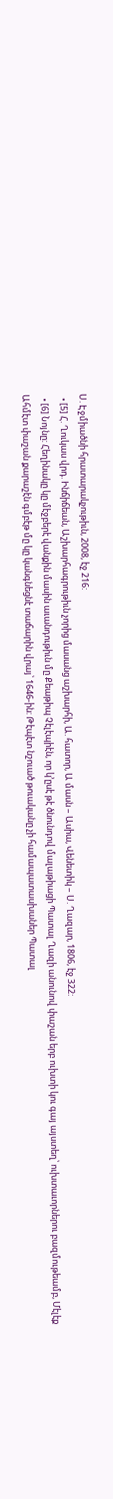Ս. Էջմիածնի հրատարակչութիւն, 2008, էջ 216:
  • [5] Հ. Ղուկաս վրդ. Ինճիճեան, Աշխարհագրութիւն չորից մասանց աշխարհի, Ա. հատոր, Ա մասն – Ասիա, Վենետիկ – Ս. Ղազար, 1806, էջ 322:
  • [6] Նոյնը: Հեղինակը կը մէջբերէ վանքին մասին աւանդութիւն մը Քեաթիպ Չէլէպիէն, որ կ’ըսէ թէ ծնունդով մալաթիացի Պատալ Ղազի անունով փաշան երբ ուխտի կու գայ այստեղ՝ ուխտաւորներու բազմութեամբ, Մէլէք Ահմէտ փաշան քարաշէն գմբէթ մը կը կանգնեցնէ տաճարին վրայ՝ 1646-ին: Թէպէտ նշուած թուականը չի համապատասխաներ Պատալ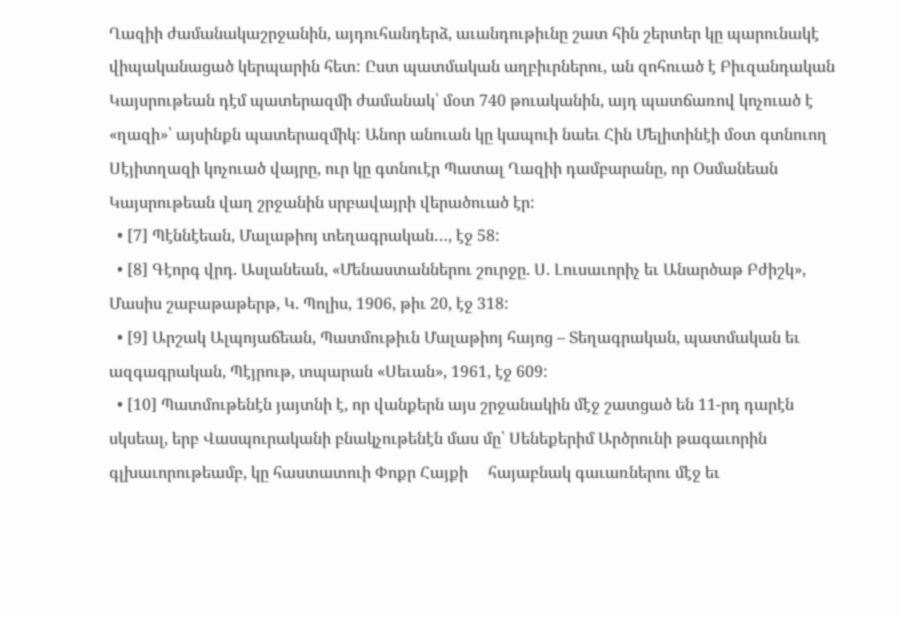Ղազիի ժամանակաշրջանին, այդուհանդերձ, աւանդութիւնը շատ հին շերտեր կը պարունակէ վիպականացած կերպարին հետ: Ըստ պատմական աղբիւրներու, ան զոհուած է Բիւզանդական Կայսրութեան դէմ պատերազմի ժամանակ՝ մօտ 740 թուականին, այդ պատճառով կոչուած է «ղազի»՝ այսինքն պատերազմիկ: Անոր անուան կը կապուի նաեւ Հին Մելիտինէի մօտ գտնուող Սէյիտղազի կոչուած վայրը, ուր կը գտնուէր Պատալ Ղազիի դամբարանը, որ Օսմանեան Կայսրութեան վաղ շրջանին սրբավայրի վերածուած էր:
  • [7] Պէննէեան, Մալաթիոյ տեղագրական…, էջ 58:
  • [8] Գէորգ վրդ. Ասլանեան, «Մենաստաններու շուրջը. Ս. Լուսաւորիչ եւ Անարծաթ Բժիշկ», Մասիս շաբաթաթերթ, Կ. Պոլիս, 1906, թիւ 20, էջ 318:
  • [9] Արշակ Ալպոյաճեան, Պատմութիւն Մալաթիոյ հայոց – Տեղագրական, պատմական եւ ազգագրական, Պէյրութ, տպարան «Սեւան», 1961, էջ 609:
  • [10] Պատմութենէն յայտնի է, որ վանքերն այս շրջանակին մէջ շատցած են 11-րդ դարէն սկսեալ, երբ Վասպուրականի բնակչութենէն մաս մը՝ Սենեքերիմ Արծրունի թագաւորին գլխաւորութեամբ, կը հաստատուի Փոքր Հայքի     հայաբնակ գաւառներու մէջ եւ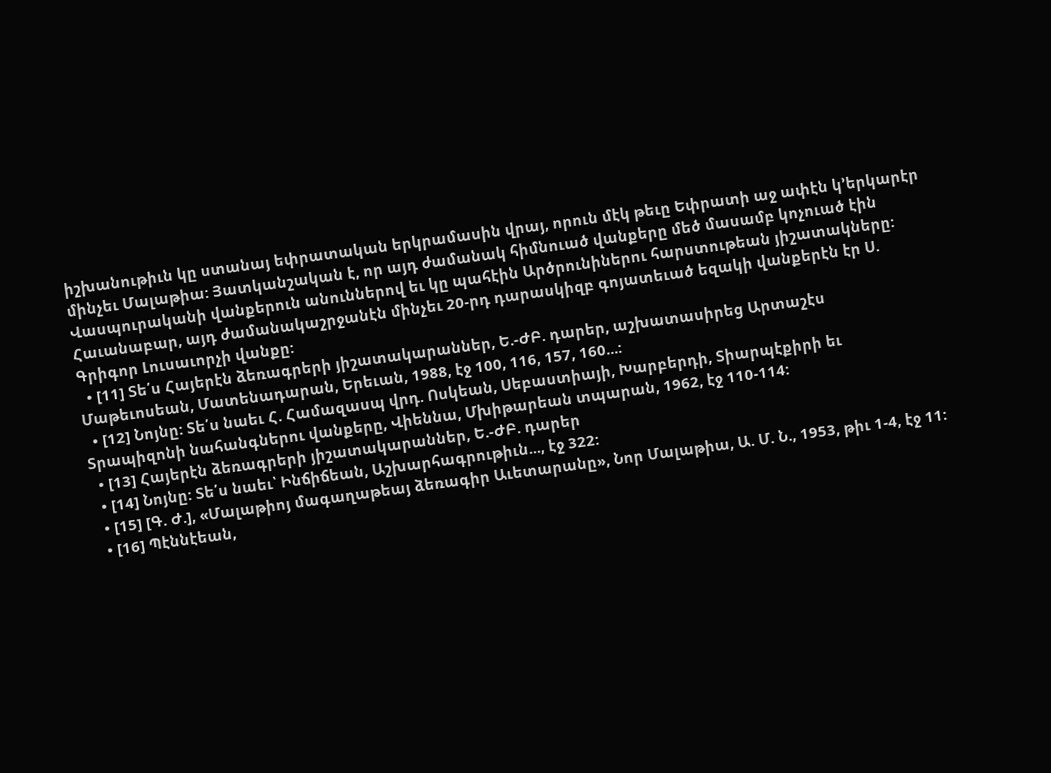իշխանութիւն կը ստանայ եփրատական երկրամասին վրայ, որուն մէկ թեւը Եփրատի աջ ափէն կ’երկարէր մինչեւ Մալաթիա: Յատկանշական է, որ այդ ժամանակ հիմնուած վանքերը մեծ մասամբ կոչուած էին Վասպուրականի վանքերուն անուններով եւ կը պահէին Արծրունիներու հարստութեան յիշատակները: Հաւանաբար, այդ ժամանակաշրջանէն մինչեւ 20-րդ դարասկիզբ գոյատեւած եզակի վանքերէն էր Ս. Գրիգոր Լուսաւորչի վանքը:
  • [11] Տե՛ս Հայերէն ձեռագրերի յիշատակարաններ, Ե.-ԺԲ. դարեր, աշխատասիրեց Արտաշէս Մաթեւոսեան, Մատենադարան, Երեւան, 1988, էջ 100, 116, 157, 160...:
  • [12] Նոյնը: Տե՛ս նաեւ Հ. Համազասպ վրդ. Ոսկեան, Սեբաստիայի, Խարբերդի, Տիարպէքիրի եւ Տրապիզոնի նահանգներու վանքերը, Վիեննա, Մխիթարեան տպարան, 1962, էջ 110-114:
  • [13] Հայերէն ձեռագրերի յիշատակարաններ, Ե.-ԺԲ. դարեր
  • [14] Նոյնը: Տե՛ս նաեւ՝ Ինճիճեան, Աշխարհագրութիւն..., էջ 322:
  • [15] [Գ. Ժ.], «Մալաթիոյ մագաղաթեայ ձեռագիր Աւետարանը», Նոր Մալաթիա, Ա. Մ. Ն., 1953, թիւ 1-4, էջ 11:
  • [16] Պէննէեան,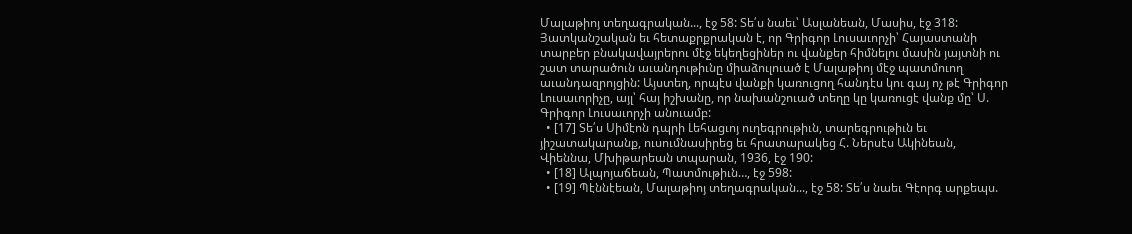Մալաթիոյ տեղագրական..., էջ 58: Տե՛ս նաեւ՝ Ասլանեան, Մասիս, էջ 318: Յատկանշական եւ հետաքրքրական է, որ Գրիգոր Լուսաւորչի՝ Հայաստանի տարբեր բնակավայրերու մէջ եկեղեցիներ ու վանքեր հիմնելու մասին յայտնի ու շատ տարածուն աւանդութիւնը միաձուլուած է Մալաթիոյ մէջ պատմուող աւանդազրոյցին: Այստեղ, որպէս վանքի կառուցող հանդէս կու գայ ոչ թէ Գրիգոր Լուսաւորիչը, այլ՝ հայ իշխանը, որ նախանշուած տեղը կը կառուցէ վանք մը՝ Ս. Գրիգոր Լուսաւորչի անուամբ:
  • [17] Տե՛ս Սիմէոն դպրի Լեհացւոյ ուղեգրութիւն, տարեգրութիւն եւ յիշատակարանք, ուսումնասիրեց եւ հրատարակեց Հ. Ներսէս Ակինեան, Վիեննա, Մխիթարեան տպարան, 1936, էջ 190:
  • [18] Ալպոյաճեան, Պատմութիւն…, էջ 598:
  • [19] Պէննէեան, Մալաթիոյ տեղագրական..., էջ 58: Տե՛ս նաեւ Գէորգ արքեպս.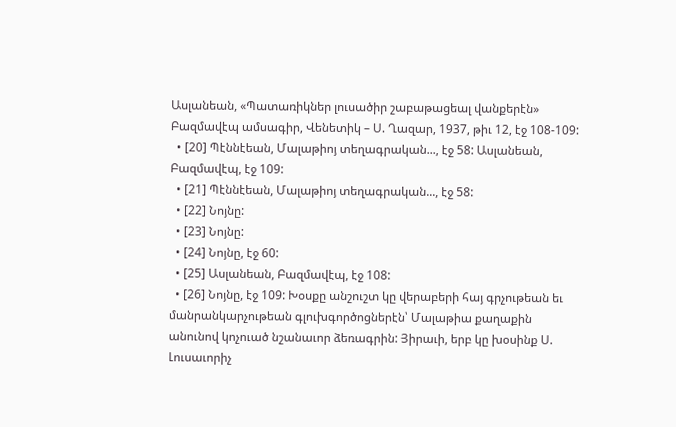Ասլանեան, «Պատառիկներ լուսածիր շաբաթացեալ վանքերէն» Բազմավէպ ամսագիր, Վենետիկ – Ս. Ղազար, 1937, թիւ 12, էջ 108-109:
  • [20] Պէննէեան, Մալաթիոյ տեղագրական..., էջ 58: Ասլանեան, Բազմավէպ, էջ 109:
  • [21] Պէննէեան, Մալաթիոյ տեղագրական..., էջ 58:
  • [22] Նոյնը:
  • [23] Նոյնը:
  • [24] Նոյնը, էջ 60:
  • [25] Ասլանեան, Բազմավէպ, էջ 108:
  • [26] Նոյնը, էջ 109: Խօսքը անշուշտ կը վերաբերի հայ գրչութեան եւ մանրանկարչութեան գլուխգործոցներէն՝ Մալաթիա քաղաքին անունով կոչուած նշանաւոր ձեռագրին: Յիրաւի, երբ կը խօսինք Ս. Լուսաւորիչ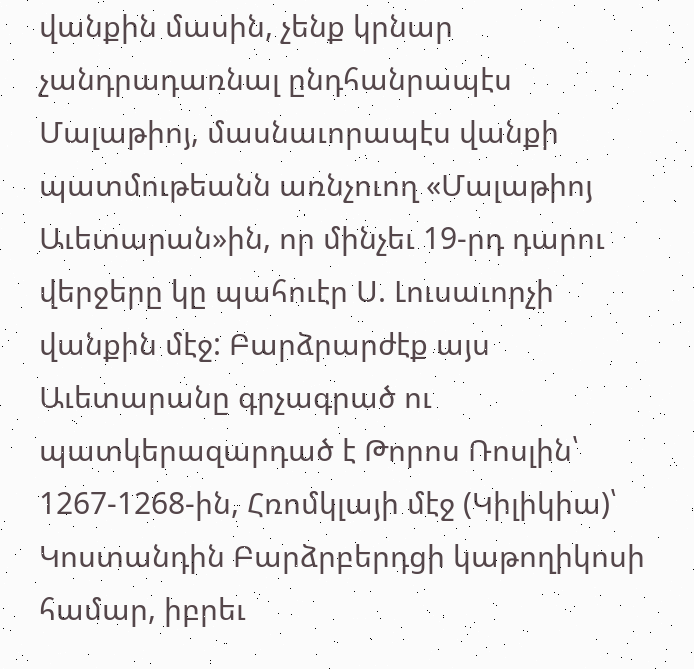վանքին մասին, չենք կրնար չանդրադառնալ ընդհանրապէս Մալաթիոյ, մասնաւորապէս վանքի պատմութեանն առնչուող «Մալաթիոյ Աւետարան»ին, որ մինչեւ 19-րդ դարու վերջերը կը պահուէր Ս. Լուսաւորչի վանքին մէջ: Բարձրարժէք այս Աւետարանը գրչագրած ու պատկերազարդած է Թորոս Ռոսլին՝ 1267-1268-ին, Հռոմկլայի մէջ (Կիլիկիա)՝ Կոստանդին Բարձրբերդցի կաթողիկոսի համար, իբրեւ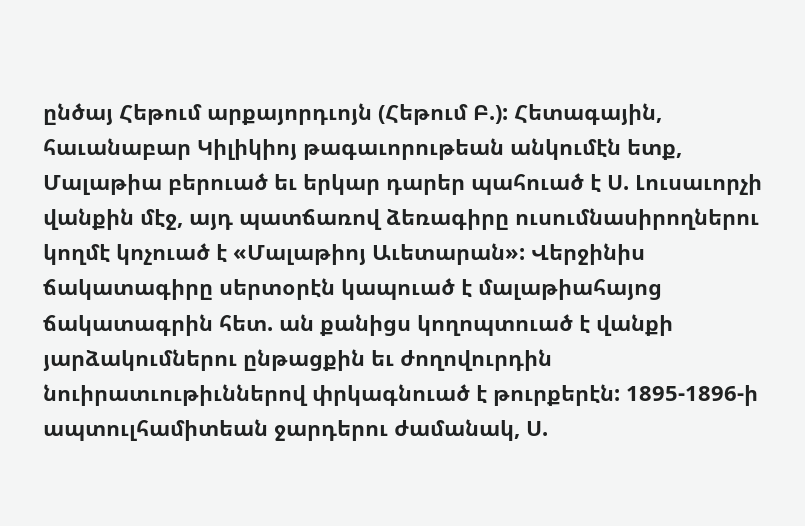ընծայ Հեթում արքայորդւոյն (Հեթում Բ.): Հետագային, հաւանաբար Կիլիկիոյ թագաւորութեան անկումէն ետք, Մալաթիա բերուած եւ երկար դարեր պահուած է Ս. Լուսաւորչի վանքին մէջ, այդ պատճառով ձեռագիրը ուսումնասիրողներու կողմէ կոչուած է «Մալաթիոյ Աւետարան»: Վերջինիս ճակատագիրը սերտօրէն կապուած է մալաթիահայոց ճակատագրին հետ. ան քանիցս կողոպտուած է վանքի յարձակումներու ընթացքին եւ ժողովուրդին նուիրատւութիւններով փրկագնուած է թուրքերէն: 1895-1896-ի ապտուլհամիտեան ջարդերու ժամանակ, Ս.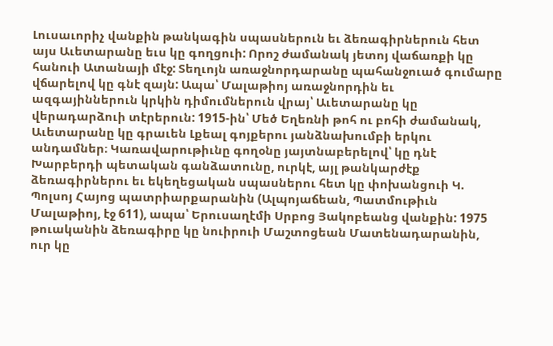Լուսաւորիչ վանքին թանկագին սպասներուն եւ ձեռագիրներուն հետ այս Աւետարանը եւս կը գողցուի: Որոշ ժամանակ յետոյ վաճառքի կը հանուի Ատանայի մէջ: Տեղւոյն առաջնորդարանը պահանջուած գումարը վճարելով կը գնէ զայն: Ապա՝ Մալաթիոյ առաջնորդին եւ ազգայիններուն կրկին դիմումներուն վրայ՝ Աւետարանը կը վերադարձուի տէրերուն: 1915-ին՝ Մեծ Եղեռնի թոհ ու բոհի ժամանակ, Աւետարանը կը գրաւեն Լքեալ գոյքերու յանձնախումբի երկու անդամներ։ Կառավարութիւնը գողօնը յայտնաբերելով՝ կը դնէ Խարբերդի պետական գանձատունը, ուրկէ, այլ թանկարժէք ձեռագիրներու եւ եկեղեցական սպասներու հետ կը փոխանցուի Կ. Պոլսոյ Հայոց պատրիարքարանին (Ալպոյաճեան, Պատմութիւն Մալաթիոյ, էջ 611), ապա՝ Երուսաղէմի Սրբոց Յակոբեանց վանքին: 1975 թուականին ձեռագիրը կը նուիրուի Մաշտոցեան Մատենադարանին, ուր կը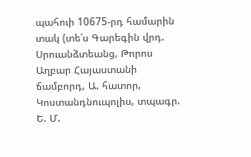պահուի 10675-րդ համարին տակ (տե՛ս Գարեգին վրդ. Սրուանձտեանց, Թորոս Աղբար Հայաստանի ճամբորդ, Ա. հատոր, Կոստանդնուպոլիս, տպագր. Ե. Մ.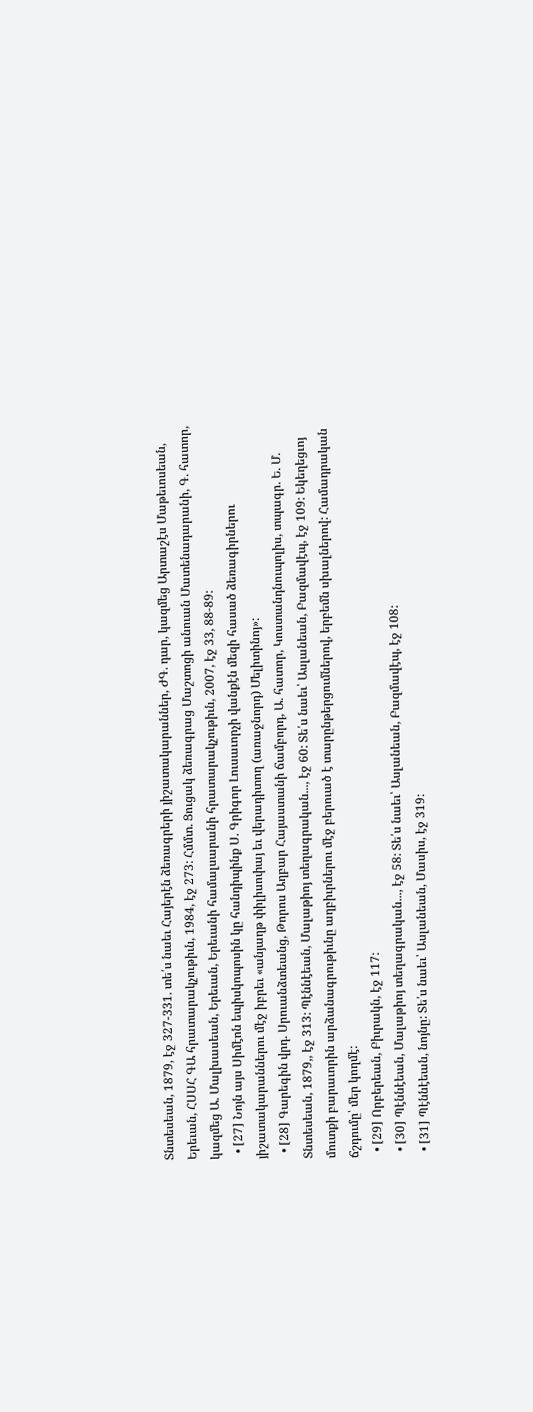Տնտեսեան, 1879, էջ 327-331. տե՛ս նաեւ Հայերէն ձեռագրերի յիշատակարաններ, ԺԳ. դար, կազմեց Արտաշէս Մաթեւոսեան, Երեւան, ՀՍՍՀ ԳԱ հրատարակչութիւն, 1984, էջ 273: Հմմտ. Ցուցակ ձեռագրաց Մաշտոցի անուան Մատենադարանի, Գ. հատոր, կազմեց Ա. Մալխասեան, Երեւան, Երեւանի համալսարանի հրատարակչութիւն, 2007, էջ 33, 88-89:
  • [27] Նոյն այս Սիմէոն եպիսկոպոսին կը հանդիպինք Ս. Գրիգոր Լուսաւորչի վանքէն մեզի հասած ձեռագիրներու յիշատակարաններու մէջ իբրեւ «անյաղթ փիլիսոփայ եւ վերադիտող (առաջնորդ) Մելիտինոյ»:
  • [28] Գարեգին վրդ. Սրուանձտեանց, Թորոս Աղբար Հայաստանի ճամբորդ, Ա. հատոր, Կոստանդնուպոլիս, տպագր. Ե. Մ. Տնտեսեան, 1879,, էջ 313: Պէննէեան, Մալաթիոյ տեղագրական..., էջ 60: Տե՛ս նաեւ՝ Ասլանեան, Բազմավէպ, էջ 109: Եկեղեցւոյ մուտքի բարաւորին արձանագրութիւնը աղբիւրներու մէջ բերուած է տարընթերցումներով, երբեմն սխալներով: Համադրական ճշդումը՝ մեր կողմէ:
  • [29] Որբերեան, Բիւրակն, էջ 117:
  • [30] Պէննէեան, Մալաթիոյ տեղագրական..., էջ 58: Տե՛ս նաեւ՝ Ասլանեան, Բազմավէպ, էջ 108:
  • [31] Պէննէեան, նոյնը: Տե՛ս նաեւ՝ Ասլանեան, Մասիս, էջ 319: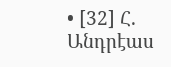• [32] Հ. Անդրէաս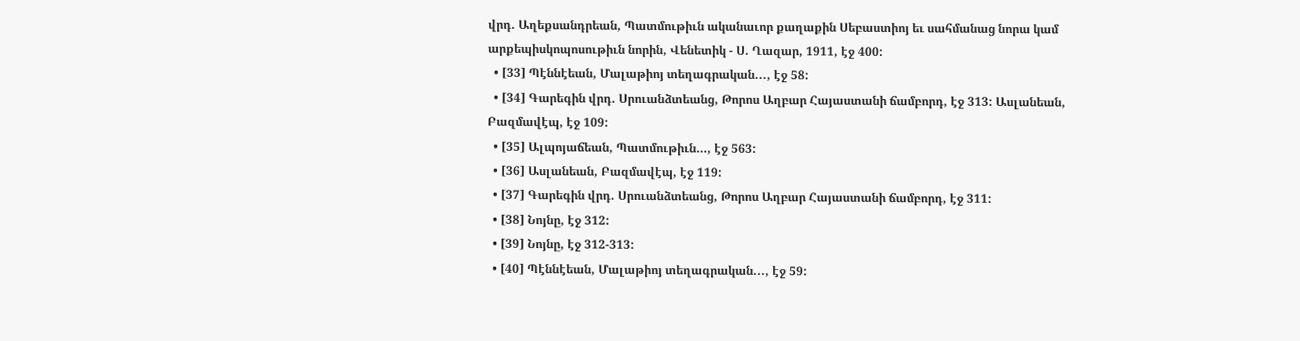վրդ. Աղեքսանդրեան, Պատմութիւն ականաւոր քաղաքին Սեբաստիոյ եւ սահմանաց նորա կամ արքեպիսկոպոսութիւն նորին, Վենետիկ - Ս. Ղազար, 1911, էջ 400:
  • [33] Պէննէեան, Մալաթիոյ տեղագրական..., էջ 58:
  • [34] Գարեգին վրդ. Սրուանձտեանց, Թորոս Աղբար Հայաստանի ճամբորդ, էջ 313: Ասլանեան, Բազմավէպ, էջ 109:
  • [35] Ալպոյաճեան, Պատմութիւն…, էջ 563:
  • [36] Ասլանեան, Բազմավէպ, էջ 119:
  • [37] Գարեգին վրդ. Սրուանձտեանց, Թորոս Աղբար Հայաստանի ճամբորդ, էջ 311:
  • [38] Նոյնը, էջ 312:
  • [39] Նոյնը, էջ 312-313:
  • [40] Պէննէեան, Մալաթիոյ տեղագրական..., էջ 59: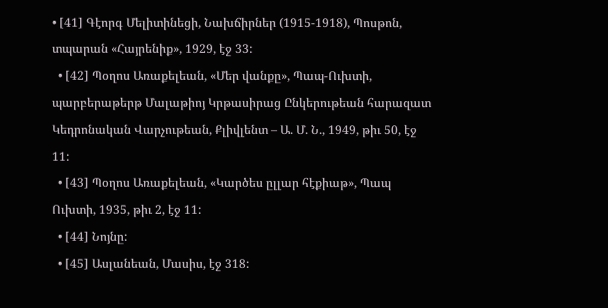• [41] Գէորգ Մելիտինեցի, Նախճիրներ (1915-1918), Պոսթոն, տպարան «Հայրենիք», 1929, էջ 33:
  • [42] Պօղոս Առաքելեան, «Մեր վանքը», Պապ-Ուխտի, պարբերաթերթ Մալաթիոյ Կրթասիրաց Ընկերութեան հարազատ Կեդրոնական Վարչութեան, Քլիվլենտ – Ա. Մ. Ն., 1949, թիւ 50, էջ 11:
  • [43] Պօղոս Առաքելեան, «Կարծես ըլլար հէքիաթ», Պապ Ուխտի, 1935, թիւ 2, էջ 11:
  • [44] Նոյնը:
  • [45] Ասլանեան, Մասիս, էջ 318: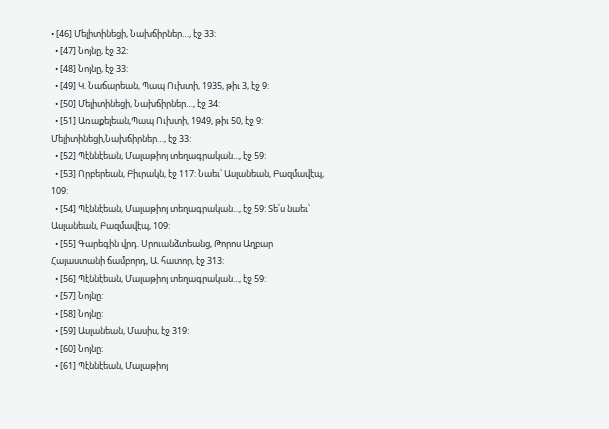• [46] Մելիտինեցի, Նախճիրներ…, էջ 33:
  • [47] Նոյնը, էջ 32:
  • [48] Նոյնը, էջ 33:
  • [49] Կ. Նաճարեան, Պապ Ուխտի, 1935, թիւ 3, էջ 9:
  • [50] Մելիտինեցի, Նախճիրներ…, էջ 34:
  • [51] Առաքելեան,Պապ Ուխտի, 1949, թիւ 50, էջ 9: Մելիտինեցի,Նախճիրներ…, էջ 33:
  • [52] Պէննէեան, Մալաթիոյ տեղագրական..., էջ 59:
  • [53] Որբերեան, Բիւրակն, էջ 117: Նաեւ՝ Ասլանեան, Բազմավէպ, 109:
  • [54] Պէննէեան, Մալաթիոյ տեղագրական..., էջ 59: Տե՛ս նաեւ՝ Ասլանեան, Բազմավէպ, 109:
  • [55] Գարեգին վրդ. Սրուանձտեանց, Թորոս Աղբար Հայաստանի ճամբորդ, Ա. հատոր, էջ 313:
  • [56] Պէննէեան, Մալաթիոյ տեղագրական..., էջ 59:
  • [57] Նոյնը:
  • [58] Նոյնը:
  • [59] Ասլանեան, Մասիս, էջ 319:
  • [60] Նոյնը:
  • [61] Պէննէեան, Մալաթիոյ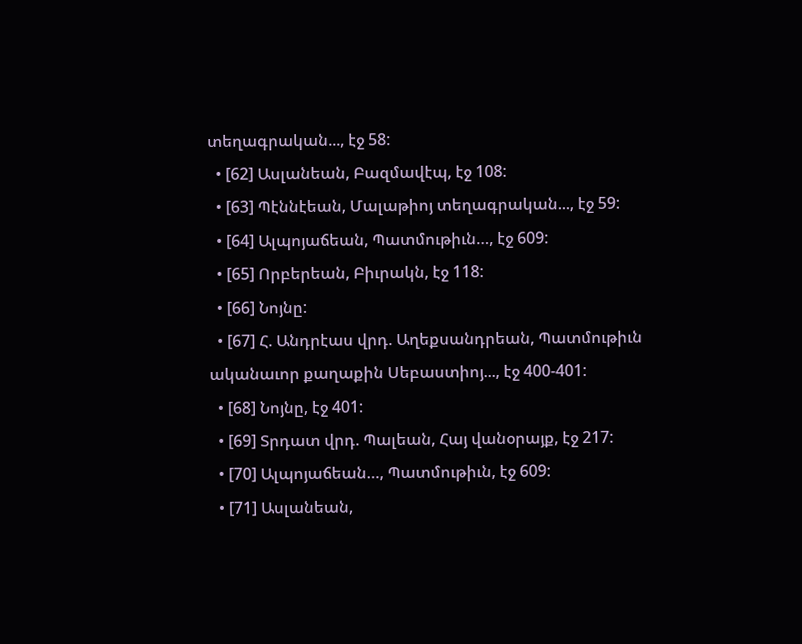տեղագրական..., էջ 58:
  • [62] Ասլանեան, Բազմավէպ, էջ 108:
  • [63] Պէննէեան, Մալաթիոյ տեղագրական..., էջ 59:
  • [64] Ալպոյաճեան, Պատմութիւն…, էջ 609:
  • [65] Որբերեան, Բիւրակն, էջ 118:
  • [66] Նոյնը:
  • [67] Հ. Անդրէաս վրդ. Աղեքսանդրեան, Պատմութիւն ականաւոր քաղաքին Սեբաստիոյ..., էջ 400-401:
  • [68] Նոյնը, էջ 401:
  • [69] Տրդատ վրդ. Պալեան, Հայ վանօրայք, էջ 217:
  • [70] Ալպոյաճեան…, Պատմութիւն, էջ 609:
  • [71] Ասլանեան,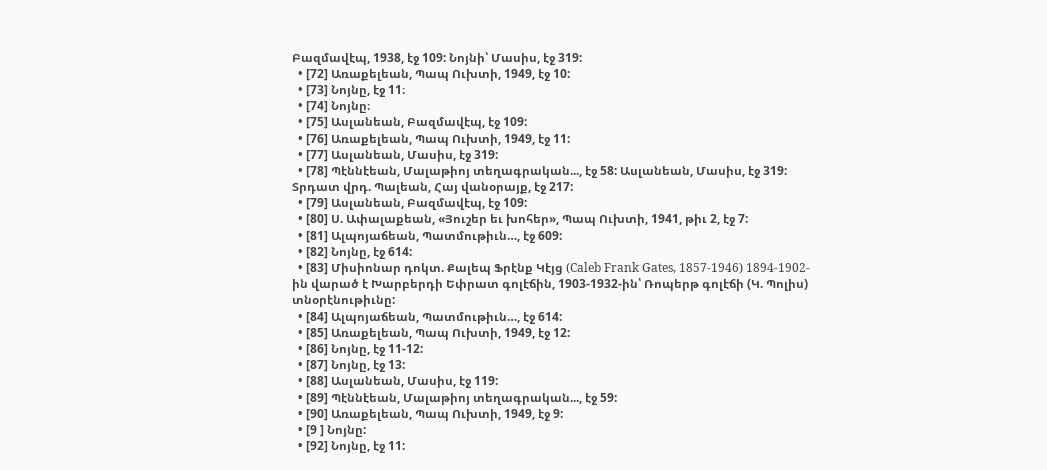Բազմավէպ, 1938, էջ 109: Նոյնի՝ Մասիս, էջ 319:
  • [72] Առաքելեան, Պապ Ուխտի, 1949, էջ 10:
  • [73] Նոյնը, էջ 11։
  • [74] Նոյնը։
  • [75] Ասլանեան, Բազմավէպ, էջ 109:
  • [76] Առաքելեան, Պապ Ուխտի, 1949, էջ 11:
  • [77] Ասլանեան, Մասիս, էջ 319:
  • [78] Պէննէեան, Մալաթիոյ տեղագրական..., էջ 58: Ասլանեան, Մասիս, էջ 319: Տրդատ վրդ. Պալեան, Հայ վանօրայք, էջ 217:
  • [79] Ասլանեան, Բազմավէպ, էջ 109:
  • [80] Ս. Ափալաքեան, «Յուշեր եւ խոհեր», Պապ Ուխտի, 1941, թիւ 2, էջ 7:
  • [81] Ալպոյաճեան, Պատմութիւն…, էջ 609:
  • [82] Նոյնը, էջ 614:
  • [83] Միսիոնար դոկտ. Քալեպ Ֆրէնք Կէյց (Caleb Frank Gates, 1857-1946) 1894-1902-ին վարած է Խարբերդի Եփրատ գոլէճին, 1903-1932-ին՝ Ռոպերթ գոլէճի (Կ. Պոլիս) տնօրէնութիւնը:
  • [84] Ալպոյաճեան, Պատմութիւն…, էջ 614:
  • [85] Առաքելեան, Պապ Ուխտի, 1949, էջ 12:
  • [86] Նոյնը, էջ 11-12:
  • [87] Նոյնը, էջ 13:
  • [88] Ասլանեան, Մասիս, էջ 119:
  • [89] Պէննէեան, Մալաթիոյ տեղագրական..., էջ 59:
  • [90] Առաքելեան, Պապ Ուխտի, 1949, էջ 9:
  • [9 ] Նոյնը:
  • [92] Նոյնը, էջ 11: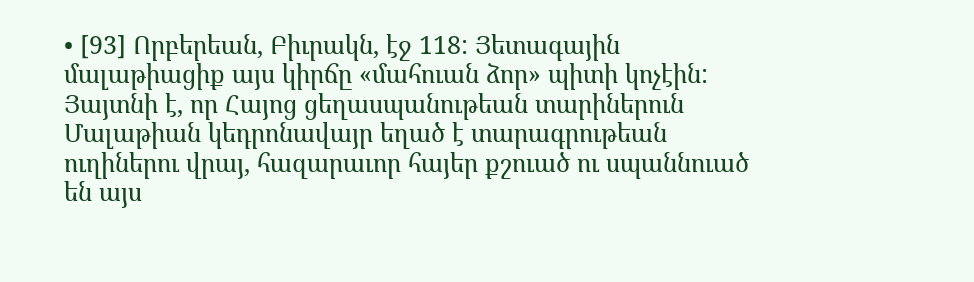• [93] Որբերեան, Բիւրակն, էջ 118: Յետագային մալաթիացիք այս կիրճը «մահուան ձոր» պիտի կոչէին: Յայտնի է, որ Հայոց ցեղասպանութեան տարիներուն Մալաթիան կեդրոնավայր եղած է տարագրութեան ուղիներու վրայ, հազարաւոր հայեր քշուած ու սպաննուած են այս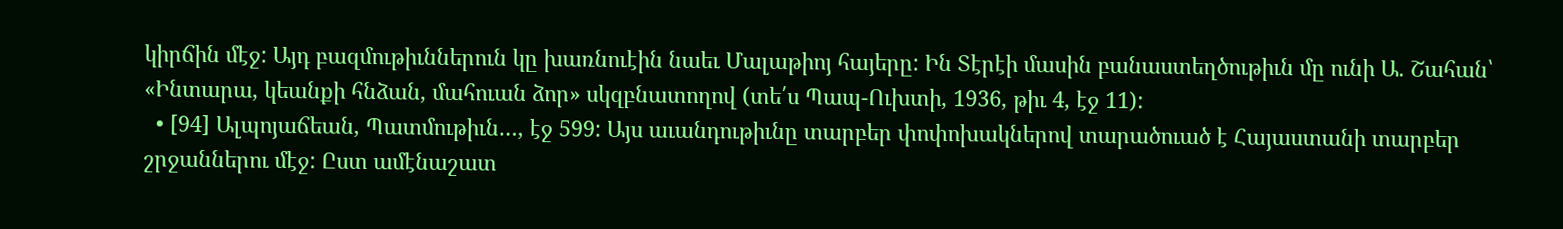կիրճին մէջ: Այդ բազմութիւններուն կը խառնուէին նաեւ Մալաթիոյ հայերը: Ին Տէրէի մասին բանաստեղծութիւն մը ունի Ա. Շահան՝ «Ինտարա, կեանքի հնձան, մահուան ձոր» սկզբնատողով (տե՛ս Պապ-Ուխտի, 1936, թիւ 4, էջ 11):
  • [94] Ալպոյաճեան, Պատմութիւն…, էջ 599: Այս աւանդութիւնը տարբեր փոփոխակներով տարածուած է Հայաստանի տարբեր շրջաններու մէջ: Ըստ ամէնաշատ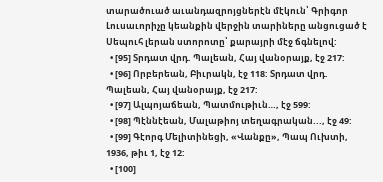տարածուած աւանդազրոյցներէն մէկուն՝ Գրիգոր Լուսաւորիչը կեանքին վերջին տարիները անցուցած է Սեպուհ լերան ստորոտը՝ քարայրի մէջ ճգնելով:
  • [95] Տրդատ վրդ. Պալեան, Հայ վանօրայք, էջ 217:
  • [96] Որբերեան, Բիւրակն, էջ 118: Տրդատ վրդ. Պալեան, Հայ վանօրայք, էջ 217:
  • [97] Ալպոյաճեան, Պատմութիւն…, էջ 599:
  • [98] Պէննէեան, Մալաթիոյ տեղագրական..., էջ 49:
  • [99] Գէորգ Մելիտինեցի, «Վանքը», Պապ Ուխտի, 1936, թիւ 1, էջ 12:
  • [100]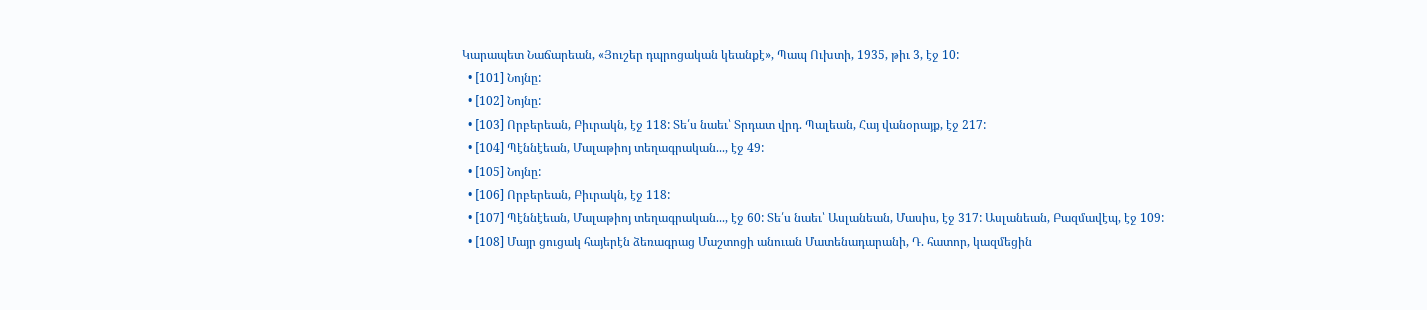Կարապետ Նաճարեան, «Յուշեր դպրոցական կեանքէ», Պապ Ուխտի, 1935, թիւ 3, էջ 10:
  • [101] Նոյնը:
  • [102] Նոյնը:
  • [103] Որբերեան, Բիւրակն, էջ 118: Տե՛ս նաեւ՝ Տրդատ վրդ. Պալեան, Հայ վանօրայք, էջ 217:
  • [104] Պէննէեան, Մալաթիոյ տեղագրական..., էջ 49:
  • [105] Նոյնը:
  • [106] Որբերեան, Բիւրակն, էջ 118:
  • [107] Պէննէեան, Մալաթիոյ տեղագրական..., էջ 60: Տե՛ս նաեւ՝ Ասլանեան, Մասիս, էջ 317: Ասլանեան, Բազմավէպ, էջ 109:
  • [108] Մայր ցուցակ հայերէն ձեռագրաց Մաշտոցի անուան Մատենադարանի, Դ. հատոր, կազմեցին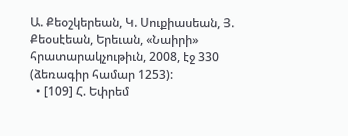Ա. Քեօշկերեան, Կ. Սուքիասեան, Յ. Քեօսէեան, Երեւան, «Նաիրի» հրատարակչութիւն, 2008, էջ 330 (ձեռագիր համար 1253):
  • [109] Հ. Եփրեմ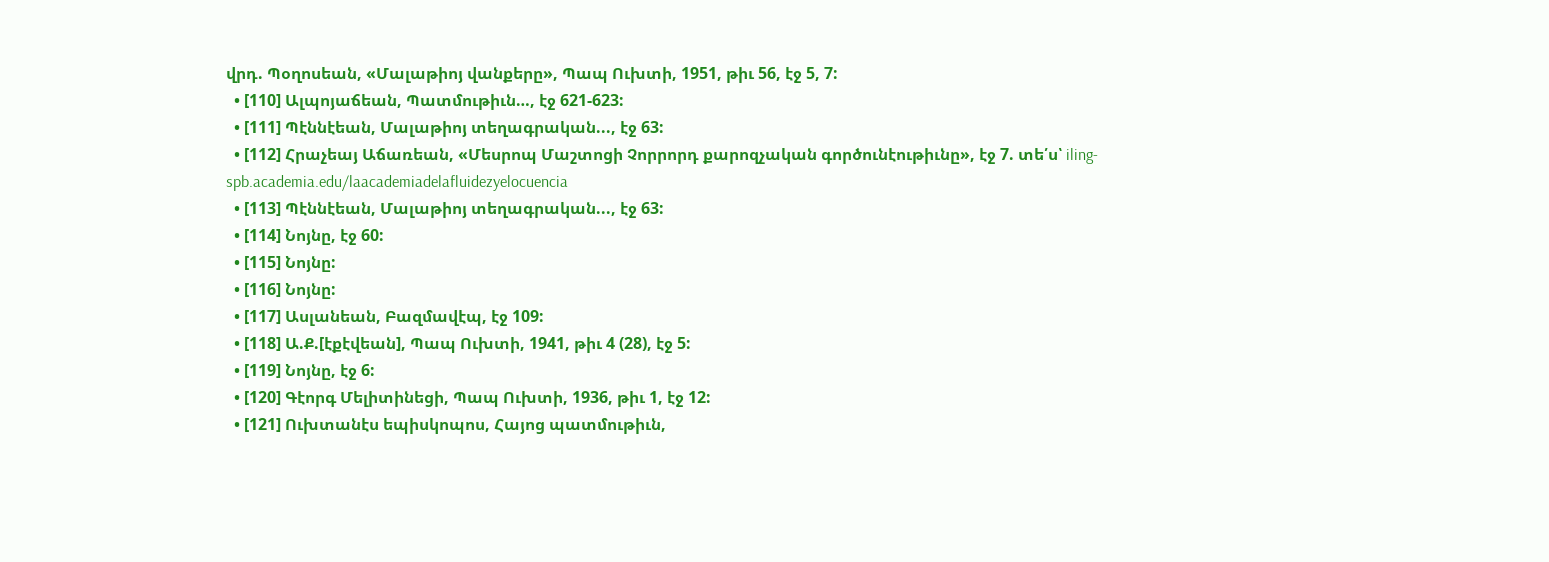վրդ. Պօղոսեան, «Մալաթիոյ վանքերը», Պապ Ուխտի, 1951, թիւ 56, էջ 5, 7:
  • [110] Ալպոյաճեան, Պատմութիւն…, էջ 621-623:
  • [111] Պէննէեան, Մալաթիոյ տեղագրական..., էջ 63:
  • [112] Հրաչեայ Աճառեան, «Մեսրոպ Մաշտոցի Չորրորդ քարոզչական գործունէութիւնը», էջ 7. տե՛ս՝ iling-spb.academia.edu/laacademiadelafluidezyelocuencia
  • [113] Պէննէեան, Մալաթիոյ տեղագրական..., էջ 63:
  • [114] Նոյնը, էջ 60:
  • [115] Նոյնը:
  • [116] Նոյնը:
  • [117] Ասլանեան, Բազմավէպ, էջ 109:
  • [118] Ա.Ք.[էքէվեան], Պապ Ուխտի, 1941, թիւ 4 (28), էջ 5:
  • [119] Նոյնը, էջ 6:
  • [120] Գէորգ Մելիտինեցի, Պապ Ուխտի, 1936, թիւ 1, էջ 12:
  • [121] Ուխտանէս եպիսկոպոս, Հայոց պատմութիւն,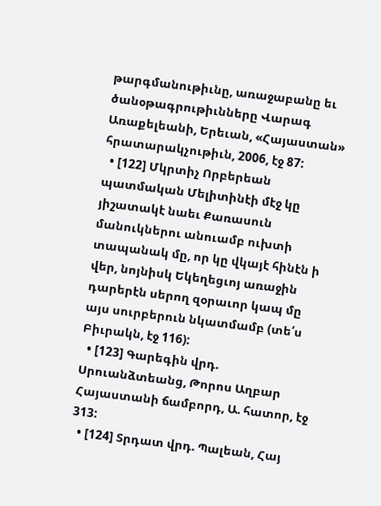թարգմանութիւնը, առաջաբանը եւ ծանօթագրութիւնները Վարագ Առաքելեանի, Երեւան, «Հայաստան» հրատարակչութիւն, 2006, էջ 87:
  • [122] Մկրտիչ Որբերեան պատմական Մելիտինէի մէջ կը յիշատակէ նաեւ Քառասուն մանուկներու անուամբ ուխտի տապանակ մը, որ կը վկայէ հինէն ի վեր, նոյնիսկ Եկեղեցւոյ առաջին դարերէն սերող զօրաւոր կապ մը այս սուրբերուն նկատմամբ (տե՛ս Բիւրակն, էջ 116):
  • [123] Գարեգին վրդ. Սրուանձտեանց, Թորոս Աղբար Հայաստանի ճամբորդ, Ա. հատոր, էջ 313:
  • [124] Տրդատ վրդ. Պալեան, Հայ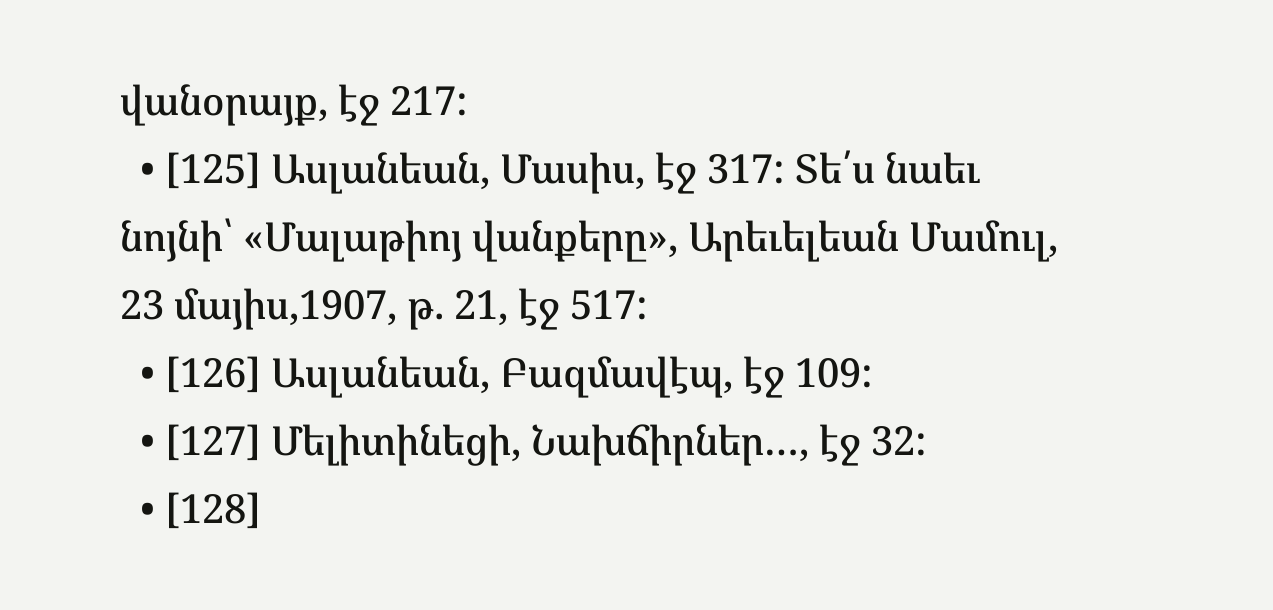վանօրայք, էջ 217:
  • [125] Ասլանեան, Մասիս, էջ 317: Տե՛ս նաեւ նոյնի՝ «Մալաթիոյ վանքերը», Արեւելեան Մամուլ, 23 մայիս,1907, թ. 21, էջ 517:
  • [126] Ասլանեան, Բազմավէպ, էջ 109:
  • [127] Մելիտինեցի, Նախճիրներ…, էջ 32:
  • [128]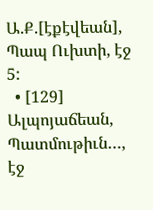Ա.Ք.[էքէվեան], Պապ Ուխտի, էջ 5:
  • [129] Ալպոյաճեան, Պատմութիւն…, էջ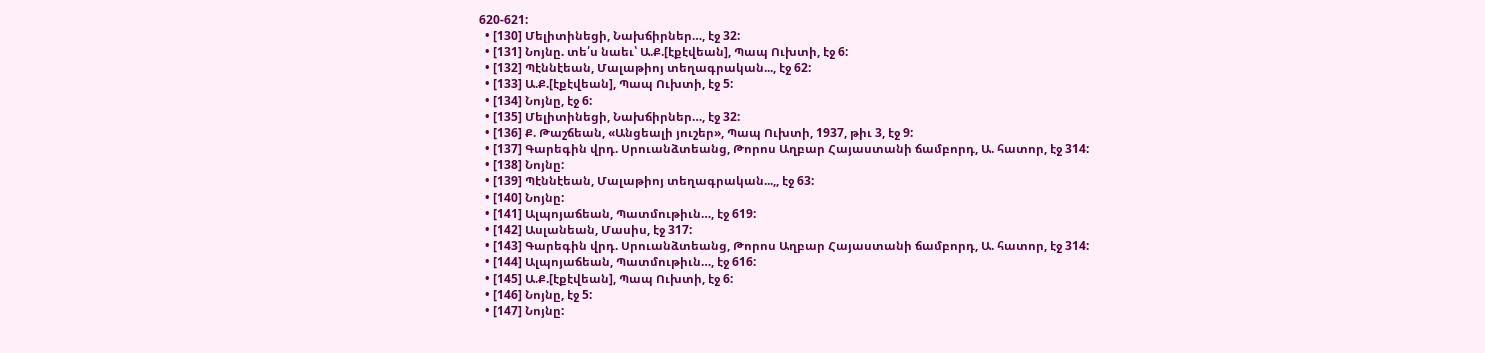620-621:
  • [130] Մելիտինեցի, Նախճիրներ…, էջ 32:
  • [131] Նոյնը. տե՛ս նաեւ՝ Ա.Ք.[էքէվեան], Պապ Ուխտի, էջ 6:
  • [132] Պէննէեան, Մալաթիոյ տեղագրական..., էջ 62:
  • [133] Ա.Ք.[էքէվեան], Պապ Ուխտի, էջ 5:
  • [134] Նոյնը, էջ 6:
  • [135] Մելիտինեցի, Նախճիրներ…, էջ 32:
  • [136] Ք. Թաշճեան, «Անցեալի յուշեր», Պապ Ուխտի, 1937, թիւ 3, էջ 9:
  • [137] Գարեգին վրդ. Սրուանձտեանց, Թորոս Աղբար Հայաստանի ճամբորդ, Ա. հատոր, էջ 314:
  • [138] Նոյնը:
  • [139] Պէննէեան, Մալաթիոյ տեղագրական...,, էջ 63:
  • [140] Նոյնը:
  • [141] Ալպոյաճեան, Պատմութիւն…, էջ 619:
  • [142] Ասլանեան, Մասիս, էջ 317:
  • [143] Գարեգին վրդ. Սրուանձտեանց, Թորոս Աղբար Հայաստանի ճամբորդ, Ա. հատոր, էջ 314:
  • [144] Ալպոյաճեան, Պատմութիւն…, էջ 616:
  • [145] Ա.Ք.[էքէվեան], Պապ Ուխտի, էջ 6:
  • [146] Նոյնը, էջ 5:
  • [147] Նոյնը: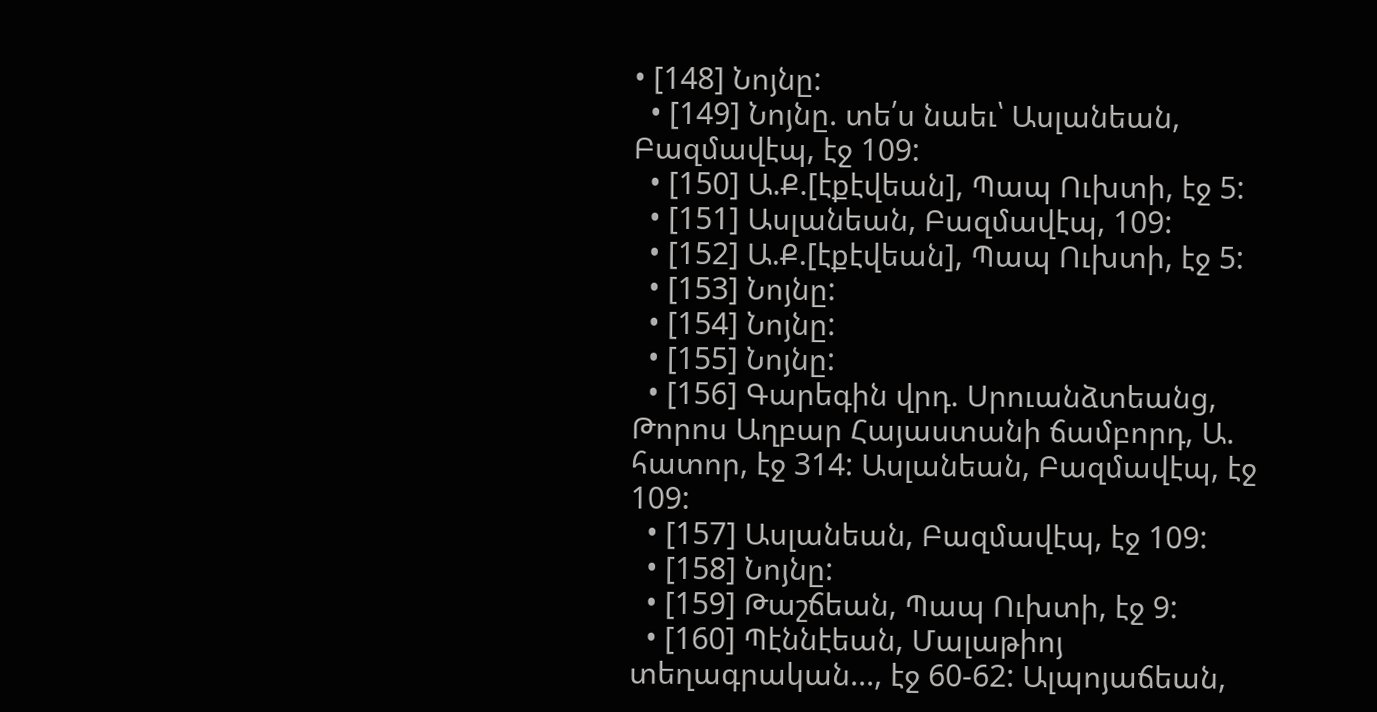• [148] Նոյնը:
  • [149] Նոյնը. տե՛ս նաեւ՝ Ասլանեան, Բազմավէպ, էջ 109:
  • [150] Ա.Ք.[էքէվեան], Պապ Ուխտի, էջ 5:
  • [151] Ասլանեան, Բազմավէպ, 109:
  • [152] Ա.Ք.[էքէվեան], Պապ Ուխտի, էջ 5:
  • [153] Նոյնը:
  • [154] Նոյնը:
  • [155] Նոյնը:
  • [156] Գարեգին վրդ. Սրուանձտեանց, Թորոս Աղբար Հայաստանի ճամբորդ, Ա. հատոր, էջ 314: Ասլանեան, Բազմավէպ, էջ 109:
  • [157] Ասլանեան, Բազմավէպ, էջ 109:
  • [158] Նոյնը:
  • [159] Թաշճեան, Պապ Ուխտի, էջ 9:
  • [160] Պէննէեան, Մալաթիոյ տեղագրական..., էջ 60-62: Ալպոյաճեան,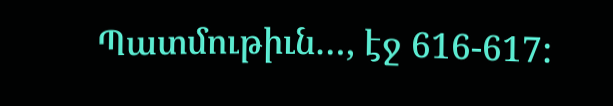Պատմութիւն…, էջ 616-617: